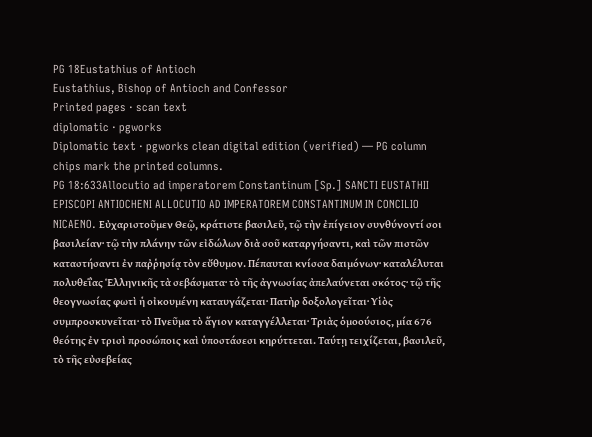PG 18Eustathius of Antioch
Eustathius, Bishop of Antioch and Confessor
Printed pages · scan text
diplomatic · pgworks
Diplomatic text · pgworks clean digital edition (verified) — PG column chips mark the printed columns.
PG 18:633Allocutio ad imperatorem Constantinum [Sp.] SANCTI EUSTATHII EPISCOPI ANTIOCHENI ALLOCUTIO AD IMPERATOREM CONSTANTINUM IN CONCILIO NICAENO. Εὐχαριστοῦμεν Θεῷ, κράτιστε βασιλεῦ, τῷ τὴν ἐπίγειον συνθύνοντί σοι βασιλείαν· τῷ τὴν πλάνην τῶν εἰδώλων διὰ σοῦ καταργήσαντι, καὶ τῶν πιστῶν καταστήσαντι ἐν παῤῥησίᾳ τὸν εὔθυμον. Πέπαυται κνίσσα δαιμόνων· καταλέλυται πολυθεΐας Ἑλληνικῆς τὰ σεβάσματα· τὸ τῆς ἀγνωσίας ἀπελαύνεται σκότος· τῷ τῆς θεογνωσίας φωτὶ ἡ οἰκουμένη καταυγάζεται· Πατὴρ δοξολογεῖται· Υἱὸς συμπροσκυνεῖται· τὸ Πνεῦμα τὸ ἅγιον καταγγέλλεται· Τριὰς ὁμοούσιος, μία 676 θεότης ἐν τρισὶ προσώποις καὶ ὑποστάσεσι κηρύττεται. Ταύτῃ τειχίζεται, βασιλεῦ, τὸ τῆς εὐσεβείας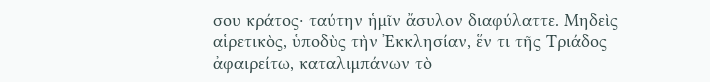σου κράτος· ταύτην ἡμῖν ἄσυλον διαφύλαττε. Μηδεὶς αἱρετικὸς, ὑποδὺς τὴν Ἐκκλησίαν, ἕν τι τῆς Τριάδος ἀφαιρείτω, καταλιμπάνων τὸ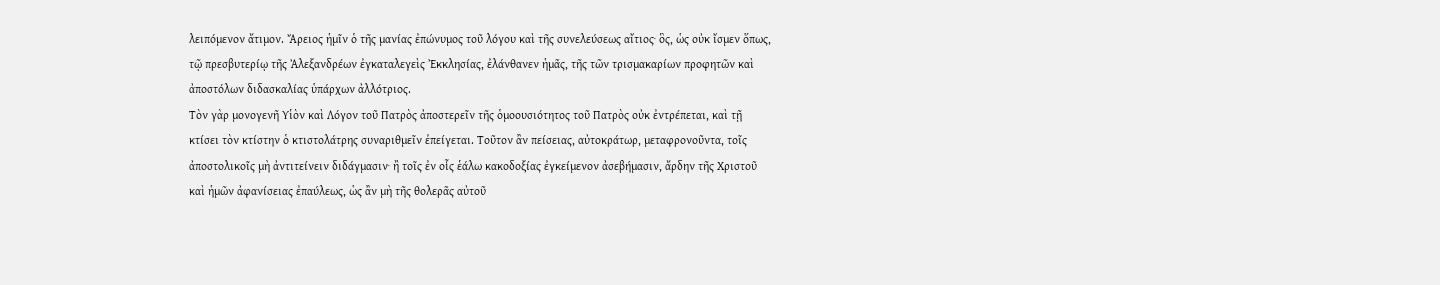λειπόμενον ἄτιμον. Ἄρειος ἡμῖν ὁ τῆς μανίας ἐπώνυμος τοῦ λόγου καὶ τῆς συνελεύσεως αἴτιος· ὃς, ὡς οὐκ ἴσμεν ὅπως, τῷ πρεσβυτερίῳ τῆς Ἀλεξανδρέων ἐγκαταλεγεὶς Ἐκκλησίας, ἐλάνθανεν ἡμᾶς, τῆς τῶν τρισμακαρίων προφητῶν καὶ ἀποστόλων διδασκαλίας ὑπάρχων ἀλλότριος.
Τὸν γὰρ μονογενῆ Υἱὸν καὶ Λόγον τοῦ Πατρὸς ἀποστερεῖν τῆς ὁμοουσιότητος τοῦ Πατρὸς οὐκ ἐντρέπεται, καὶ τῇ κτίσει τὸν κτίστην ὁ κτιστολάτρης συναριθμεῖν ἐπείγεται. Τοῦτον ἂν πείσειας, αὐτοκράτωρ, μεταφρονοῦντα, τοῖς ἀποστολικοῖς μὴ ἀντιτείνειν διδάγμασιν· ἢ τοῖς ἐν οἷς ἑάλω κακοδοξίας ἐγκείμενον ἀσεβήμασιν, ἄρδην τῆς Χριστοῦ καὶ ἡμῶν ἀφανίσειας ἐπαύλεως, ὡς ἂν μὴ τῆς θολερᾶς αὐτοῦ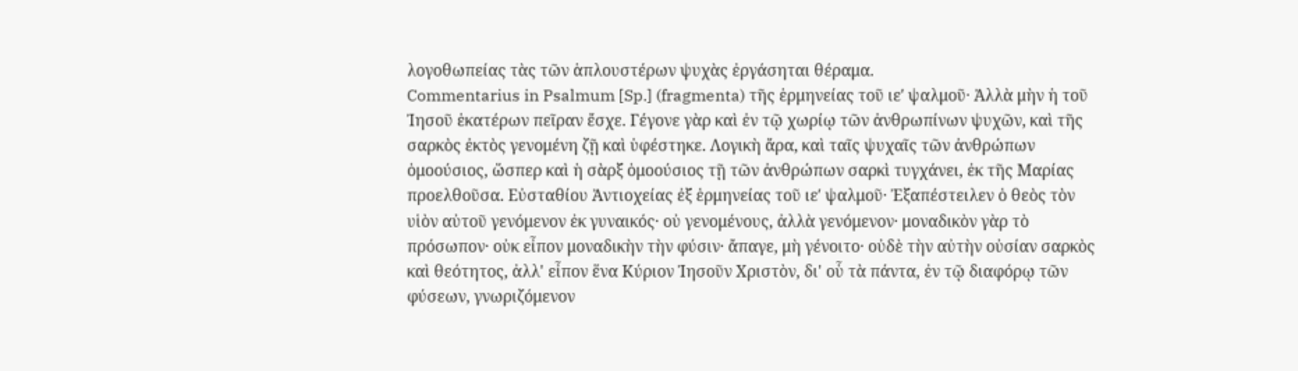λογοθωπείας τὰς τῶν ἁπλουστέρων ψυχὰς ἐργάσηται θέραμα.
Commentarius in Psalmum [Sp.] (fragmenta) τῆς ἑρμηνείας τοῦ ιεʹ ψαλμοῦ· Ἀλλὰ μὴν ἡ τοῦ Ἰησοῦ ἑκατέρων πεῖραν ἔσχε. Γέγονε γὰρ καὶ ἐν τῷ χωρίῳ τῶν ἀνθρωπίνων ψυχῶν, καὶ τῆς σαρκὸς ἐκτὸς γενομένη ζῇ καὶ ὑφέστηκε. Λογικὴ ἄρα, καὶ ταῖς ψυχαῖς τῶν ἀνθρώπων ὁμοούσιος, ὥσπερ καὶ ἡ σὰρξ ὁμοούσιος τῇ τῶν ἀνθρώπων σαρκὶ τυγχάνει, ἐκ τῆς Μαρίας προελθοῦσα. Εὐσταθίου Ἀντιοχείας ἐξ ἑρμηνείας τοῦ ιεʹ ψαλμοῦ· Ἐξαπέστειλεν ὁ θεὸς τὸν υἱὸν αὐτοῦ γενόμενον ἐκ γυναικός· οὐ γενομένους, ἀλλὰ γενόμενον· μοναδικὸν γὰρ τὸ πρόσωπον· οὐκ εἶπον μοναδικὴν τὴν φύσιν· ἄπαγε, μὴ γένοιτο· οὐδὲ τὴν αὐτὴν οὐσίαν σαρκὸς καὶ θεότητος, ἀλλ' εἶπον ἕνα Κύριον Ἰησοῦν Χριστὸν, δι' οὗ τὰ πάντα, ἐν τῷ διαφόρῳ τῶν φύσεων, γνωριζόμενον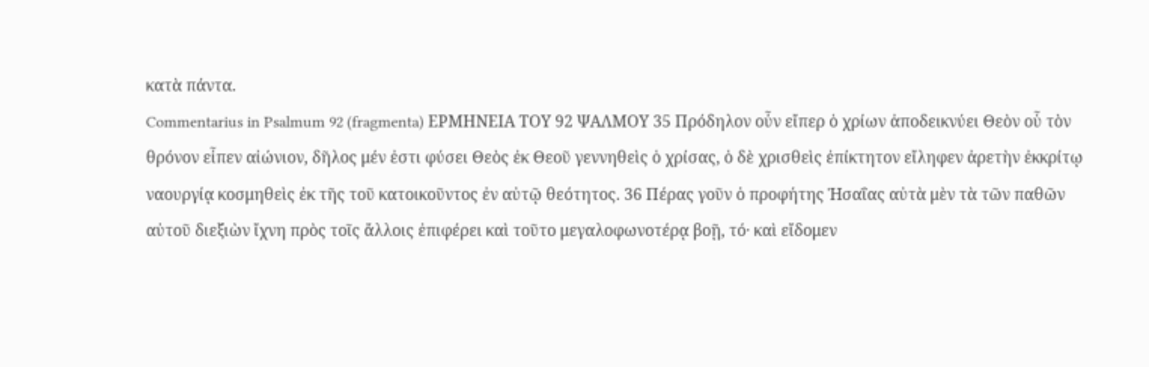κατὰ πάντα.
Commentarius in Psalmum 92 (fragmenta) ΕΡΜΗΝΕΙΑ ΤΟΥ 92 ΨΑΛΜΟΥ 35 Πρόδηλον οὖν εἴπερ ὁ χρίων ἀποδεικνύει Θεὸν οὗ τὸν θρόνον εἶπεν αἰώνιον, δῆλος μέν ἐστι φύσει Θεὸς ἐκ Θεοῦ γεννηθεὶς ὁ χρίσας, ὁ δὲ χρισθεὶς ἐπίκτητον εἴληφεν ἀρετὴν ἐκκρίτῳ ναουργίᾳ κοσμηθεὶς ἐκ τῆς τοῦ κατοικοῦντος ἐν αὐτῷ θεότητος. 36 Πέρας γοῦν ὁ προφήτης Ἡσαΐας αὐτὰ μὲν τὰ τῶν παθῶν αὐτοῦ διεξιὼν ἴχνη πρὸς τοῖς ἄλλοις ἐπιφέρει καὶ τοῦτο μεγαλοφωνοτέρᾳ βοῇ, τό· καὶ εἴδομεν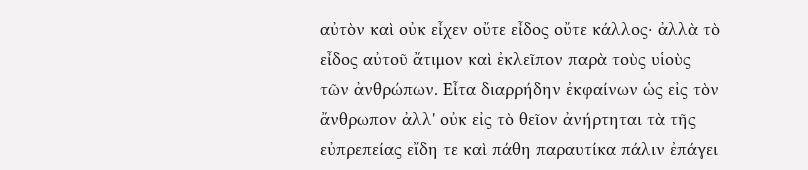αὐτὸν καὶ οὐκ εἶχεν οὔτε εἶδος οὔτε κάλλος· ἀλλὰ τὸ εἶδος αὐτοῦ ἄτιμον καὶ ἐκλεῖπον παρὰ τοὺς υἱοὺς τῶν ἀνθρώπων. Εἶτα διαρρήδην ἐκφαίνων ὡς εἰς τὸν ἄνθρωπον ἀλλ' οὐκ εἰς τὸ θεῖον ἀνήρτηται τὰ τῆς εὐπρεπείας εἴδη τε καὶ πάθη παραυτίκα πάλιν ἐπάγει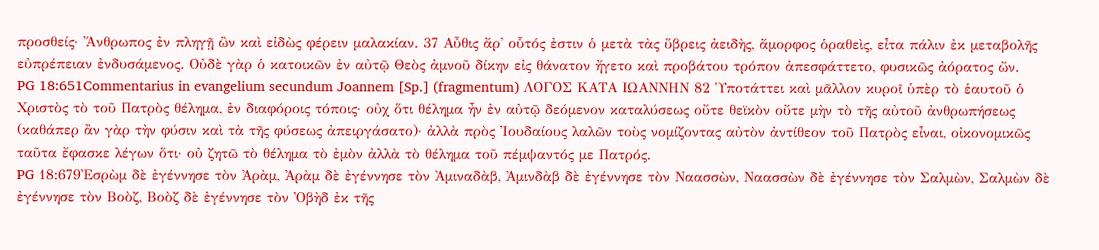προσθείς· Ἄνθρωπος ἐν πληγῇ ὢν καὶ εἰδὼς φέρειν μαλακίαν. 37 Αὖθις ἄρ' οὗτός ἐστιν ὁ μετὰ τὰς ὕβρεις ἀειδὴς, ἄμορφος ὁραθεὶς, εἶτα πάλιν ἐκ μεταβολῆς εὐπρέπειαν ἐνδυσάμενος. Οὐδὲ γὰρ ὁ κατοικῶν ἐν αὐτῷ Θεὸς ἀμνοῦ δίκην εἰς θάνατον ἤγετο καὶ προβάτου τρόπον ἀπεσφάττετο, φυσικῶς ἀόρατος ὤν.
PG 18:651Commentarius in evangelium secundum Joannem [Sp.] (fragmentum) ΛΟΓΟΣ ΚΑΤΑ ΙΩΑΝΝΗΝ 82 Ὑποτάττει καὶ μᾶλλον κυροῖ ὑπὲρ τὸ ἑαυτοῦ ὁ Χριστὸς τὸ τοῦ Πατρὸς θέλημα, ἐν διαφόροις τόποις· οὐχ ὅτι θέλημα ἦν ἐν αὐτῷ δεόμενον καταλύσεως οὔτε θεϊκὸν οὔτε μὴν τὸ τῆς αὐτοῦ ἀνθρωπήσεως (καθάπερ ἂν γὰρ τὴν φύσιν καὶ τὰ τῆς φύσεως ἀπειργάσατο)· ἀλλὰ πρὸς Ἰουδαίους λαλῶν τοὺς νομίζοντας αὐτὸν ἀντίθεον τοῦ Πατρὸς εἶναι, οἰκονομικῶς ταῦτα ἔφασκε λέγων ὅτι· οὐ ζητῶ τὸ θέλημα τὸ ἐμὸν ἀλλὰ τὸ θέλημα τοῦ πέμψαντός με Πατρός.
PG 18:679Ἐσρὼμ δὲ ἐγέννησε τὸν Ἀρὰμ, Ἀρὰμ δὲ ἐγέννησε τὸν Ἀμιναδὰβ, Ἀμινδὰβ δὲ ἐγέννησε τὸν Ναασσὼν, Ναασσὼν δὲ ἐγέννησε τὸν Σαλμὼν, Σαλμὼν δὲ ἐγέννησε τὸν Βοὸζ, Βοὸζ δὲ ἐγέννησε τὸν Ὀβὴδ ἐκ τῆς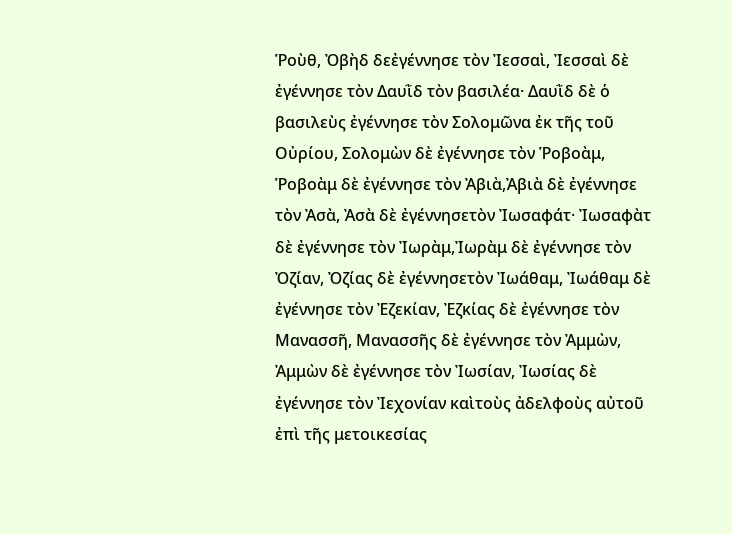Ῥοὺθ, Ὀβὴδ δεἐγέννησε τὸν Ἰεσσαὶ, Ἰεσσαὶ δὲ ἐγέννησε τὸν Δαυῒδ τὸν βασιλέα· Δαυῒδ δὲ ὁ βασιλεὺς ἐγέννησε τὸν Σολομῶνα ἐκ τῆς τοῦ Οὐρίου, Σολομὼν δὲ ἐγέννησε τὸν Ῥοβοὰμ, Ῥοβοὰμ δὲ ἐγέννησε τὸν Ἀβιὰ,Ἀβιὰ δὲ ἐγέννησε τὸν Ἀσὰ, Ἀσὰ δὲ ἐγέννησετὸν Ἰωσαφάτ· Ἰωσαφὰτ δὲ ἐγέννησε τὸν Ἰωρὰμ,Ἰωρὰμ δὲ ἐγέννησε τὸν Ὀζίαν, Ὀζίας δὲ ἐγέννησετὸν Ἰωάθαμ, Ἰωάθαμ δὲ ἐγέννησε τὸν Ἐζεκίαν, Ἐζκίας δὲ ἐγέννησε τὸν Μανασσῆ, Μανασσῆς δὲ ἐγέννησε τὸν Ἀμμὼν, Ἀμμὼν δὲ ἐγέννησε τὸν Ἰωσίαν, Ἰωσίας δὲ ἐγέννησε τὸν Ἰεχονίαν καὶτοὺς ἀδελφοὺς αὐτοῦ ἐπὶ τῆς μετοικεσίας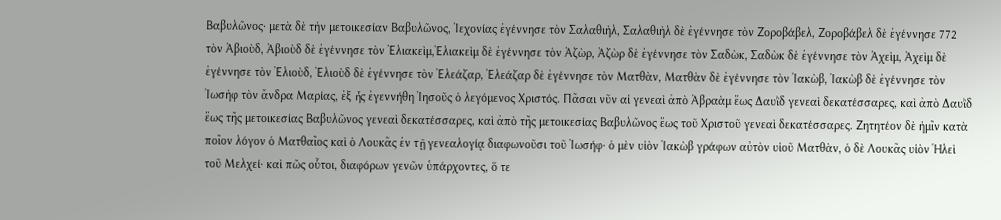Βαβυλῶνος· μετὰ δὲ τὴν μετοικεσίαν Βαβυλῶνος, Ἰεχονίας ἐγέννησε τὸν Σαλαθιὴλ, Σαλαθιὴλ δὲ ἐγέννησε τὸν Ζοροβάβελ, Ζοροβάβελ δὲ ἐγέννησε 772 τὸν Ἀβιοὺδ, Ἀβιοὺδ δὲ ἐγέννησε τὸν Ἐλιακεὶμ,Ἐλιακεὶμ δὲ ἐγέννησε τὸν Ἀζὼρ, Ἀζὼρ δὲ ἐγέννησε τὸν Σαδὼκ, Σαδὼκ δὲ ἐγέννησε τὸν Ἀχεὶμ, Ἀχεὶμ δὲ ἐγέννησε τὸν Ἐλιοὺδ, Ἐλιοὺδ δὲ ἐγέννησε τὸν Ἐλεάζαρ, Ἐλεάζαρ δὲ ἐγέννησε τὸν Ματθὰν, Ματθὰν δὲ ἐγέννησε τὸν Ἰακὼβ, Ἰακὼβ δὲ ἐγέννησε τὸν Ἰωσὴφ τὸν ἄνδρα Μαρίας, ἐξ ἧς ἐγεννήθη Ἰησοῦς ὁ λεγόμενος Χριστός. Πᾶσαι νῦν αἱ γενεαὶ ἀπὸ Ἀβραὰμ ἕως Δαυῒδ γενεαὶ δεκατέσσαρες, καὶ ἀπὸ Δαυῒδ ἕως τῆς μετοικεσίας Βαβυλῶνος γενεαὶ δεκατέσσαρες, καὶ ἀπὸ τῆς μετοικεσίας Βαβυλῶνος ἕως τοῦ Χριστοῦ γενεαὶ δεκατέσσαρες. Ζητητέον δὲ ἡμῖν κατὰ ποῖον λόγον ὁ Ματθαῖος καὶ ὁ Λουκᾶς ἐν τῇ γενεαλογίᾳ διαφωνοῦσι τοῦ Ἰωσήφ· ὁ μὲν υἱὸν Ἰακὼβ γράφων αὐτὸν υἱοῦ Ματθὰν, ὁ δὲ Λουκᾶς υἱὸν Ἡλεὶ τοῦ Μελχεί· καὶ πῶς οὗτοι, διαφόρων γενῶν ὑπάρχοντες, ὅ τε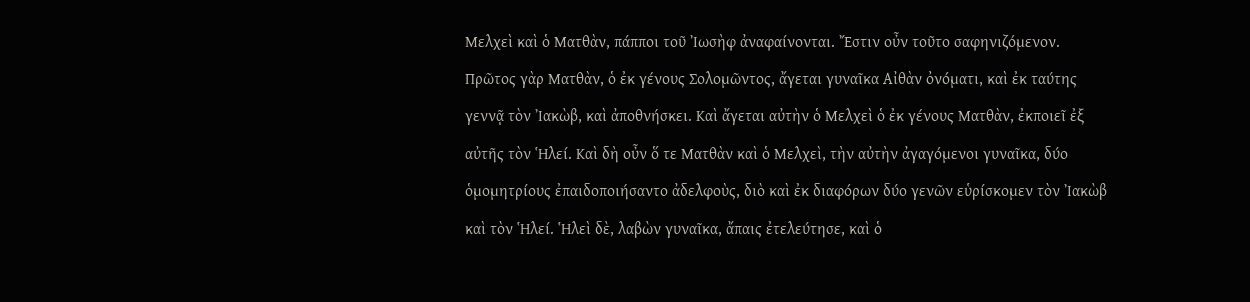Μελχεὶ καὶ ὁ Ματθὰν, πάπποι τοῦ Ἰωσὴφ ἀναφαίνονται. Ἔστιν οὖν τοῦτο σαφηνιζόμενον. Πρῶτος γὰρ Ματθὰν, ὁ ἐκ γένους Σολομῶντος, ἄγεται γυναῖκα Αἰθὰν ὀνόματι, καὶ ἐκ ταύτης γεννᾷ τὸν Ἰακὼβ, καὶ ἀποθνήσκει. Καὶ ἄγεται αὐτὴν ὁ Μελχεὶ ὁ ἐκ γένους Ματθὰν, ἐκποιεῖ ἐξ αὐτῆς τὸν Ἡλεί. Καὶ δὴ οὖν ὅ τε Ματθὰν καὶ ὁ Μελχεὶ, τὴν αὐτὴν ἀγαγόμενοι γυναῖκα, δύο ὁμομητρίους ἐπαιδοποιήσαντο ἀδελφοὺς, διὸ καὶ ἐκ διαφόρων δύο γενῶν εὑρίσκομεν τὸν Ἰακὼβ καὶ τὸν Ἡλεί. Ἡλεὶ δὲ, λαβὼν γυναῖκα, ἄπαις ἐτελεύτησε, καὶ ὁ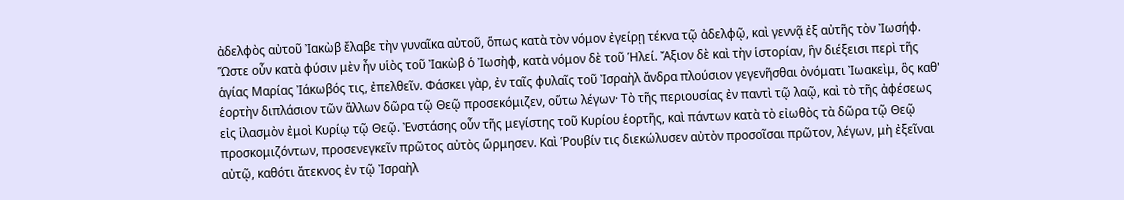ἀδελφὸς αὐτοῦ Ἰακὼβ ἔλαβε τὴν γυναῖκα αὐτοῦ, ὅπως κατὰ τὸν νόμον ἐγείρῃ τέκνα τῷ ἀδελφῷ, καὶ γεννᾷ ἐξ αὐτῆς τὸν Ἰωσήφ. Ὥστε οὖν κατὰ φύσιν μὲν ἦν υἱὸς τοῦ Ἰακὼβ ὁ Ἰωσὴφ, κατὰ νόμον δὲ τοῦ Ἡλεί. Ἄξιον δὲ καὶ τὴν ἱστορίαν, ἣν διέξεισι περὶ τῆς ἁγίας Μαρίας Ἰάκωβός τις, ἐπελθεῖν. Φάσκει γὰρ, ἐν ταῖς φυλαῖς τοῦ Ἰσραὴλ ἄνδρα πλούσιον γεγενῆσθαι ὀνόματι Ἰωακεὶμ, ὃς καθ' ἑορτὴν διπλάσιον τῶν ἅλλων δῶρα τῷ Θεῷ προσεκόμιζεν, οὕτω λέγων· Τὸ τῆς περιουσίας ἐν παντὶ τῷ λαῷ, καὶ τὸ τῆς ἀφέσεως εἰς ἱλασμὸν ἐμοὶ Κυρίῳ τῷ Θεῷ. Ἐνστάσης οὖν τῆς μεγίστης τοῦ Κυρίου ἑορτῆς, καὶ πάντων κατὰ τὸ εἰωθὸς τὰ δῶρα τῷ Θεῷ προσκομιζόντων, προσενεγκεῖν πρῶτος αὐτὸς ὥρμησεν. Καὶ Ῥουβίν τις διεκώλυσεν αὐτὸν προσοῖσαι πρῶτον, λέγων, μὴ ἐξεῖναι αὐτῷ, καθότι ἄτεκνος ἐν τῷ Ἰσραὴλ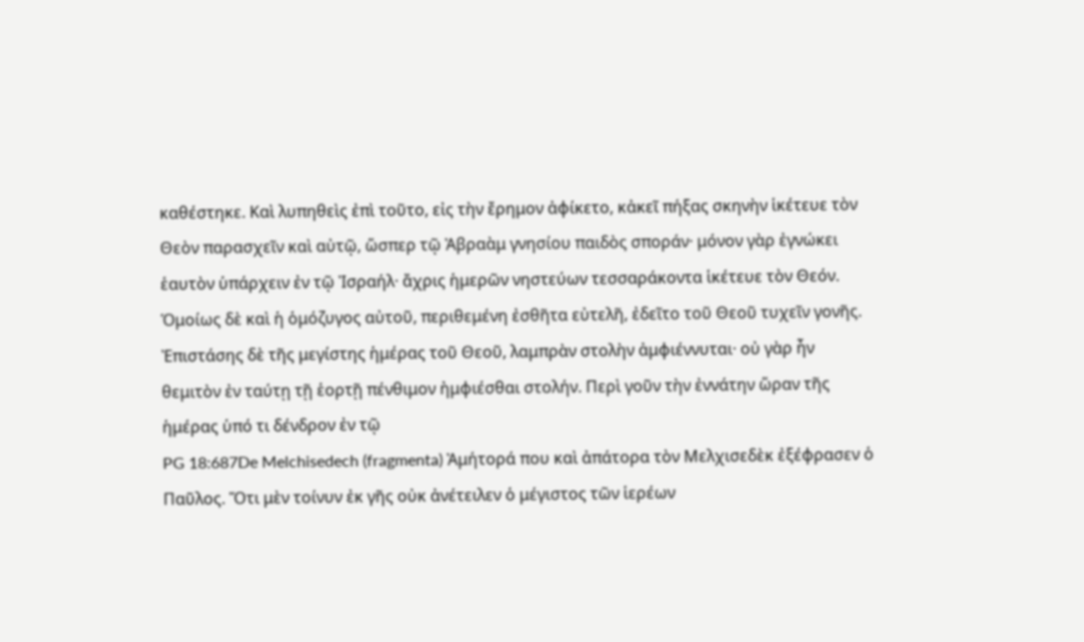καθέστηκε. Καὶ λυπηθεὶς ἐπὶ τοῦτο, εἰς τὴν ἔρημον ἀφίκετο, κἀκεῖ πήξας σκηνὴν ἱκέτευε τὸν Θεὸν παρασχεῖν καὶ αὐτῷ, ὥσπερ τῷ Ἀβραὰμ γνησίου παιδὸς σποράν· μόνον γὰρ ἐγνώκει ἑαυτὸν ὑπάρχειν ἐν τῷ Ἰσραήλ· ἄχρις ἡμερῶν νηστεύων τεσσαράκοντα ἱκέτευε τὸν Θεόν. Ὁμοίως δὲ καὶ ἡ ὁμόζυγος αὐτοῦ, περιθεμένη ἐσθῆτα εὐτελῆ, ἐδεῖτο τοῦ Θεοῦ τυχεῖν γονῆς. Ἐπιστάσης δὲ τῆς μεγίστης ἡμέρας τοῦ Θεοῦ, λαμπρὰν στολὴν ἀμφιέννυται· οὐ γὰρ ἦν θεμιτὸν ἐν ταύτῃ τῇ ἑορτῇ πένθιμον ἠμφιέσθαι στολήν. Περὶ γοῦν τὴν ἐννάτην ὥραν τῆς ἡμέρας ὑπό τι δένδρον ἐν τῷ
PG 18:687De Melchisedech (fragmenta) Ἀμήτορά που καὶ ἀπάτορα τὸν Μελχισεδὲκ ἐξέφρασεν ὁ Παῦλος. Ὅτι μὲν τοίνυν ἐκ γῆς οὐκ ἀνέτειλεν ὁ μέγιστος τῶν ἱερέων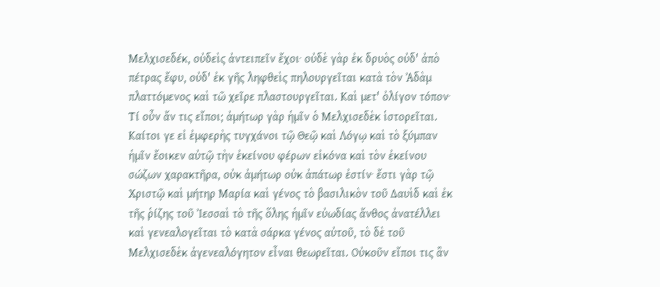Μελχισεδέκ, οὐδεὶς ἀντειπεῖν ἔχοι· οὐδὲ γὰρ ἐκ δρυὸς οὐδ' ἀπὸ πέτρας ἔφυ, οὐδ' ἐκ γῆς ληφθεὶς πηλουργεῖται κατὰ τὸν Ἀδὰμ πλαττόμενος καὶ τῶ χεῖρε πλαστουργεῖται. Καὶ μετ' ὀλίγον τόπον· Τί οὖν ἄν τις εἴποι; ἀμήτωρ γὰρ ἡμῖν ὁ Μελχισεδὲκ ἱστορεῖται. Καίτοι γε εἰ ἐμφερὴς τυγχάνοι τῷ Θεῷ καὶ Λόγῳ καὶ τὸ ξύμπαν ἡμῖν ἔοικεν αὐτῷ τὴν ἐκείνου φέρων εἰκόνα καὶ τὸν ἐκείνου σώζων χαρακτῆρα, οὐκ ἀμήτωρ οὐκ ἀπάτωρ ἐστίν· ἔστι γὰρ τῷ Χριστῷ καὶ μήτηρ Μαρία καὶ γένος τὸ βασιλικὸν τοῦ Δαυὶδ καὶ ἐκ τῆς ῥίζης τοῦ Ἰεσσαὶ τὸ τῆς ὅλης ἡμῖν εὐωδίας ἄνθος ἀνατέλλει καὶ γενεαλογεῖται τὸ κατὰ σάρκα γένος αὐτοῦ, τὸ δὲ τοῦ Μελχισεδὲκ ἀγενεαλόγητον εἶναι θεωρεῖται. Οὐκοῦν εἴποι τις ἂν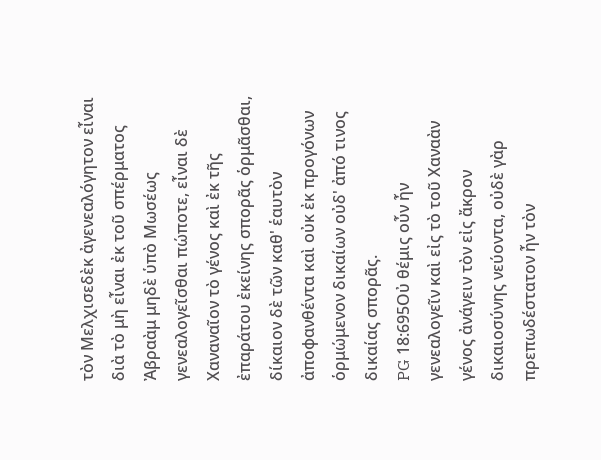τὸν Μελχισεδὲκ ἀγενεαλόγητον εἶναι διὰ τὸ μὴ εἶναι ἐκ τοῦ σπέρματος Ἀβραὰμ μηδὲ ὑπὸ Μωσέως γενεαλογεῖσθαι πώποτε, εἶναι δὲ Χαναναῖον τὸ γένος καὶ ἐκ τῆς ἐπαράτου ἐκείνης σπορᾶς ὁρμᾶσθαι, δίκαιον δὲ τῶν καθ' ἑαυτὸν ἀποφανθέντα καὶ οὐκ ἐκ προγόνων ὁρμώμενον δικαίων οὐδ' ἀπό τινος δικαίας σπορᾶς.
PG 18:695Οὐ θέμις οὖν ἦν γενεαλογεῖν καὶ εἰς τὸ τοῦ Χαναὰν γένος ἀνάγειν τὸν εἰς ἄκρον δικαιοσύνης νεύοντα, οὐδὲ γὰρ πρεπωδέστατον ἦν τὸν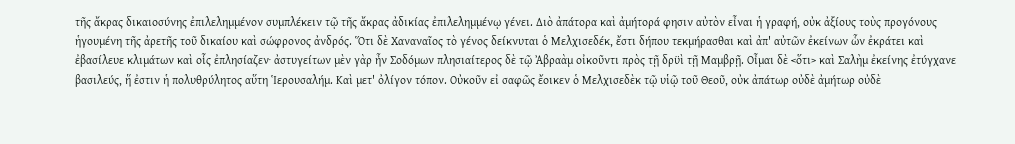τῆς ἄκρας δικαιοσύνης ἐπιλελημμένον συμπλέκειν τῷ τῆς ἄκρας ἀδικίας ἐπιλελημμένῳ γένει. Διὸ ἀπάτορα καὶ ἀμήτορά φησιν αὐτὸν εἶναι ἡ γραφή, οὐκ ἀξίους τοὺς προγόνους ἡγουμένη τῆς ἀρετῆς τοῦ δικαίου καὶ σώφρονος ἀνδρός. Ὅτι δὲ Χαναναῖος τὸ γένος δείκνυται ὁ Μελχισεδέκ, ἔστι δήπου τεκμήρασθαι καὶ ἀπ' αὐτῶν ἐκείνων ὧν ἐκράτει καὶ ἐβασίλευε κλιμάτων καὶ οἷς ἐπλησίαζεν· ἀστυγείτων μὲν γὰρ ἦν Σοδόμων πλησιαίτερος δὲ τῷ Ἀβραὰμ οἰκοῦντι πρὸς τῇ δρϋὶ τῇ Μαμβρῇ. Οἶμαι δὲ <ὅτι> καὶ Σαλὴμ ἐκείνης ἐτύγχανε βασιλεύς, ἥ ἐστιν ἡ πολυθρύλητος αὕτη Ἱερουσαλήμ. Καὶ μετ' ὀλίγον τόπον. Οὐκοῦν εἰ σαφῶς ἔοικεν ὁ Μελχισεδὲκ τῷ υἱῷ τοῦ Θεοῦ, οὐκ ἀπάτωρ οὐδὲ ἀμήτωρ οὐδὲ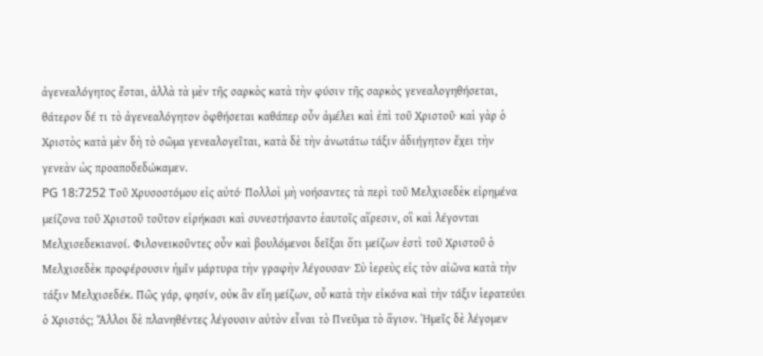ἀγενεαλόγητος ἔσται, ἀλλὰ τὰ μὲν τῆς σαρκὸς κατὰ τὴν φύσιν τῆς σαρκὸς γενεαλογηθήσεται, θάτερον δέ τι τὸ ἀγενεαλόγητον ὀφθήσεται καθάπερ οὖν ἀμέλει καὶ ἐπὶ τοῦ Χριστοῦ· καὶ γὰρ ὁ Χριστὸς κατὰ μὲν δὴ τὸ σῶμα γενεαλογεῖται, κατὰ δὲ τὴν ἀνωτάτω τάξιν ἀδιήγητον ἔχει τὴν γενεὰν ὡς προαποδεδώκαμεν.
PG 18:7252 Τοῦ Χρυσοστόμου εἰς αὐτό· Πολλοὶ μὴ νοήσαντες τὰ περὶ τοῦ Μελχισεδὲκ εἰρημένα μείζονα τοῦ Χριστοῦ τοῦτον εἰρήκασι καὶ συνεστήσαντο ἑαυτοῖς αἵρεσιν, οἳ καὶ λέγονται Μελχισεδεκιανοί. Φιλονεικοῦντες οὖν καὶ βουλόμενοι δεῖξαι ὅτι μείζων ἐστὶ τοῦ Χριστοῦ ὁ Μελχισεδὲκ προφέρουσιν ἡμῖν μάρτυρα τὴν γραφὴν λέγουσαν· Σὺ ἱερεὺς εἰς τὸν αἰῶνα κατὰ τὴν τάξιν Μελχισεδέκ. Πῶς γάρ, φησίν, οὐκ ἂν εἴη μείζων, οὗ κατὰ τὴν εἰκόνα καὶ τὴν τάξιν ἱερατεύει ὁ Χριστός; Ἄλλοι δὲ πλανηθέντες λέγουσιν αὐτὸν εἶναι τὸ Πνεῦμα τὸ ἅγιον. Ἡμεῖς δὲ λέγομεν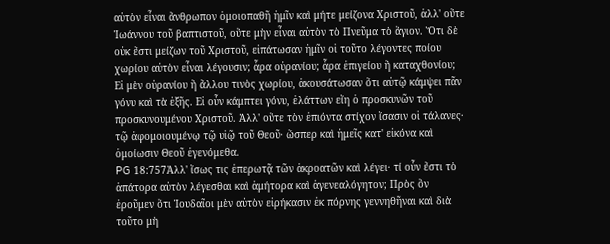αὐτὸν εἶναι ἄνθρωπον ὁμοιοπαθῆ ἡμῖν καὶ μήτε μείζονα Χριστοῦ, ἀλλ' οὔτε Ἰωάννου τοῦ βαπτιστοῦ, οὔτε μὴν εἶναι αὐτὸν τὸ Πνεῦμα τὸ ἅγιον. Ὅτι δὲ οὐκ ἔστι μείζων τοῦ Χριστοῦ, εἰπάτωσαν ἡμῖν οἱ τοῦτο λέγοντες ποίου χωρίου αὐτὸν εἶναι λέγουσιν; ἆρα οὐρανίου; ἆρα ἐπιγείου ἢ καταχθονίου; Εἰ μὲν οὐρανίου ἢ ἄλλου τινὸς χωρίου, ἀκουσάτωσαν ὅτι αὐτῷ κάμψει πᾶν γόνυ καὶ τὰ ἑξῆς. Εἰ οὖν κάμπτει γόνυ, ἐλάττων εἴη ὁ προσκυνῶν τοῦ προσκυνουμένου Χριστοῦ. Ἀλλ' οὔτε τὸν ἐπιόντα στίχον ἴσασιν οἱ τάλανες· τῷ ἀφομοιουμένῳ τῷ υἱῷ τοῦ Θεοῦ· ὥσπερ καὶ ἡμεῖς κατ' εἰκόνα καὶ ὁμοίωσιν Θεοῦ ἐγενόμεθα.
PG 18:757Ἀλλ' ἴσως τις ἐπερωτᾷ τῶν ἀκροατῶν καὶ λέγει· τί οὖν ἔστι τὸ ἀπάτορα αὐτὸν λέγεσθαι καὶ ἀμήτορα καὶ ἀγενεαλόγητον; Πρὸς ὃν ἐροῦμεν ὅτι Ἰουδαῖοι μὲν αὐτὸν εἰρήκασιν ἐκ πόρνης γεννηθῆναι καὶ διὰ τοῦτο μὴ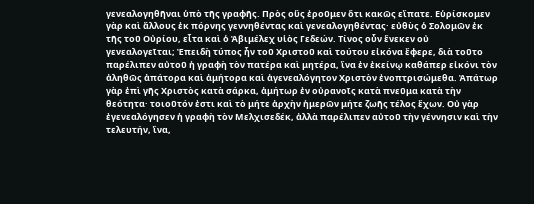γενεαλογηθῆναι ὑπὸ τῆς γραφῆς. Πρὸς οὓς ἐροῦμεν ὅτι κακῶς εἴπατε. Εὑρίσκομεν γὰρ καὶ ἄλλους ἐκ πόρνης γεννηθέντας καὶ γενεαλογηθέντας· εὐθὺς ὁ Σολομῶν ἐκ τῆς τοῦ Οὐρίου, εἶτα καὶ ὁ Ἀβιμέλεχ υἱὸς Γεδεών. Τίνος οὖν ἕνεκεν οὐ γενεαλογεῖται; Ἐπειδὴ τύπος ἦν τοῦ Χριστοῦ καὶ τούτου εἰκόνα ἔφερε, διὰ τοῦτο παρέλιπεν αὐτοῦ ἡ γραφὴ τὸν πατέρα καὶ μητέρα, ἵνα ἐν ἐκείνῳ καθάπερ εἰκόνι τὸν ἀληθῶς ἀπάτορα καὶ ἀμήτορα καὶ ἀγενεαλόγητον Χριστὸν ἐνοπτρισώμεθα. Ἀπάτωρ γὰρ ἐπὶ γῆς Χριστὸς κατὰ σάρκα, ἀμήτωρ ἐν οὐρανοῖς κατὰ πνεῦμα κατὰ τὴν θεότητα· τοιοῦτόν ἐστι καὶ τὸ μήτε ἀρχὴν ἡμερῶν μήτε ζωῆς τέλος ἔχων. Οὐ γὰρ ἐγενεαλόγησεν ἡ γραφὴ τὸν Μελχισεδέκ, ἀλλὰ παρέλιπεν αὐτοῦ τὴν γέννησιν καὶ τὴν τελευτήν, ἵνα,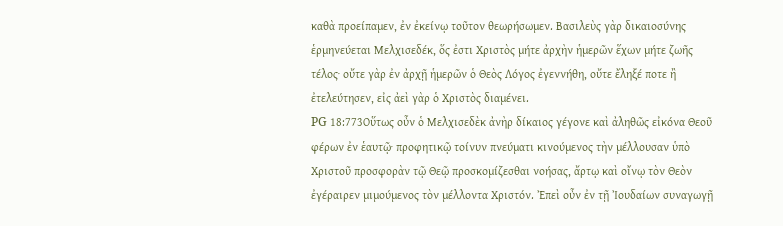καθὰ προείπαμεν, ἐν ἐκείνῳ τοῦτον θεωρήσωμεν. Βασιλεὺς γὰρ δικαιοσύνης ἑρμηνεύεται Μελχισεδέκ, ὅς ἐστι Χριστὸς μήτε ἀρχὴν ἡμερῶν ἕχων μήτε ζωῆς τέλος· οὔτε γὰρ ἐν ἀρχῇ ἡμερῶν ὁ Θεὸς Λόγος ἐγεννήθη, οὔτε ἔληξέ ποτε ἢ ἐτελεύτησεν, εἰς ἀεὶ γὰρ ὁ Χριστὸς διαμένει.
PG 18:773Οὕτως οὖν ὁ Μελχισεδὲκ ἀνὴρ δίκαιος γέγονε καὶ ἀληθῶς εἰκόνα Θεοῦ φέρων ἐν ἑαυτῷ· προφητικῷ τοίνυν πνεύματι κινούμενος τὴν μέλλουσαν ὑπὸ Χριστοῦ προσφορὰν τῷ Θεῷ προσκομίζεσθαι νοήσας, ἄρτῳ καὶ οἴνῳ τὸν Θεὸν ἐγέραιρεν μιμούμενος τὸν μέλλοντα Χριστόν. Ἐπεὶ οὖν ἐν τῇ Ἰουδαίων συναγωγῇ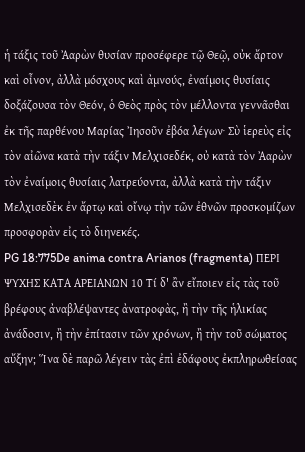ἡ τάξις τοῦ Ἀαρὼν θυσίαν προσέφερε τῷ Θεῷ, οὐκ ἄρτον καὶ οἶνον, ἀλλὰ μόσχους καὶ ἀμνούς, ἐναίμοις θυσίαις δοξάζουσα τὸν Θεόν, ὁ Θεὸς πρὸς τὸν μέλλοντα γεννᾶσθαι ἐκ τῆς παρθένου Μαρίας Ἰησοῦν ἐβόα λέγων· Σὺ ἱερεὺς εἰς τὸν αἰῶνα κατὰ τὴν τάξιν Μελχισεδέκ, οὐ κατὰ τὸν Ἀαρὼν τὸν ἐναίμοις θυσίαις λατρεύοντα, ἀλλὰ κατὰ τὴν τάξιν Μελχισεδὲκ ἐν ἄρτῳ καὶ οἴνῳ τὴν τῶν ἐθνῶν προσκομίζων προσφορὰν εἰς τὸ διηνεκές.
PG 18:775De anima contra Arianos (fragmenta) ΠΕΡΙ ΨΥΧΗΣ ΚΑΤΑ ΑΡΕΙΑΝΩΝ 10 Τί δ' ἂν εἴποιεν εἰς τὰς τοῦ βρέφους ἀναβλέψαντες ἀνατροφὰς, ἢ τὴν τῆς ἡλικίας ἀνάδοσιν, ἢ τὴν ἐπίτασιν τῶν χρόνων, ἢ τὴν τοῦ σώματος αὔξην; Ἵνα δὲ παρῶ λέγειν τὰς ἐπὶ ἐδάφους ἐκπληρωθείσας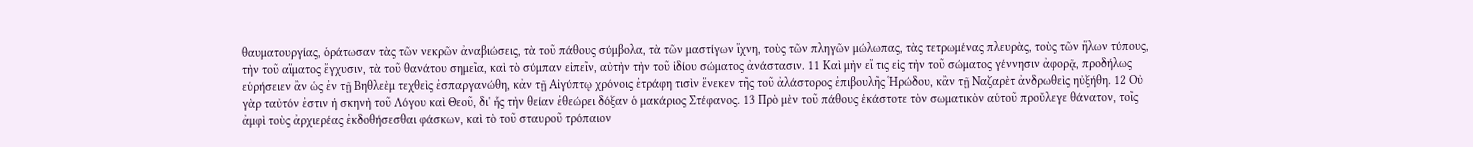θαυματουργίας, ὁράτωσαν τὰς τῶν νεκρῶν ἀναβιώσεις, τὰ τοῦ πάθους σύμβολα, τὰ τῶν μαστίγων ἴχνη, τοὺς τῶν πληγῶν μώλωπας, τὰς τετρωμένας πλευρὰς, τοὺς τῶν ἥλων τύπους, τὴν τοῦ αἵματος ἔγχυσιν, τὰ τοῦ θανάτου σημεῖα, καὶ τὸ σύμπαν εἰπεῖν, αὐτὴν τὴν τοῦ ἰδίου σώματος ἀνάστασιν. 11 Καὶ μὴν εἴ τις εἰς τὴν τοῦ σώματος γέννησιν ἀφορᾷ, προδήλως εὑρήσειεν ἂν ὡς ἐν τῇ Βηθλεὲμ τεχθεὶς ἐσπαργανώθη, κἀν τῇ Αἰγύπτῳ χρόνοις ἐτράφη τισὶν ἕνεκεν τῆς τοῦ ἀλάστορος ἐπιβουλῆς Ἡρώδου, κἂν τῇ Ναζαρὲτ ἀνδρωθεὶς ηὐξήθη. 12 Οὐ γὰρ ταὐτόν ἐστιν ἡ σκηνὴ τοῦ Λόγου καὶ Θεοῦ, δι' ἧς τὴν θείαν ἐθεώρει δόξαν ὁ μακάριος Στέφανος. 13 Πρὸ μὲν τοῦ πάθους ἑκάστοτε τὸν σωματικὸν αὑτοῦ προὔλεγε θάνατον, τοῖς ἀμφὶ τοὺς ἀρχιερέας ἐκδοθήσεσθαι φάσκων, καὶ τὸ τοῦ σταυροῦ τρόπαιον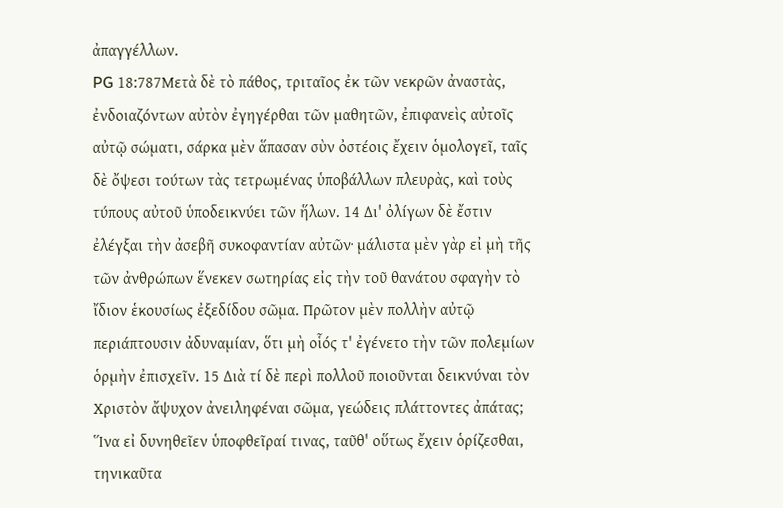ἀπαγγέλλων.
PG 18:787Μετὰ δὲ τὸ πάθος, τριταῖος ἐκ τῶν νεκρῶν ἀναστὰς, ἐνδοιαζόντων αὐτὸν ἐγηγέρθαι τῶν μαθητῶν, ἐπιφανεὶς αὐτοῖς αὐτῷ σώματι, σάρκα μὲν ἅπασαν σὺν ὀστέοις ἔχειν ὁμολογεῖ, ταῖς δὲ ὄψεσι τούτων τὰς τετρωμένας ὑποβάλλων πλευρὰς, καὶ τοὺς τύπους αὐτοῦ ὑποδεικνύει τῶν ἥλων. 14 Δι' ὀλίγων δὲ ἔστιν ἐλέγξαι τὴν ἀσεβῆ συκοφαντίαν αὐτῶν· μάλιστα μὲν γὰρ εἰ μὴ τῆς τῶν ἀνθρώπων ἕνεκεν σωτηρίας εἰς τὴν τοῦ θανάτου σφαγὴν τὸ ἴδιον ἑκουσίως ἐξεδίδου σῶμα. Πρῶτον μὲν πολλὴν αὐτῷ περιάπτουσιν ἀδυναμίαν, ὅτι μὴ οἷός τ' ἐγένετο τὴν τῶν πολεμίων ὁρμὴν ἐπισχεῖν. 15 Διὰ τί δὲ περὶ πολλοῦ ποιοῦνται δεικνύναι τὸν Χριστὸν ἄψυχον ἀνειληφέναι σῶμα, γεώδεις πλάττοντες ἀπάτας; Ἵνα εἰ δυνηθεῖεν ὑποφθεῖραί τινας, ταῦθ' οὕτως ἔχειν ὁρίζεσθαι, τηνικαῦτα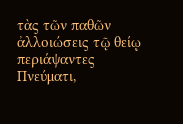τὰς τῶν παθῶν ἀλλοιώσεις τῷ θείῳ περιάψαντες Πνεύματι,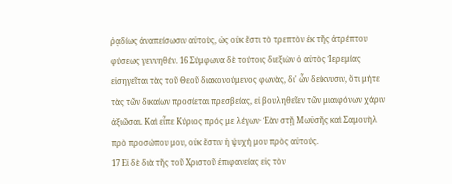ῥᾳδίως ἀναπείσωσιν αὐτοὺς, ὡς οὐκ ἔστι τὸ τρεπτὸν ἐκ τῆς ἀτρέπτου φύσεως γεννηθέν. 16 Σύμφωνα δὲ τούτοις διεξιὼν ὁ αὐτὸς Ἱερεμίας εἰσηγεῖται τὰς τοῦ Θεοῦ διακονούμενος φωνὰς, δι' ὧν δείκνυσιν, ὅτι μήτε τὰς τῶν δικαίων προσίεται πρεσβείας, εἰ βουληθεῖεν τῶν μιαιφόνων χάριν ἀξιῶσαι. Καὶ εἶπε Κύριος πρός με λέγων· Ἐὰν στῇ Μωϋσῆς καὶ Σαμουὴλ πρὸ προσώπου μου, οὐκ ἔστιν ἡ ψυχή μου πρὸς αὐτούς.
17 Εἰ δὲ διὰ τῆς τοῦ Χριστοῦ ἐπιφανείας εἰς τὸν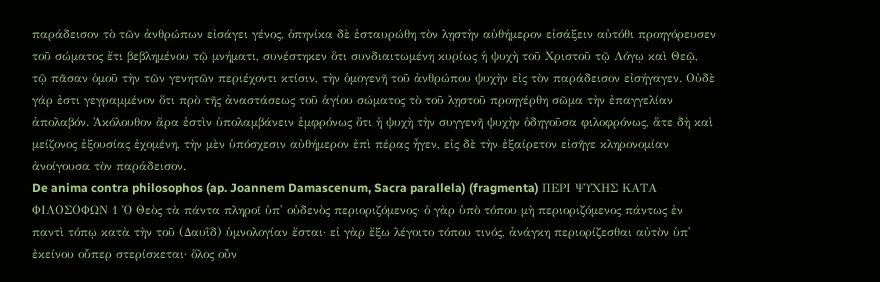παράδεισον τὸ τῶν ἀνθρώπων εἰσάγει γένος, ὁπηνίκα δὲ ἐσταυρώθη τὸν λῃστὴν αὐθήμερον εἰσάξειν αὐτόθι προηγόρευσεν τοῦ σώματος ἔτι βεβλημένου τῷ μνήματι, συνέστηκεν ὅτι συνδιαιτωμένη κυρίως ἡ ψυχὴ τοῦ Χριστοῦ τῷ Λόγῳ καὶ Θεῷ, τῷ πᾶσαν ὁμοῦ τὴν τῶν γενητῶν περιέχοντι κτίσιν, τὴν ὁμογενῆ τοῦ ἀνθρώπου ψυχὴν εἰς τὸν παράδεισον εἰσήγαγεν. Οὐδὲ γάρ ἐστι γεγραμμένον ὅτι πρὸ τῆς ἀναστάσεως τοῦ ἁγίου σώματος τὸ τοῦ λῃστοῦ προηγέρθη σῶμα τὴν ἐπαγγελίαν ἀπολαβόν. Ἀκόλουθον ἄρα ἐστὶν ὑπολαμβάνειν ἐμφρόνως ὅτι ἡ ψυχὴ τὴν συγγενῆ ψυχὴν ὁδηγοῦσα φιλοφρόνως, ἅτε δὴ καὶ μείζονος ἐξουσίας ἐχομένη, τὴν μὲν ὑπόσχεσιν αὐθήμερον ἐπὶ πέρας ἦγεν, εἰς δὲ τὴν ἐξαίρετον εἰσῆγε κληρονομίαν ἀνοίγουσα τὸν παράδεισον.
De anima contra philosophos (ap. Joannem Damascenum, Sacra parallela) (fragmenta) ΠΕΡΙ ΨΥΧΗΣ ΚΑΤΑ ΦΙΛΟΣΟΦΩΝ 1 Ὁ Θεὸς τὰ πάντα πληροῖ ὑπ' οὐδενὸς περιοριζόμενος· ὁ γὰρ ὑπὸ τόπου μὴ περιοριζόμενος πάντως ἐν παντὶ τόπῳ κατὰ τὴν τοῦ (Δαυῒδ) ὑμνολογίαν ἔσται· εἰ γὰρ ἔξω λέγοιτο τόπου τινός, ἀνάγκη περιορίζεσθαι αὐτὸν ὑπ' ἐκείνου οὗπερ στερίσκεται· ὅλος οὖν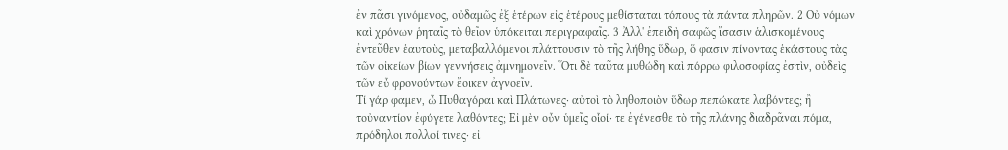ἐν πᾶσι γινόμενος, οὐδαμῶς ἐξ ἑτέρων εἰς ἑτέρους μεθίσταται τόπους τὰ πάντα πληρῶν. 2 Οὐ νόμων καὶ χρόνων ῥηταῖς τὸ θεῖον ὑπόκειται περιγραφαῖς. 3 Ἀλλ' ἐπειδὴ σαφῶς ἴσασιν ἁλισκομένους ἐντεῦθεν ἑαυτοὺς, μεταβαλλόμενοι πλάττουσιν τὸ τῆς λήθης ὕδωρ, ὅ φασιν πίνοντας ἑκάστους τὰς τῶν οἰκείων βίων γεννήσεις ἀμνημονεῖν. Ὅτι δὲ ταῦτα μυθώδη καὶ πόρρω φιλοσοφίας ἐστὶν, οὐδεὶς τῶν εὖ φρονούντων ἔοικεν ἀγνοεῖν.
Τί γάρ φαμεν, ὦ Πυθαγόραι καὶ Πλάτωνες· αὐτοὶ τὸ ληθοποιὸν ὕδωρ πεπώκατε λαβόντες; ἢ τοὐναντίον ἐφύγετε λαθόντες; Εἰ μὲν οὖν ὑμεῖς οἷοί· τε ἐγένεσθε τὸ τῆς πλάνης διαδρᾶναι πόμα, πρόδηλοι πολλοί τινες· εἰ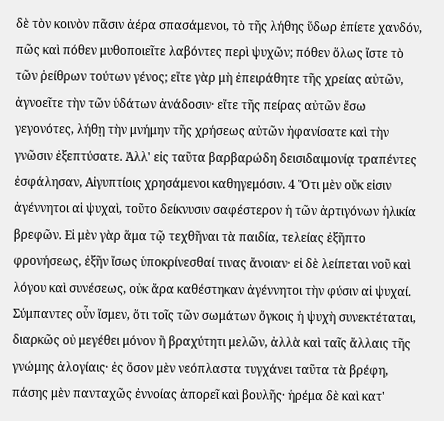δὲ τὸν κοινὸν πᾶσιν ἀέρα σπασάμενοι, τὸ τῆς λήθης ὕδωρ ἐπίετε χανδόν, πῶς καὶ πόθεν μυθοποιεῖτε λαβόντες περὶ ψυχῶν; πόθεν ὅλως ἴστε τὸ τῶν ῥείθρων τούτων γένος; εἴτε γὰρ μὴ ἐπειράθητε τῆς χρείας αὐτῶν, ἀγνοεῖτε τὴν τῶν ὑδάτων ἀνάδοσιν· εἴτε τῆς πείρας αὐτῶν ἔσω γεγονότες, λήθῃ τὴν μνήμην τῆς χρήσεως αὐτῶν ἠφανίσατε καὶ τὴν γνῶσιν ἐξεπτύσατε. Ἀλλ' εἰς ταῦτα βαρβαρώδη δεισιδαιμονίᾳ τραπέντες ἐσφάλησαν, Αἰγυπτίοις χρησάμενοι καθηγεμόσιν. 4 Ὅτι μὲν οὔκ εἰσιν ἀγέννητοι αἱ ψυχαὶ, τοῦτο δείκνυσιν σαφέστερον ἡ τῶν ἀρτιγόνων ἡλικία βρεφῶν. Εἰ μὲν γὰρ ἅμα τῷ τεχθῆναι τὰ παιδία, τελείας ἐξῆπτο φρονήσεως, ἐξῆν ἴσως ὑποκρίνεσθαί τινας ἄνοιαν· εἰ δὲ λείπεται νοῦ καὶ λόγου καὶ συνέσεως, οὐκ ἄρα καθέστηκαν ἀγέννητοι τὴν φύσιν αἱ ψυχαί.
Σύμπαντες οὖν ἴσμεν, ὅτι τοῖς τῶν σωμάτων ὄγκοις ἡ ψυχὴ συνεκτέταται, διαρκῶς οὐ μεγέθει μόνον ἢ βραχύτητι μελῶν, ἀλλὰ καὶ ταῖς ἄλλαις τῆς γνώμης ἀλογίαις· ἐς ὅσον μὲν νεόπλαστα τυγχάνει ταῦτα τὰ βρέφη, πάσης μὲν πανταχῶς ἐννοίας ἀπορεῖ καὶ βουλῆς· ἡρέμα δὲ καὶ κατ'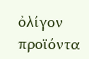ὀλίγον προϊόντα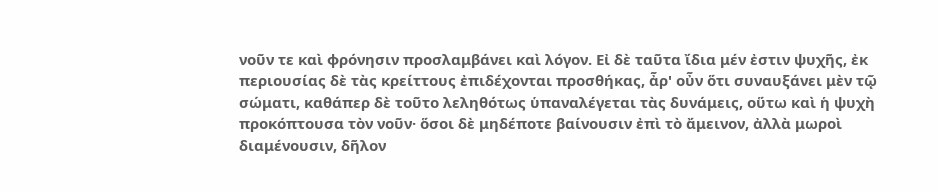νοῦν τε καὶ φρόνησιν προσλαμβάνει καὶ λόγον. Εἰ δὲ ταῦτα ἴδια μέν ἐστιν ψυχῆς, ἐκ περιουσίας δὲ τὰς κρείττους ἐπιδέχονται προσθήκας, ἆρ' οὖν ὅτι συναυξάνει μὲν τῷ σώματι, καθάπερ δὲ τοῦτο λεληθότως ὑπαναλέγεται τὰς δυνάμεις, οὕτω καὶ ἡ ψυχὴ προκόπτουσα τὸν νοῦν· ὅσοι δὲ μηδέποτε βαίνουσιν ἐπὶ τὸ ἄμεινον, ἀλλὰ μωροὶ διαμένουσιν, δῆλον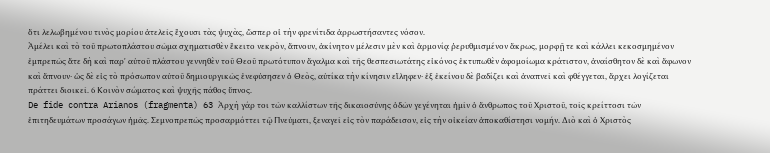ὅτι λελωβημένου τινὸς μορίου ἀτελεῖς ἔχουσι τὰς ψυχὰς, ὥσπερ οἱ τὴν φρενίτιδα ἀρρωστήσαντες νόσον.
Ἀμέλει καὶ τὸ τοῦ πρωτοπλάστου σῶμα σχηματισθὲν ἔκειτο νεκρὸν, ἄπνουν, ἀκίνητον μέλεσιν μὲν καὶ ἁρμονίᾳ ῥερυθμισμένον ἄκρως, μορφῇ τε καὶ κάλλει κεκοσμημένον ἐμπρεπῶς ἅτε δὴ καὶ παρ' αὐτοῦ πλάστου γεννηθὲν τοῦ Θεοῦ πρωτότυπον ἄγαλμα καὶ τῆς θεσπεσιωτάτης εἰκόνος ἐκτυπωθὲν ἀφομοίωμα κράτιστον, ἀναίσθητον δὲ καὶ ἄφωνον καὶ ἄπνουν· ὡς δὲ εἰς τὸ πρόσωπον αὐτοῦ δημιουργικῶς ἐνεφύσησεν ὁ Θεὸς, αὐτίκα τὴν κίνησιν εἴληφεν· ἐξ ἐκείνου δὲ βαδίζει καὶ ἀναπνεῖ καὶ φθέγγεται, ἄρχει λογίζεται πράττει διοικεῖ. 6 Κοινὸν σώματος καὶ ψυχῆς πάθος ὕπνος.
De fide contra Arianos (fragmenta) 63 Ἀρχὴ γάρ τοι τῶν καλλίστων τῆς δικαιοσύνης ὁδῶν γεγένηται ἡμῖν ὁ ἄνθρωπος τοῦ Χριστοῦ, τοῖς κρείττοσι τῶν ἐπιτηδευμάτων προσάγων ἡμᾶς. Σεμνοπρεπῶς προσαρμόττει τῷ Πνεύματι, ξεναγεῖ εἰς τὸν παράδεισον, εἰς τὴν οἰκείαν ἀποκαθίστησι νομήν. Διὸ καὶ ὁ Χριστὸς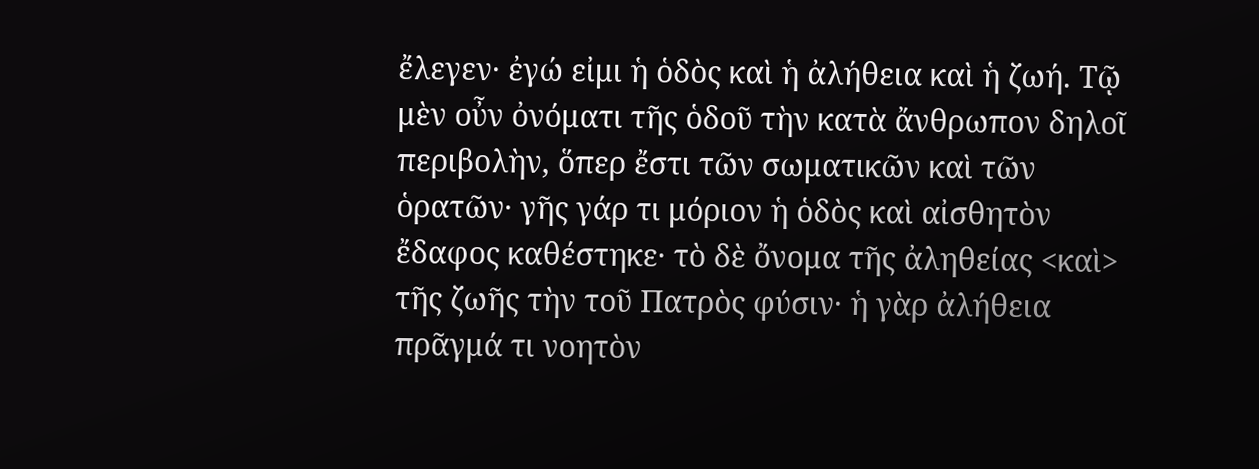ἔλεγεν· ἐγώ εἰμι ἡ ὁδὸς καὶ ἡ ἀλήθεια καὶ ἡ ζωή. Τῷ μὲν οὖν ὀνόματι τῆς ὁδοῦ τὴν κατὰ ἄνθρωπον δηλοῖ περιβολὴν, ὅπερ ἔστι τῶν σωματικῶν καὶ τῶν ὁρατῶν· γῆς γάρ τι μόριον ἡ ὁδὸς καὶ αἰσθητὸν ἔδαφος καθέστηκε· τὸ δὲ ὄνομα τῆς ἀληθείας <καὶ> τῆς ζωῆς τὴν τοῦ Πατρὸς φύσιν· ἡ γὰρ ἀλήθεια πρᾶγμά τι νοητὸν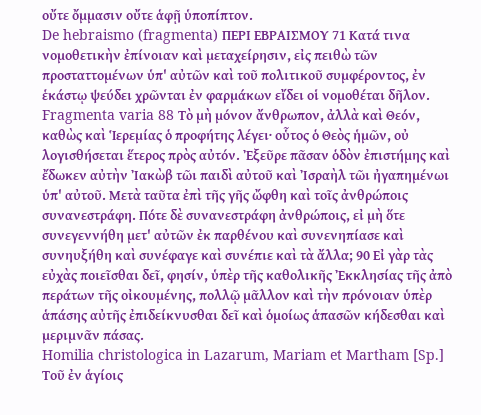οὔτε ὄμμασιν οὔτε ἁφῇ ὑποπίπτον.
De hebraismo (fragmenta) ΠΕΡΙ ΕΒΡΑΙΣΜΟΥ 71 Κατά τινα νομοθετικὴν ἐπίνοιαν καὶ μεταχείρησιν, εἰς πειθὼ τῶν προσταττομένων ὑπ' αὐτῶν καὶ τοῦ πολιτικοῦ συμφέροντος, ἐν ἑκάστῳ ψεύδει χρῶνται ἐν φαρμάκων εἴδει οἱ νομοθέται δῆλον.
Fragmenta varia 88 Τὸ μὴ μόνον ἄνθρωπον, ἀλλὰ καὶ Θεόν, καθὼς καὶ Ἱερεμίας ὁ προφήτης λέγει· οὗτος ὁ Θεὸς ἡμῶν, οὐ λογισθήσεται ἕτερος πρὸς αὐτόν. Ἐξεῦρε πᾶσαν ὁδὸν ἐπιστήμης καὶ ἔδωκεν αὐτὴν Ἰακὼβ τῶι παιδὶ αὐτοῦ καὶ Ἰσραὴλ τῶι ἠγαπημένωι ὑπ' αὐτοῦ. Μετὰ ταῦτα ἐπὶ τῆς γῆς ὤφθη καὶ τοῖς ἀνθρώποις συνανεστράφη. Πότε δὲ συνανεστράφη ἀνθρώποις, εἰ μὴ ὅτε συνεγεννήθη μετ' αὐτῶν ἐκ παρθένου καὶ συνενηπίασε καὶ συνηυξήθη καὶ συνέφαγε καὶ συνέπιε καὶ τὰ ἄλλα; 90 Εἰ γὰρ τὰς εὐχὰς ποιεῖσθαι δεῖ, φησίν, ὑπὲρ τῆς καθολικῆς Ἐκκλησίας τῆς ἀπὸ περάτων τῆς οἰκουμένης, πολλῷ μᾶλλον καὶ τὴν πρόνοιαν ὑπὲρ ἁπάσης αὐτῆς ἐπιδείκνυσθαι δεῖ καὶ ὁμοίως ἁπασῶν κήδεσθαι καὶ μεριμνᾶν πάσας.
Homilia christologica in Lazarum, Mariam et Martham [Sp.] Τοῦ ἐν ἁγίοις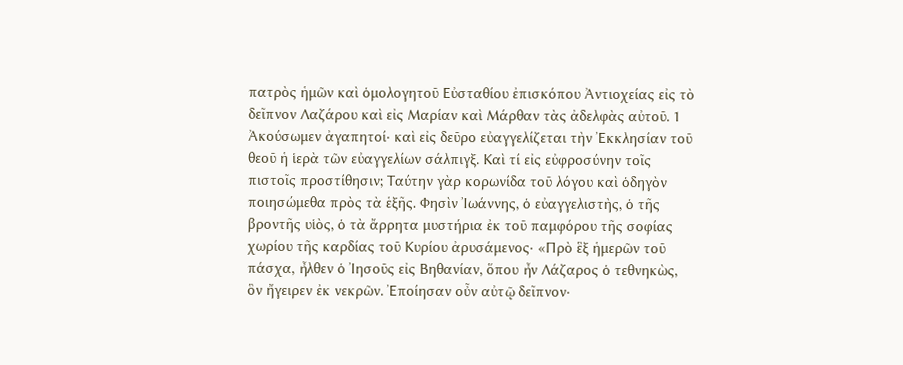πατρὸς ἡμῶν καὶ ὁμολογητοῦ Εὐσταθίου ἐπισκόπου Ἀντιοχείας εἰς τὸ δεῖπνον Λαζάρου καὶ εἰς Μαρίαν καὶ Μάρθαν τὰς ἀδελφὰς αὐτοῦ. 1 Ἀκούσωμεν ἀγαπητοί· καὶ εἰς δεῦρο εὐαγγελίζεται τὴν Ἐκκλησίαν τοῦ θεοῦ ἡ ἱερὰ τῶν εὐαγγελίων σάλπιγξ. Καὶ τί εἰς εὐφροσύνην τοῖς πιστοῖς προστίθησιν; Ταύτην γὰρ κορωνίδα τοῦ λόγου καὶ ὁδηγὸν ποιησώμεθα πρὸς τὰ ἑξῆς. Φησὶν Ἰωάννης, ὁ εὐαγγελιστὴς, ὁ τῆς βροντῆς υἱὸς, ὁ τὰ ἄρρητα μυστήρια ἐκ τοῦ παμφόρου τῆς σοφίας χωρίου τῆς καρδίας τοῦ Κυρίου ἀρυσάμενος· «Πρὸ ἓξ ἡμερῶν τοῦ πάσχα, ἦλθεν ὁ Ἰησοῦς εἰς Βηθανίαν, ὅπου ἦν Λάζαρος ὁ τεθνηκὼς, ὃν ἤγειρεν ἐκ νεκρῶν. Ἐποίησαν οὖν αὐτῷ δεῖπνον·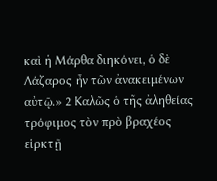καὶ ἡ Μάρθα διηκόνει, ὁ δὲ Λάζαρος ἦν τῶν ἀνακειμένων αὐτῷ.» 2 Καλῶς ὁ τῆς ἀληθείας τρόφιμος τὸν πρὸ βραχέος εἱρκτῇ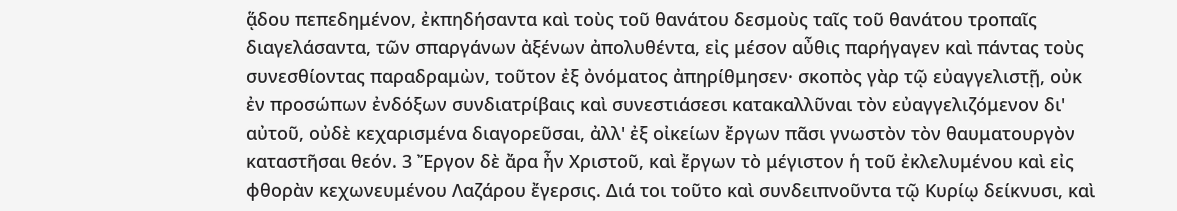ᾅδου πεπεδημένον, ἐκπηδήσαντα καὶ τοὺς τοῦ θανάτου δεσμοὺς ταῖς τοῦ θανάτου τροπαῖς διαγελάσαντα, τῶν σπαργάνων ἀξένων ἀπολυθέντα, εἰς μέσον αὖθις παρήγαγεν καὶ πάντας τοὺς συνεσθίοντας παραδραμὼν, τοῦτον ἐξ ὀνόματος ἀπηρίθμησεν· σκοπὸς γὰρ τῷ εὐαγγελιστῇ, οὐκ ἐν προσώπων ἐνδόξων συνδιατρίβαις καὶ συνεστιάσεσι κατακαλλῦναι τὸν εὐαγγελιζόμενον δι' αὐτοῦ, οὐδὲ κεχαρισμένα διαγορεῦσαι, ἀλλ' ἐξ οἰκείων ἔργων πᾶσι γνωστὸν τὸν θαυματουργὸν καταστῆσαι θεόν. 3 Ἔργον δὲ ἄρα ἦν Χριστοῦ, καὶ ἔργων τὸ μέγιστον ἡ τοῦ ἐκλελυμένου καὶ εἰς φθορὰν κεχωνευμένου Λαζάρου ἔγερσις. Διά τοι τοῦτο καὶ συνδειπνοῦντα τῷ Κυρίῳ δείκνυσι, καὶ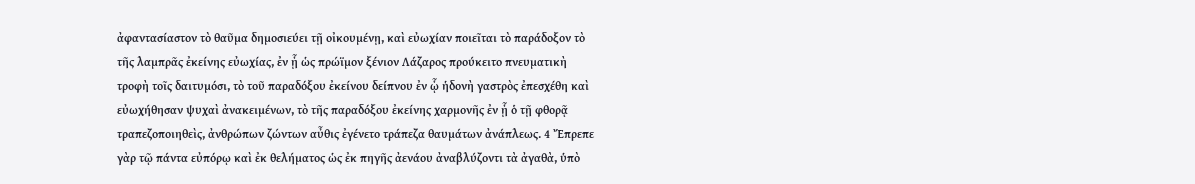ἀφαντασίαστον τὸ θαῦμα δημοσιεύει τῇ οἰκουμένῃ, καὶ εὐωχίαν ποιεῖται τὸ παράδοξον τὸ τῆς λαμπρᾶς ἐκείνης εὐωχίας, ἐν ᾗ ὡς πρώϊμον ξένιον Λάζαρος προύκειτο πνευματικὴ τροφὴ τοῖς δαιτυμόσι, τὸ τοῦ παραδόξου ἐκείνου δείπνου ἐν ᾧ ἡδονὴ γαστρὸς ἐπεσχέθη καὶ εὐωχήθησαν ψυχαὶ ἀνακειμένων, τὸ τῆς παραδόξου ἐκείνης χαρμονῆς ἐν ᾗ ὁ τῇ φθορᾷ τραπεζοποιηθεὶς, ἀνθρώπων ζώντων αὖθις ἐγένετο τράπεζα θαυμάτων ἀνάπλεως. 4 Ἔπρεπε γὰρ τῷ πάντα εὐπόρῳ καὶ ἐκ θελήματος ὡς ἐκ πηγῆς ἀενάου ἀναβλύζοντι τὰ ἀγαθὰ, ὑπὸ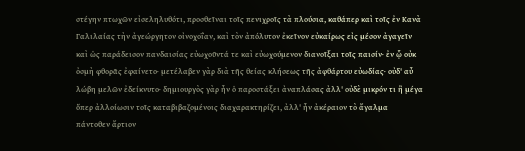στέγην πτωχῶν εἰσεληλυθότι, προσθεῖναι τοῖς πενιχροῖς τὰ πλούσια, καθάπερ καὶ τοῖς ἐν Κανὰ Γαλιλαίας τὴν ἀγεώργητον οἰνοχοΐαν, καὶ τὸν ἀπόλυτον ἐκεῖνον εὐκαίρως εἰς μέσον ἀγαγεῖν καὶ ὡς παράδεισον πανδαισίας εὐωχοῦντά τε καὶ εὐωχούμενον διανοῖξαι τοῖς παισίν· ἐν ᾧ οὐκ ὀσμὴ φθορᾶς ἐφαίνετο· μετέλαβεν γὰρ διὰ τῆς θείας κλήσεως τῆς ἀφθάρτου εὐωδίας· οὐδ' αὖ λώβη μελῶν ἐδείκνυτο· δημιουργὸς γὰρ ἦν ὁ παροστάξει ἀναπλάσας ἀλλ' οὐδὲ μικρόν τι ἢ μέγα ὅπερ ἀλλοίωσιν τοῖς καταβιβαζομένοις διαχαρακτηρίζει, ἀλλ' ἦν ἀκέραιον τὸ ἄγαλμα πάντοθεν ἄρτιον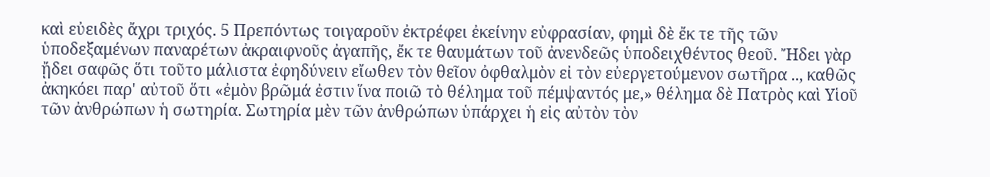καὶ εὐειδὲς ἄχρι τριχός. 5 Πρεπόντως τοιγαροῦν ἐκτρέφει ἐκείνην εὐφρασίαν, φημὶ δὲ ἔκ τε τῆς τῶν ὑποδεξαμένων παναρέτων ἀκραιφνοῦς ἀγαπῆς, ἔκ τε θαυμάτων τοῦ ἀνενδεῶς ὑποδειχθέντος θεοῦ. Ἤδει γὰρ ᾔδει σαφῶς ὅτι τοῦτο μάλιστα ἐφηδύνειν εἴωθεν τὸν θεῖον ὀφθαλμὸν εἰ τὸν εὐεργετούμενον σωτῆρα .., καθῶς ἀκηκόει παρ' αὐτοῦ ὅτι «ἐμὸν βρῶμά ἐστιν ἵνα ποιῶ τὸ θέλημα τοῦ πέμψαντός με,» θέλημα δὲ Πατρὸς καὶ Υἱοῦ τῶν ἀνθρώπων ἡ σωτηρία. Σωτηρία μὲν τῶν ἀνθρώπων ὑπάρχει ἡ εἰς αὐτὸν τὸν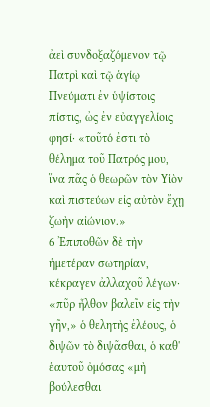ἀεὶ συνδοξαζόμενον τῷ Πατρὶ καὶ τῷ ἁγίῳ Πνεύματι ἐν ὑψίστοις πίστις, ὠς ἐν εὐαγγελίοις φησί· «τοῦτό ἐστι τὸ θέλημα τοῦ Πατρός μου, ἵνα πᾶς ὁ θεωρῶν τὸν Υἱὸν καὶ πιστεύων εἰς αὐτὸν ἔχῃ ζωὴν αἰώνιον.»
6 Ἐπιποθῶν δὲ τὴν ἡμετέραν σωτηρίαν, κέκραγεν ἀλλαχοῦ λέγων· «πῦρ ἦλθον βαλεῖν εἰς τὴν γῆν,» ὁ θελητὴς ἐλέους, ὁ διψῶν τὸ διψᾶσθαι, ὁ καθ' ἑαυτοῦ ὀμόσας «μὴ βούλεσθαι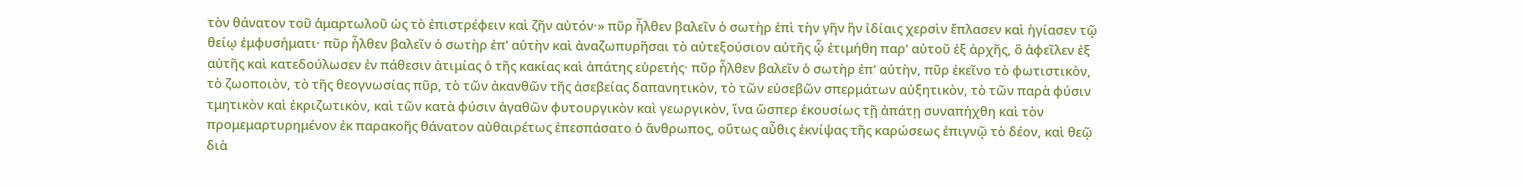τὸν θάνατον τοῦ ἁμαρτωλοῦ ὡς τὸ ἐπιστρέφειν καὶ ζῆν αὐτόν·» πῦρ ἦλθεν βαλεῖν ὁ σωτὴρ ἐπὶ τὴν γῆν ἣν ἰδίαις χερσὶν ἔπλασεν καὶ ἡγίασεν τῷ θείῳ ἐμφυσήματι· πῦρ ἦλθεν βαλεῖν ὁ σωτὴρ ἐπ' αὐτὴν καὶ ἀναζωπυρῆσαι τὸ αὐτεξούσιον αὐτῆς ᾧ ἐτιμήθη παρ' αὐτοῦ ἐξ ἀρχῆς, ὃ ἀφεῖλεν ἐξ αὐτῆς καὶ κατεδούλωσεν ἐν πάθεσιν ἀτιμίας ὁ τῆς κακίας καὶ ἀπάτης εὑρετής· πῦρ ἦλθεν βαλεῖν ὁ σωτὴρ ἐπ' αὐτὴν, πῦρ ἐκεῖνο τὸ φωτιστικὸν, τὸ ζωοποιὸν, τὸ τῆς θεογνωσίας πῦρ, τὸ τῶν ἀκανθῶν τῆς ἀσεβείας δαπανητικὸν, τὸ τῶν εὐσεβῶν σπερμάτων αὐξητικὸν, τὸ τῶν παρὰ φύσιν τμητικὸν καὶ ἐκριζωτικὸν, καὶ τῶν κατὰ φύσιν ἀγαθῶν φυτουργικὸν καὶ γεωργικὸν, ἵνα ὥσπερ ἑκουσίως τῇ ἀπάτῃ συναπήχθη καὶ τὸν προμεμαρτυρημένον ἐκ παρακοῆς θάνατον αὐθαιρέτως ἐπεσπάσατο ὁ ἄνθρωπος, οὕτως αὖθις ἐκνίψας τῆς καρώσεως ἐπιγνῷ τὸ δέον, καὶ θεῷ διὰ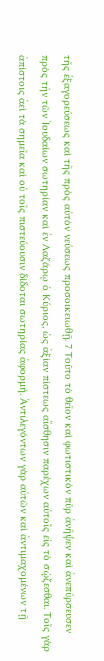τῆς ἐξαγορεύσεως καὶ τῆς πρὸς αὐτὸν νεύσεως προσοικειωθῇ. 7 Τοῦτο τὸ θεῖον καὶ φωτιστικὸν πῦρ ἀνῆψεν καὶ ἀνεπύρσευσεν πρὸς τὴν τῶν Ἰουδαίων σωτηρίαν καὶ ἐν Λαζάρῳ ὁ Κύριος, ὡς ἀξίαν πίστεως αἴσθησιν παρέχων αὐτοῖς εἰς τὸ σῴζεσθαι. Τοῖς γὰρ ἀπίστοις ἀεὶ τὰ σημεῖα καὶ οὐ τοῖς πιστεύουσιν δίδοται σωτηρίας ἀφορμή. Ἀντιλεγόντων γὰρ αὐτῶν καὶ ἀντιμαχομένων τῇ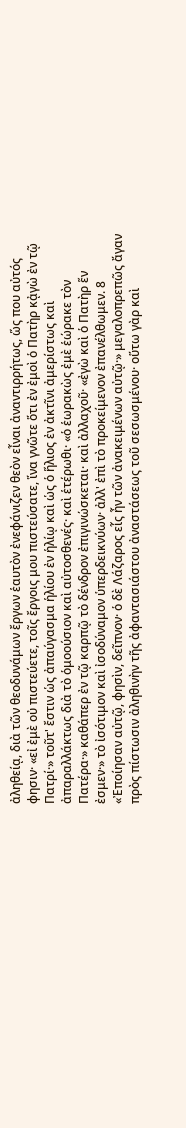ἀληθείᾳ, διὰ τῶν θεοδυνάμων ἔργων ἑαυτὸν ἐνεφάνιζεν θεὸν εἶναι ἀναντιρρήτως, ὥς που αὐτός φησιν· «εἰ ἐμὲ οὐ πιστεύετε, τοῖς ἔργοις μου πιστεύσατε, ἵνα γνῶτε ὅτι ἐν ἐμοὶ ὁ Πατὴρ κᾀγὼ ἐν τῷ Πατρί·» τοῦτ' ἔστιν ὡς ἀπαύγασμα ἡλίου ἐν ἡλίῳ καὶ ὡς ὁ ἥλιος ἐν ἀκτῖνι ἀμερίστως καὶ ἀπαραλλάκτως διὰ τὸ ὁμοούσιον καὶ αὐτοσθενές· καὶ ἑτέρωθι· «ὁ ἑωρακὼς ἐμὲ ἑώρακε τὸν Πατέρα·» καθάπερ ἐν τῷ καρπῷ τὸ δένδρον ἐπιγινώσκεται· καὶ ἀλλαχοῦ· «ἐγὼ καὶ ὁ Πατὴρ ἕν ἐσμεν·» τὸ ἰσότιμον καὶ ἰσοδύναμον ὑπερδεικνύων· ἀλλ' ἐπὶ τὸ προκείμενον ἐπανέλθωμεν. 8 «Ἐποίησαν αὐτῷ, φησὶν, δεῖπνον· ὁ δὲ Λάζαρος εἷς ἦν τῶν ἀνακειμένων αὐτῷ·» μεγαλοπρεπῶς ἄγαν πρὸς πίστωσιν ἀληθινὴν τῆς ἀφαντασιάστου ἀναστάσεως τοῦ σεσωσμένου· οὕτω γὰρ καὶ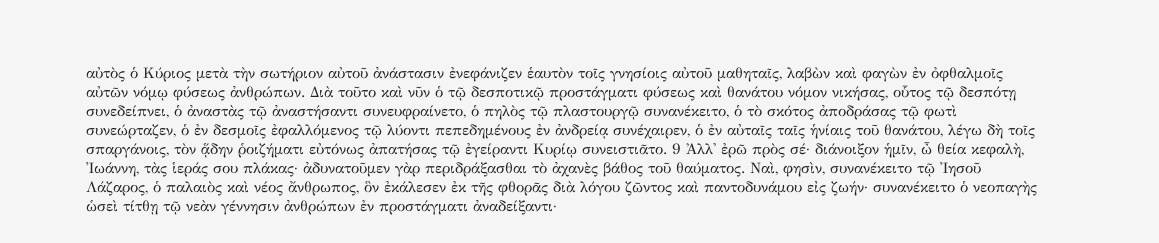αὐτὸς ὁ Κύριος μετὰ τὴν σωτήριον αὐτοῦ ἀνάστασιν ἐνεφάνιζεν ἑαυτὸν τοῖς γνησίοις αὐτοῦ μαθηταῖς, λαβὼν καὶ φαγὼν ἐν ὀφθαλμοῖς αὐτῶν νόμῳ φύσεως ἀνθρώπων. Διὰ τοῦτο καὶ νῦν ὁ τῷ δεσποτικῷ προστάγματι φύσεως καὶ θανάτου νόμον νικήσας, οὗτος τῷ δεσπότῃ συνεδείπνει, ὁ ἀναστὰς τῷ ἀναστήσαντι συνευφραίνετο, ὁ πηλὸς τῷ πλαστουργῷ συνανέκειτο, ὁ τὸ σκότος ἀποδράσας τῷ φωτὶ συνεώρταζεν, ὁ ἐν δεσμοῖς ἐφαλλόμενος τῷ λύοντι πεπεδημένους ἐν ἀνδρείᾳ συνέχαιρεν, ὁ ἐν αὐταῖς ταῖς ἡνίαις τοῦ θανάτου, λέγω δὴ τοῖς σπαργάνοις, τὸν ᾅδην ῥοιζήματι εὐτόνως ἀπατήσας τῷ ἐγείραντι Κυρίῳ συνειστιᾶτο. 9 Ἀλλ' ἐρῶ πρὸς σέ· διάνοιξον ἡμῖν, ὦ θεία κεφαλὴ, Ἰωάννη, τὰς ἱεράς σου πλάκας· ἀδυνατοῦμεν γὰρ περιδράξασθαι τὸ ἀχανὲς βάθος τοῦ θαύματος. Ναὶ, φησὶν, συνανέκειτο τῷ Ἰησοῦ Λάζαρος, ὁ παλαιὸς καὶ νέος ἄνθρωπος, ὃν ἐκάλεσεν ἐκ τῆς φθορᾶς διὰ λόγου ζῶντος καὶ παντοδυνάμου εἰς ζωήν· συνανέκειτο ὁ νεοπαγὴς ὡσεὶ τίτθῃ τῷ νεὰν γέννησιν ἀνθρώπων ἐν προστάγματι ἀναδείξαντι·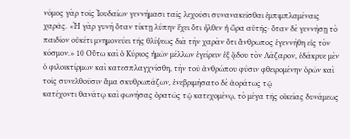νόμος γὰρ τοῖς Ἰουδαίων γεννήμασι ταῖς λεχοῦσι συνανακεῖσθαι ἐμπιμπλαμέναις χαρᾶς. «Ἡ γὰρ γυνὴ ὅταν τίκτῃ λύπην ἔχει ὅτι ἦλθεν ἡ ὥρα αὐτῆς· ὅταν δὲ γεννήσῃ τὸ παιδίον οὐκέτι μνημονεύει τῆς θλίψεως διὰ τὴν χαρὰν ὅτι ἄνθρωπος ἐγεννήθη εἰς τὸν κόσμον.» 10 Οὕτω καὶ ὁ Κύριος ἡμῶν μέλλων ἐγείρειν ἐξ ᾅδου τὸν Λάζαρον, ἐδάκρυε μὲν ὁ φιλοικτίρμων καὶ κατεσπλαγχνίσθη, τὴν τοῦ ἀνθρώπου φύσιν φθειρομένην ὁρῶν καὶ τοῖς συνελθοῦσιν ἅμα σκυθρωπάζων, ἐνεβριμήσατο δὲ ἀοράτως τῷ
κατέχοντι θανάτῳ καὶ φωνήσας ὁρατῶς τῷ κατεχομένῳ, τὸ μέγα τῆς οἰκείας δυνάμεως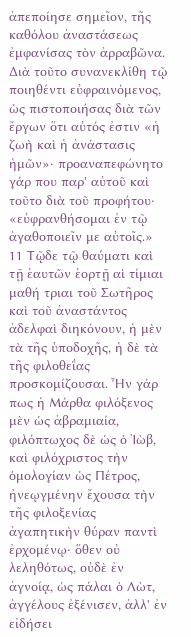ἀπεποίησε σημεῖον, τῆς καθόλου ἀναστάσεως ἐμφανίσας τὸν ἀρραβῶνα. Διὰ τοῦτο συνανεκλίθη τῷ ποιηθέντι εὐφραινόμενος, ὡς πιστοποιήσας διὰ τῶν ἔργων ὅτι αὐτός ἐστιν «ἡ ζωὴ καὶ ἡ ἀνάστασις ἡμῶν»· προαναπεφώνητο γάρ που παρ' αὐτοῦ καὶ τοῦτο διὰ τοῦ προφήτου· «εὐφρανθήσομαι ἐν τῷ ἀγαθοποιεῖν με αὐτοῖς.» 11 Τῷδε τῷ θαύματι καὶ τῇ ἑαυτῶν ἑορτῇ αἱ τίμιαι μαθή τριαι τοῦ Σωτῆρος καὶ τοῦ ἀναστάντος ἀδελφαὶ διηκόνουν, ἡ μὲν τὰ τῆς ὑποδοχῆς, ἡ δὲ τὰ τῆς φιλοθεΐας προσκομίζουσαι. Ἦν γάρ πως ἡ Μάρθα φιλόξενος μὲν ὡς ἀβραμιαία, φιλόπτωχος δὲ ὡς ὁ Ἰὼβ, καὶ φιλόχριστος τὴν ὁμολογίαν ὡς Πέτρος, ἠνεῳγμένην ἔχουσα τὴν τῆς φιλοξενίας ἀγαπητικὴν θύραν παντὶ ἐρχομένῳ· ὅθεν οὐ λεληθότως, οὐδὲ ἐν ἀγνοίᾳ, ὡς πάλαι ὁ Λὼτ, ἀγγέλους ἐξένισεν, ἀλλ' ἐν εἰδήσει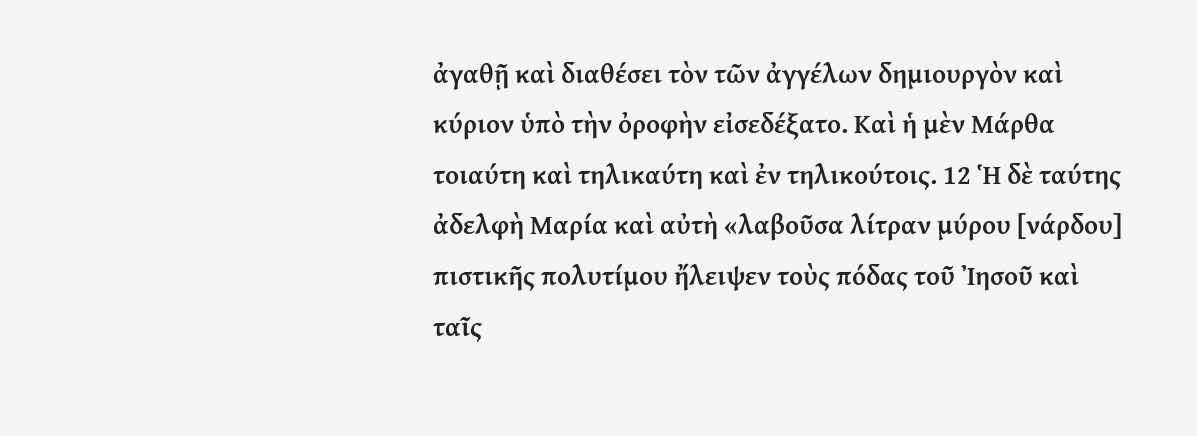ἀγαθῇ καὶ διαθέσει τὸν τῶν ἀγγέλων δημιουργὸν καὶ κύριον ὑπὸ τὴν ὀροφὴν εἰσεδέξατο. Καὶ ἡ μὲν Μάρθα τοιαύτη καὶ τηλικαύτη καὶ ἐν τηλικούτοις. 12 Ἡ δὲ ταύτης ἀδελφὴ Μαρία καὶ αὐτὴ «λαβοῦσα λίτραν μύρου [νάρδου] πιστικῆς πολυτίμου ἤλειψεν τοὺς πόδας τοῦ Ἰησοῦ καὶ ταῖς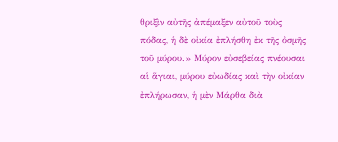θριξὶν αὐτῆς ἀπέμαξεν αὐτοῦ τοὺς πόδας, ἡ δὲ οἰκία ἐπλήσθη ἐκ τῆς ὀσμῆς τοῦ μύρου.» Μύρον εὐσεβείας πνέουσαι αἱ ἅγιαι, μύρου εὐωδίας καὶ τὴν οἰκίαν ἐπλήρωσαν, ἡ μὲν Μάρθα διὰ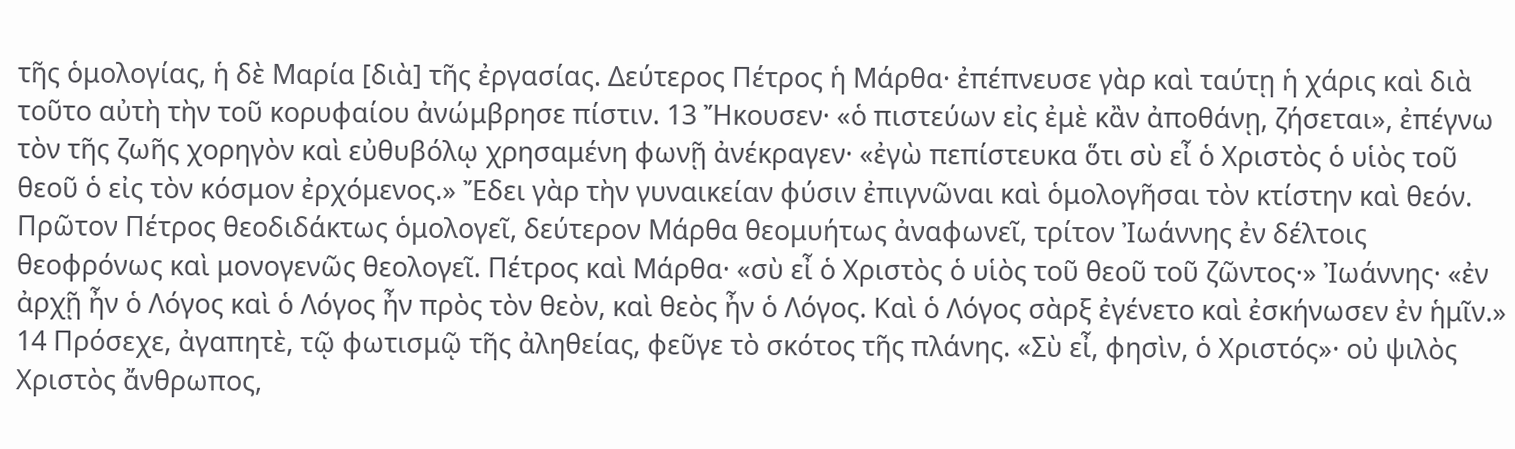τῆς ὁμολογίας, ἡ δὲ Μαρία [διὰ] τῆς ἐργασίας. Δεύτερος Πέτρος ἡ Μάρθα· ἐπέπνευσε γὰρ καὶ ταύτῃ ἡ χάρις καὶ διὰ τοῦτο αὐτὴ τὴν τοῦ κορυφαίου ἀνώμβρησε πίστιν. 13 Ἤκουσεν· «ὁ πιστεύων εἰς ἐμὲ κἂν ἀποθάνῃ, ζήσεται», ἐπέγνω τὸν τῆς ζωῆς χορηγὸν καὶ εὐθυβόλῳ χρησαμένη φωνῇ ἀνέκραγεν· «ἐγὼ πεπίστευκα ὅτι σὺ εἶ ὁ Χριστὸς ὁ υἱὸς τοῦ θεοῦ ὁ εἰς τὸν κόσμον ἐρχόμενος.» Ἔδει γὰρ τὴν γυναικείαν φύσιν ἐπιγνῶναι καὶ ὁμολογῆσαι τὸν κτίστην καὶ θεόν. Πρῶτον Πέτρος θεοδιδάκτως ὁμολογεῖ, δεύτερον Μάρθα θεομυήτως ἀναφωνεῖ, τρίτον Ἰωάννης ἐν δέλτοις θεοφρόνως καὶ μονογενῶς θεολογεῖ. Πέτρος καὶ Μάρθα· «σὺ εἶ ὁ Χριστὸς ὁ υἱὸς τοῦ θεοῦ τοῦ ζῶντος·» Ἰωάννης· «ἐν ἀρχῇ ἦν ὁ Λόγος καὶ ὁ Λόγος ἦν πρὸς τὸν θεὸν, καὶ θεὸς ἦν ὁ Λόγος. Καὶ ὁ Λόγος σὰρξ ἐγένετο καὶ ἐσκήνωσεν ἐν ἡμῖν.» 14 Πρόσεχε, ἀγαπητὲ, τῷ φωτισμῷ τῆς ἀληθείας, φεῦγε τὸ σκότος τῆς πλάνης. «Σὺ εἶ, φησὶν, ὁ Χριστός»· οὐ ψιλὸς Χριστὸς ἄνθρωπος,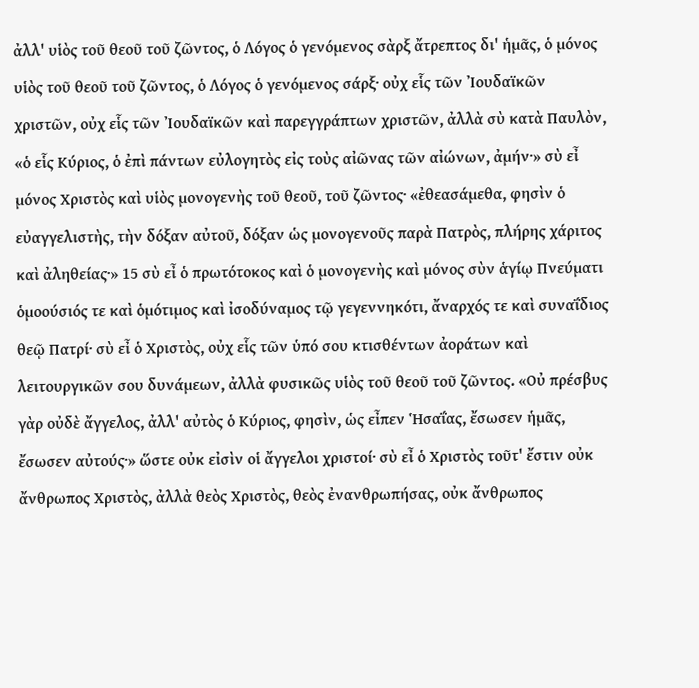ἀλλ' υἱὸς τοῦ θεοῦ τοῦ ζῶντος, ὁ Λόγος ὁ γενόμενος σὰρξ ἄτρεπτος δι' ἡμᾶς, ὁ μόνος υἱὸς τοῦ θεοῦ τοῦ ζῶντος, ὁ Λόγος ὁ γενόμενος σάρξ· οὐχ εἷς τῶν Ἰουδαϊκῶν χριστῶν, οὐχ εἷς τῶν Ἰουδαϊκῶν καὶ παρεγγράπτων χριστῶν, ἀλλὰ σὺ κατὰ Παυλὸν, «ὁ εἷς Κύριος, ὁ ἐπὶ πάντων εὐλογητὸς εἰς τοὺς αἰῶνας τῶν αἰώνων, ἀμήν·» σὺ εἶ μόνος Χριστὸς καὶ υἱὸς μονογενὴς τοῦ θεοῦ, τοῦ ζῶντος· «ἐθεασάμεθα, φησὶν ὁ εὐαγγελιστὴς, τὴν δόξαν αὐτοῦ, δόξαν ὡς μονογενοῦς παρὰ Πατρὸς, πλήρης χάριτος καὶ ἀληθείας·» 15 σὺ εἶ ὁ πρωτότοκος καὶ ὁ μονογενὴς καὶ μόνος σὺν ἁγίῳ Πνεύματι ὁμοούσιός τε καὶ ὁμότιμος καὶ ἰσοδύναμος τῷ γεγεννηκότι, ἄναρχός τε καὶ συναΐδιος θεῷ Πατρί· σὺ εἶ ὁ Χριστὸς, οὐχ εἷς τῶν ὑπό σου κτισθέντων ἀοράτων καὶ λειτουργικῶν σου δυνάμεων, ἀλλὰ φυσικῶς υἱὸς τοῦ θεοῦ τοῦ ζῶντος. «Οὐ πρέσβυς γὰρ οὐδὲ ἄγγελος, ἀλλ' αὐτὸς ὁ Κύριος, φησὶν, ὡς εἶπεν Ἡσαΐας, ἔσωσεν ἡμᾶς, ἔσωσεν αὐτούς·» ὥστε οὐκ εἰσὶν οἱ ἄγγελοι χριστοί· σὺ εἶ ὁ Χριστὸς τοῦτ' ἔστιν οὐκ ἄνθρωπος Χριστὸς, ἀλλὰ θεὸς Χριστὸς, θεὸς ἐνανθρωπήσας, οὐκ ἄνθρωπος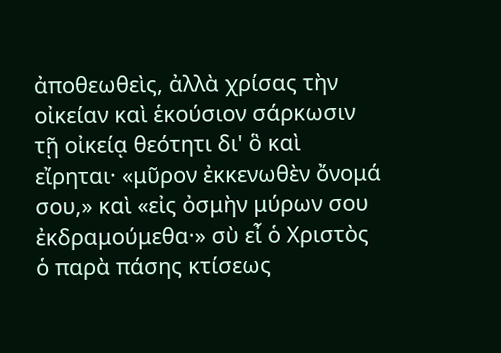ἀποθεωθεὶς, ἀλλὰ χρίσας τὴν οἰκείαν καὶ ἑκούσιον σάρκωσιν τῇ οἰκείᾳ θεότητι δι' ὃ καὶ εἴρηται· «μῦρον ἐκκενωθὲν ὄνομά σου,» καὶ «εἰς ὀσμὴν μύρων σου ἐκδραμούμεθα·» σὺ εἶ ὁ Χριστὸς ὁ παρὰ πάσης κτίσεως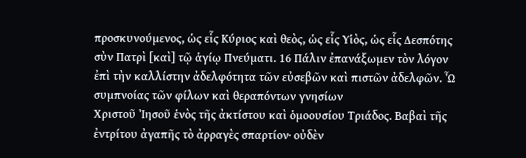προσκυνούμενος, ὡς εἷς Κύριος καὶ θεὸς, ὡς εἷς Υἱὸς, ὡς εἷς Δεσπότης σὺν Πατρὶ [καὶ] τῷ ἁγίῳ Πνεύματι. 16 Πάλιν ἐπανάξωμεν τὸν λόγον ἐπὶ τὴν καλλίστην ἀδελφότητα τῶν εὐσεβῶν καὶ πιστῶν ἀδελφῶν. Ὦ συμπνοίας τῶν φίλων καὶ θεραπόντων γνησίων
Χριστοῦ Ἰησοῦ ἑνὸς τῆς ἀκτίστου καὶ ὁμοουσίου Τριάδος. Βαβαὶ τῆς ἐντρίτου ἀγαπῆς τὸ ἀρραγὲς σπαρτίον· οὐδὲν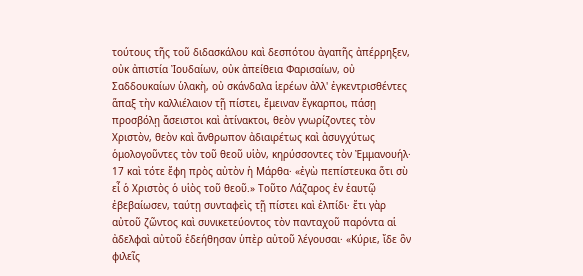τούτους τῆς τοῦ διδασκάλου καὶ δεσπότου ἀγαπῆς ἀπέρρηξεν, οὐκ ἀπιστία Ἰουδαίων, οὐκ ἀπείθεια Φαρισαίων, οὐ Σαδδουκαίων ὑλακὴ, οὐ σκάνδαλα ἱερέων ἀλλ' ἐγκεντρισθέντες ἅπαξ τὴν καλλιέλαιον τῇ πίστει, ἔμειναν ἔγκαρποι, πάσῃ προσβόλῃ ἄσειστοι καὶ ἀτίνακτοι, θεὸν γνωρίζοντες τὸν Χριστὸν, θεὸν καὶ ἄνθρωπον ἀδιαιρέτως καὶ ἀσυγχύτως ὁμολογοῦντες τὸν τοῦ θεοῦ υἱὸν, κηρύσσοντες τὸν Ἐμμανουήλ· 17 καὶ τότε ἔφη πρὸς αὐτὸν ἡ Μάρθα· «ἐγὼ πεπίστευκα ὅτι σὺ εἶ ὁ Χριστὸς ὁ υἱὸς τοῦ θεοῦ.» Τοῦτο Λάζαρος ἐν ἑαυτῷ ἐβεβαίωσεν, ταύτῃ συνταφεὶς τῇ πίστει καὶ ἐλπίδι· ἔτι γὰρ αὐτοῦ ζῶντος καὶ συνικετεύοντος τὸν πανταχοῦ παρόντα αἱ ἀδελφαὶ αὐτοῦ ἐδεήθησαν ὑπὲρ αὐτοῦ λέγουσαι· «Κύριε, ἴδε ὃν φιλεῖς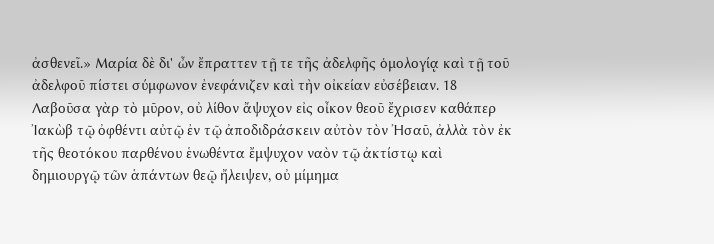ἀσθενεῖ.» Μαρία δὲ δι' ὦν ἔπραττεν τῇ τε τῆς ἀδελφῆς ὁμολογίᾳ καὶ τῇ τοῦ ἀδελφοῦ πίστει σύμφωνον ἐνεφάνιζεν καὶ τὴν οἰκείαν εὐσέβειαν. 18 Λαβοῦσα γὰρ τὸ μῦρον, οὐ λίθον ἄψυχον εἰς οἶκον θεοῦ ἔχρισεν καθάπερ Ἰακὼβ τῷ ὀφθέντι αὐτῷ ἐν τῷ ἀποδιδράσκειν αὐτὸν τὸν Ἠσαῦ, ἀλλὰ τὸν ἐκ τῆς θεοτόκου παρθένου ἑνωθέντα ἔμψυχον ναὸν τῷ ἀκτίστῳ καὶ δημιουργῷ τῶν ἁπάντων θεῷ ἤλειψεν, οὐ μίμημα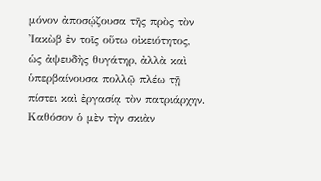μόνον ἀποσῴζουσα τῆς πρὸς τὸν Ἰακὼβ ἐν τοῖς οὕτω οἰκειότητος, ὡς ἀψευδὴς θυγάτηρ, ἀλλὰ καὶ ὑπερβαίνουσα πολλῷ πλέω τῇ πίστει καὶ ἐργασίᾳ τὸν πατριάρχην. Καθόσον ὁ μὲν τὴν σκιὰν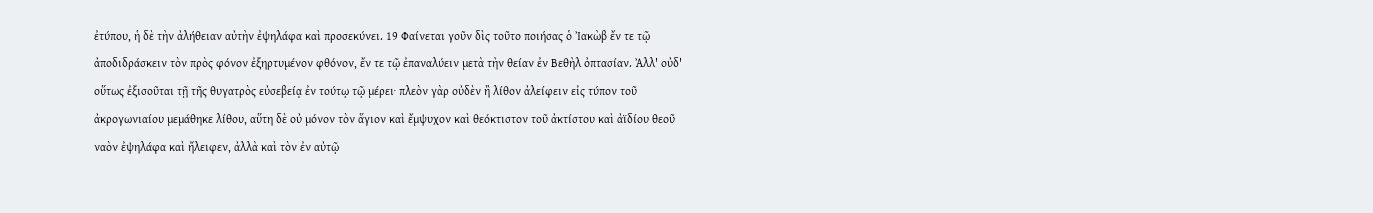ἐτύπου, ἡ δὲ τὴν ἀλήθειαν αὐτὴν ἐψηλάφα καὶ προσεκύνει. 19 Φαίνεται γοῦν δὶς τοῦτο ποιήσας ὁ Ἰακὼβ ἔν τε τῷ ἀποδιδράσκειν τὸν πρὸς φόνον ἐξηρτυμένον φθόνον, ἔν τε τῷ ἐπαναλύειν μετὰ τὴν θείαν ἐν Βεθὴλ ὀπτασίαν. Ἀλλ' οὐδ' οὕτως ἐξισοῦται τῇ τῆς θυγατρὸς εὐσεβείᾳ ἐν τούτῳ τῷ μέρει· πλεὸν γὰρ οὐδὲν ἢ λίθον ἀλείφειν εἰς τύπον τοῦ ἀκρογωνιαίου μεμάθηκε λίθου, αὕτη δὲ οὐ μόνον τὸν ἅγιον καὶ ἔμψυχον καὶ θεόκτιστον τοῦ ἀκτίστου καὶ ἀϊδίου θεοῦ ναὸν ἐψηλάφα καὶ ἤλειφεν, ἀλλὰ καὶ τὸν ἐν αὐτῷ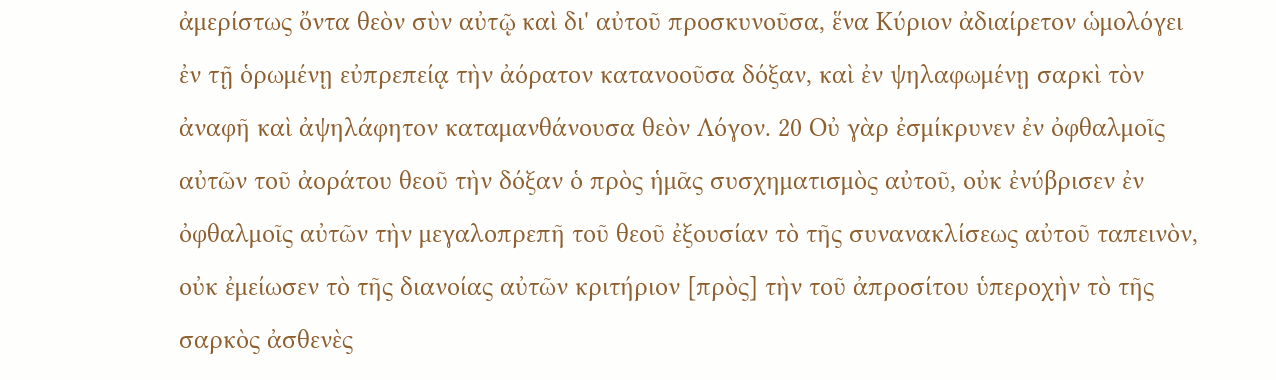ἀμερίστως ὄντα θεὸν σὺν αὐτῷ καὶ δι' αὐτοῦ προσκυνοῦσα, ἕνα Κύριον ἀδιαίρετον ὡμολόγει ἐν τῇ ὁρωμένῃ εὐπρεπείᾳ τὴν ἀόρατον κατανοοῦσα δόξαν, καὶ ἐν ψηλαφωμένῃ σαρκὶ τὸν ἀναφῆ καὶ ἀψηλάφητον καταμανθάνουσα θεὸν Λόγον. 20 Οὐ γὰρ ἐσμίκρυνεν ἐν ὀφθαλμοῖς αὐτῶν τοῦ ἀοράτου θεοῦ τὴν δόξαν ὁ πρὸς ἡμᾶς συσχηματισμὸς αὐτοῦ, οὐκ ἐνύβρισεν ἐν ὀφθαλμοῖς αὐτῶν τὴν μεγαλοπρεπῆ τοῦ θεοῦ ἐξουσίαν τὸ τῆς συνανακλίσεως αὐτοῦ ταπεινὸν, οὐκ ἐμείωσεν τὸ τῆς διανοίας αὐτῶν κριτήριον [πρὸς] τὴν τοῦ ἀπροσίτου ὑπεροχὴν τὸ τῆς σαρκὸς ἀσθενὲς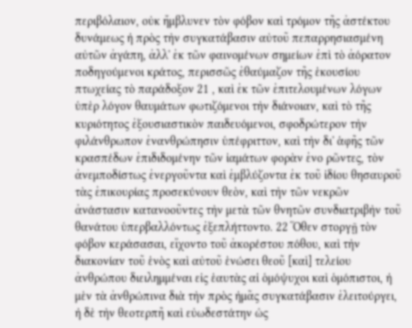περιβόλαιον, οὐκ ἤμβλυνεν τὸν φόβον καὶ τρόμον τῆς ἀστέκτου δυνάμεως ἡ πρὸς τὴν συγκατάβασιν αὐτοῦ πεπαρρησιασμένη αὐτῶν ἀγάπη, ἀλλ' ἐκ τῶν φαινομένων σημείων ἐπὶ τὸ ἀόρατον ποδηγούμενοι κράτος, περισσῶς ἐθαύμαζον τῆς ἑκουσίου πτωχείας τὸ παράδοξον 21 , καὶ ἐκ τῶν ἐπιτελουμένων λόγων ὑπὲρ λόγον θαυμάτων φωτιζόμενοι τὴν διάνοιαν, καὶ τὸ τῆς κυριότητος ἐξουσιαστικὸν παιδευόμενοι, σφοδρώτερον τὴν φιλάνθρωπον ἐνανθρώπησιν ὑπέφριττον, καὶ τὴν δι' ἁφῆς τῶν κρασπέδων ἐπιδιδομένην τῶν ἰαμάτων φορὰν ἐνο ρῶντες, τὸν ἀνεμποδίστως ἐνεργοῦντα καὶ ἐμβλύζοντα ἐκ τοῦ ἰδίου θησαυροῦ τὰς ἐπικουρίας προσεκύνουν θεὸν, καὶ τὴν τῶν νεκρῶν ἀνάστασιν κατανοοῦντες τὴν μετὰ τῶν θνητῶν συνδιατριβὴν τοῦ θανάτου ὑπερβαλλόντως ἐξεπλήττοντο. 22 Ὅθεν στοργῇ τὸν φόβον κεράσασαι, εἴχοντο τοῦ ἀκορέστου πόθου, καὶ τὴν διακονίαν τοῦ ἑνὸς καὶ αὐτοῦ ἑνώσει θεοῦ [καὶ] τελείου ἀνθρώπου διειλημμέναι εἰς ἑαυτὰς αἱ ὁμόψυχοι καὶ ὁμόπιστοι, ἡ μὲν τὰ ἀνθρώπινα διὰ τὴν πρὸς ἡμᾶς συγκατάβασιν ἐλειτούργει, ἡ δὲ τὴν θεοτερπῆ καὶ εὐωδεστάτην ὡς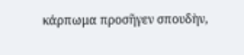κάρπωμα προσῆγεν σπουδὴν,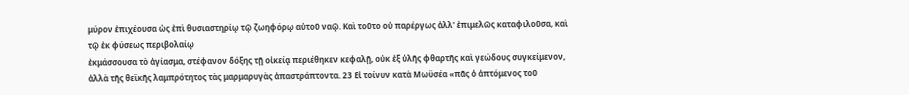μύρον ἐπιχέουσα ὡς ἐπὶ θυσιαστηρίῳ τῷ ζωηφόρῳ αὐτοῦ ναῷ. Καὶ τοῦτο οὐ παρέργως ἀλλ' ἐπιμελῶς καταφιλοῦσα, καὶ τῷ ἐκ φύσεως περιβολαίῳ
ἐκμάσσουσα τὸ ἁγίασμα, στέφανον δόξης τῇ οἰκείᾳ περιέθηκεν κεφαλῇ, οὐκ ἐξ ὑλῆς φθαρτῆς καὶ γεώδους συγκείμενον, ἀλλὰ τῆς θεϊκῆς λαμπρότητος τὰς μαρμαρυγὰς ἀπαστράπτοντα. 23 Εἰ τοίνυν κατὰ Μωϋσέα «πᾶς ὁ ἁπτόμενος τοῦ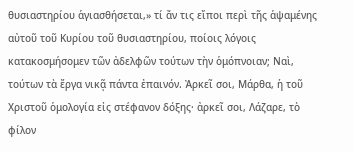θυσιαστηρίου ἁγιασθήσεται,» τί ἄν τις εἴποι περὶ τῆς ἁψαμένης αὐτοῦ τοῦ Κυρίου τοῦ θυσιαστηρίου, ποίοις λόγοις κατακοσμήσομεν τῶν ἀδελφῶν τούτων τὴν ὁμόπνοιαν; Ναὶ, τούτων τὰ ἔργα νικᾷ πάντα ἐπαινόν. Ἀρκεῖ σοι, Μάρθα, ἡ τοῦ Χριστοῦ ὁμολογία εἰς στέφανον δόξης· ἀρκεῖ σοι, Λάζαρε, τὸ φίλον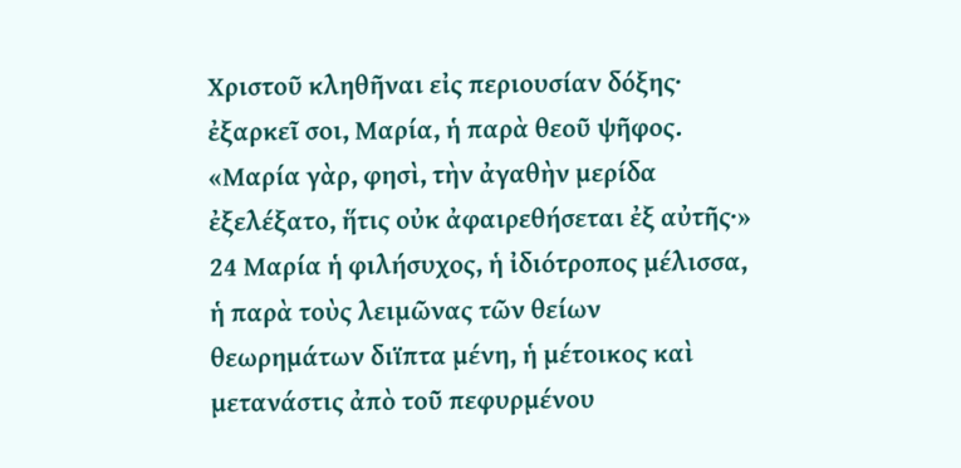Χριστοῦ κληθῆναι εἰς περιουσίαν δόξης· ἐξαρκεῖ σοι, Μαρία, ἡ παρὰ θεοῦ ψῆφος. «Μαρία γὰρ, φησὶ, τὴν ἀγαθὴν μερίδα ἐξελέξατο, ἥτις οὐκ ἀφαιρεθήσεται ἐξ αὐτῆς·» 24 Μαρία ἡ φιλήσυχος, ἡ ἰδιότροπος μέλισσα, ἡ παρὰ τοὺς λειμῶνας τῶν θείων θεωρημάτων διϊπτα μένη, ἡ μέτοικος καὶ μετανάστις ἀπὸ τοῦ πεφυρμένου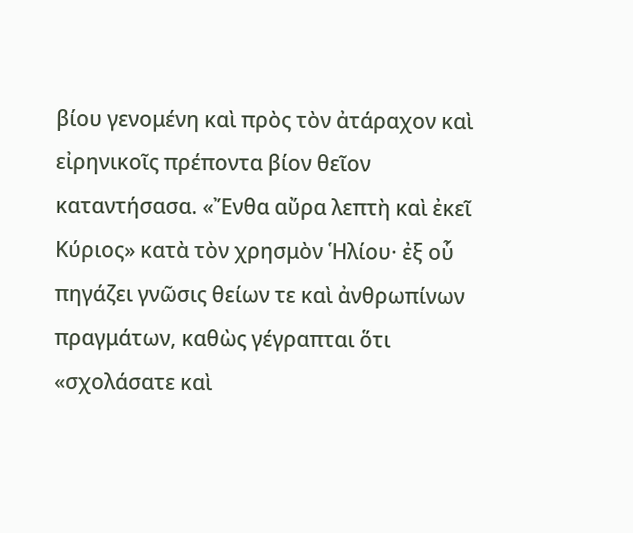βίου γενομένη καὶ πρὸς τὸν ἀτάραχον καὶ εἰρηνικοῖς πρέποντα βίον θεῖον καταντήσασα. «Ἔνθα αὔρα λεπτὴ καὶ ἐκεῖ Κύριος» κατὰ τὸν χρησμὸν Ἡλίου· ἐξ οὗ πηγάζει γνῶσις θείων τε καὶ ἀνθρωπίνων πραγμάτων, καθὼς γέγραπται ὅτι «σχολάσατε καὶ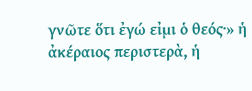γνῶτε ὅτι ἐγώ εἰμι ὁ θεός·» ἡ ἀκέραιος περιστερὰ, ἡ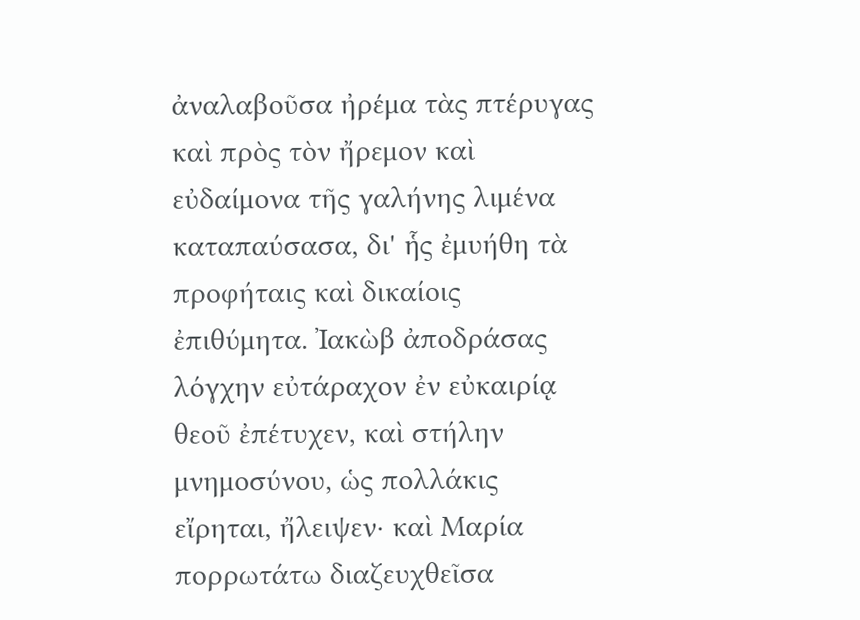ἀναλαβοῦσα ἠρέμα τὰς πτέρυγας καὶ πρὸς τὸν ἤρεμον καὶ εὐδαίμονα τῆς γαλήνης λιμένα καταπαύσασα, δι' ἧς ἐμυήθη τὰ προφήταις καὶ δικαίοις ἐπιθύμητα. Ἰακὼβ ἀποδράσας λόγχην εὐτάραχον ἐν εὐκαιρίᾳ θεοῦ ἐπέτυχεν, καὶ στήλην μνημοσύνου, ὡς πολλάκις εἴρηται, ἤλειψεν· καὶ Μαρία πορρωτάτω διαζευχθεῖσα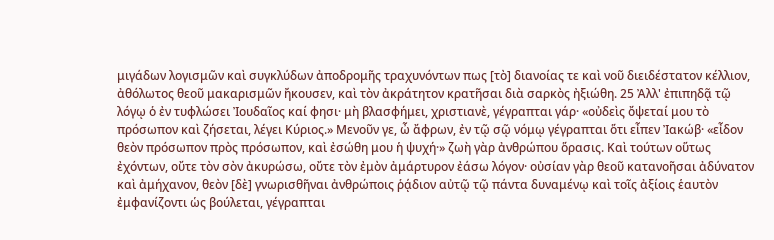μιγάδων λογισμῶν καὶ συγκλύδων ἀποδρομῆς τραχυνόντων πως [τὸ] διανοίας τε καὶ νοῦ διειδέστατον κέλλιον, ἀθόλωτος θεοῦ μακαρισμῶν ἤκουσεν, καὶ τὸν ἀκράτητον κρατῆσαι διὰ σαρκὸς ἠξιώθη. 25 Ἀλλ' ἐπιπηδᾷ τῷ λόγῳ ὁ ἐν τυφλώσει Ἰουδαῖος καί φησι· μὴ βλασφήμει, χριστιανὲ, γέγραπται γάρ· «οὐδεὶς ὄψεταί μου τὸ πρόσωπον καὶ ζήσεται, λέγει Κύριος.» Μενοῦν γε, ὦ ἄφρων, ἐν τῷ σῷ νόμῳ γέγραπται ὅτι εἶπεν Ἰακώβ· «εἶδον θεὸν πρόσωπον πρὸς πρόσωπον, καὶ ἐσώθη μου ἡ ψυχή·» ζωὴ γὰρ ἀνθρώπου ὅρασις. Καὶ τούτων οὕτως ἐχόντων, οὔτε τὸν σὸν ἀκυρώσω, οὔτε τὸν ἐμὸν ἀμάρτυρον ἐάσω λόγον· οὐσίαν γὰρ θεοῦ κατανοῆσαι ἀδύνατον καὶ ἀμήχανον, θεὸν [δὲ] γνωρισθῆναι ἀνθρώποις ῥᾴδιον αὐτῷ τῷ πάντα δυναμένῳ καὶ τοῖς ἀξίοις ἑαυτὸν ἐμφανίζοντι ὡς βούλεται, γέγραπται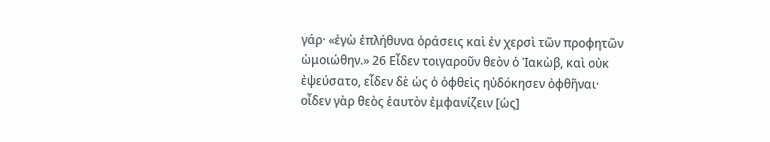γάρ· «ἐγὼ ἐπλήθυνα ὁράσεις καὶ ἐν χερσὶ τῶν προφητῶν ὡμοιώθην.» 26 Εἶδεν τοιγαροῦν θεὸν ὁ Ἰακὼβ, καὶ οὐκ ἐψεύσατο, εἶδεν δὲ ὡς ὁ ὀφθεὶς ηὐδόκησεν ὀφθῆναι· οἶδεν γὰρ θεὸς ἑαυτὸν ἐμφανίζειν [ὡς]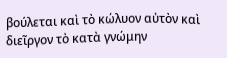βούλεται καὶ τὸ κώλυον αὐτὸν καὶ διεῖργον τὸ κατὰ γνώμην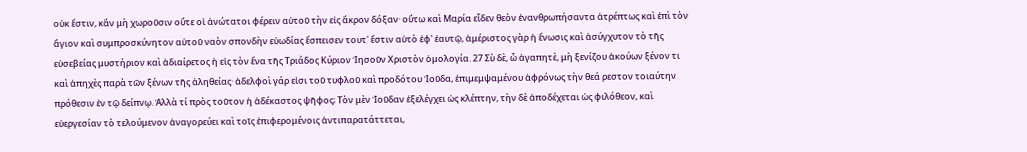οὐκ ἔστιν, κἂν μὴ χωροῦσιν οὔτε οἱ ἀνώτατοι φέρειν αὐτοῦ τὴν εἰς ἄκρον δόξαν· οὕτω καὶ Μαρία εἶδεν θεὸν ἐνανθρωπήσαντα ἀτρέπτως καὶ ἐπὶ τὸν ἅγιον καὶ συμπροσκύνητον αὐτοῦ ναὸν σπονδὴν εὐωδίας ἔσπεισεν τουτ' ἔστιν αὐτὸ ἐφ' ἑαυτῷ, ἀμέριστος γὰρ ἡ ἕνωσις καὶ ἀσύγχυτον τὸ τῆς εὐσεβείας μυστήριον καὶ ἀδιαίρετος ἡ εἰς τὸν ἕνα τῆς Τριάδος Κύριον Ἰησοῦν Χριστὸν ὁμολογία. 27 Σὺ δὲ, ὦ ἀγαπητὲ, μὴ ξενίζου ἀκούων ξένον τι καὶ ἀπηχὲς παρὰ τῶν ξένων τῆς ἀληθείας· ἀδελφοὶ γάρ εἰσι τοῦ τυφλοῦ καὶ προδότου Ἰοῦδα, ἐπιμεμψαμένου ἀφρόνως τὴν θεά ρεστον τοιαύτην πρόθεσιν ἐν τῷ δείπνῳ. Ἀλλὰ τί πρὸς τοῦτον ἡ ἀδέκαστος ψῆφος; Τὸν μὲν Ἰοῦδαν ἐξελέγχει ὡς κλέπτην, τὴν δὲ ἀποδέχεται ὡς φιλόθεον, καὶ εὐεργεσίαν τὸ τελούμενον ἀναγορεύει καὶ τοῖς ἐπιφερομένοις ἀντιπαρατάττεται,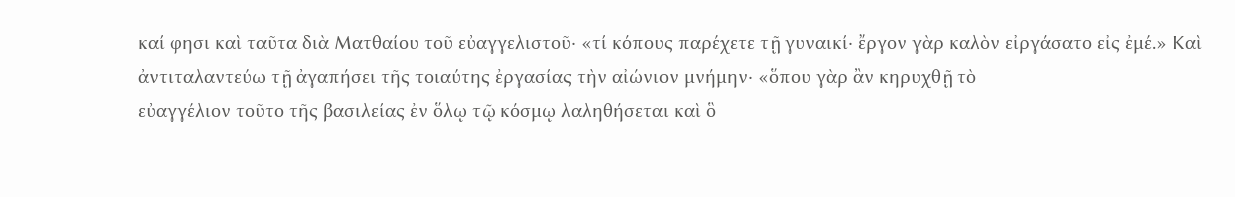καί φησι καὶ ταῦτα διὰ Ματθαίου τοῦ εὐαγγελιστοῦ· «τί κόπους παρέχετε τῇ γυναικί· ἔργον γὰρ καλὸν εἰργάσατο εἰς ἐμέ.» Καὶ ἀντιταλαντεύω τῇ ἀγαπήσει τῆς τοιαύτης ἐργασίας τὴν αἰώνιον μνήμην· «ὅπου γὰρ ἂν κηρυχθῇ τὸ
εὐαγγέλιον τοῦτο τῆς βασιλείας ἐν ὅλῳ τῷ κόσμῳ λαληθήσεται καὶ ὃ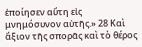ἐποίησεν αὕτη εἰς μνημόσυνον αὐτῆς.» 28 Καὶ ἄξιον τῆς σπορᾶς καὶ τὸ θέρος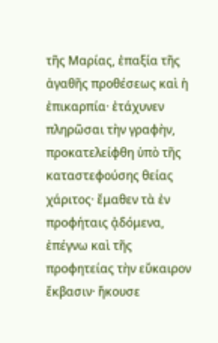τῆς Μαρίας, ἐπαξία τῆς ἀγαθῆς προθέσεως καὶ ἡ ἐπικαρπία· ἐτάχυνεν πληρῶσαι τὴν γραφὴν, προκατελείφθη ὑπὸ τῆς καταστεφούσης θείας χάριτος· ἔμαθεν τὰ ἐν προφήταις ᾀδόμενα, ἐπέγνω καὶ τῆς προφητείας τὴν εὔκαιρον ἔκβασιν· ἤκουσε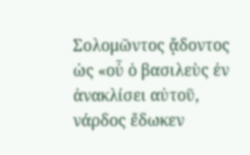Σολομῶντος ᾄδοντος ὡς «οὗ ὁ βασιλεὺς ἐν ἀνακλίσει αὐτοῦ, νάρδος ἔδωκεν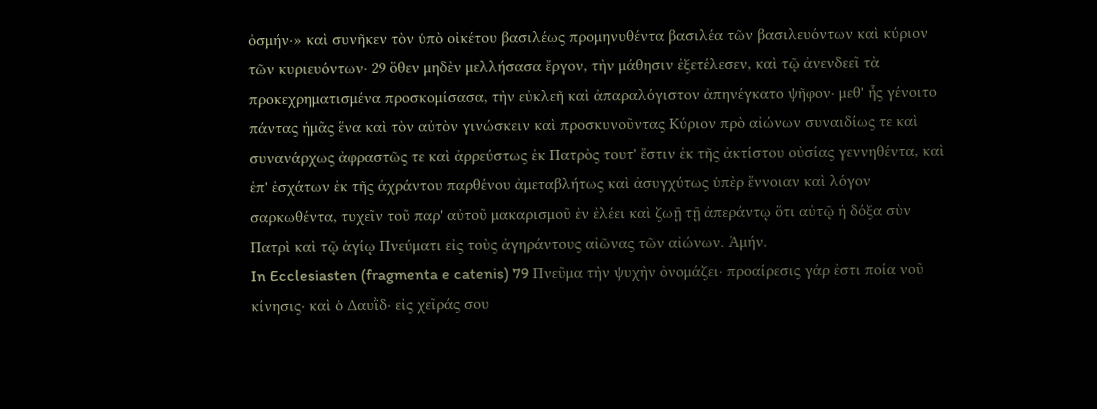ὀσμήν·» καὶ συνῆκεν τὸν ὑπὸ οἰκέτου βασιλέως προμηνυθέντα βασιλέα τῶν βασιλευόντων καὶ κύριον τῶν κυριευόντων· 29 ὅθεν μηδὲν μελλήσασα ἔργον, τὴν μάθησιν ἐξετέλεσεν, καὶ τῷ ἀνενδεεῖ τὰ προκεχρηματισμένα προσκομίσασα, τὴν εὐκλεῆ καὶ ἀπαραλόγιστον ἀπηνέγκατο ψῆφον· μεθ' ἧς γένοιτο πάντας ἡμᾶς ἕνα καὶ τὸν αὐτὸν γινώσκειν καὶ προσκυνοῦντας Κύριον πρὸ αἰώνων συναιδίως τε καὶ συνανάρχως ἀφραστῶς τε καὶ ἀρρεύστως ἐκ Πατρὸς τουτ' ἔστιν ἐκ τῆς ἀκτίστου οὐσίας γεννηθέντα, καὶ ἐπ' ἐσχάτων ἐκ τῆς ἀχράντου παρθένου ἀμεταβλήτως καὶ ἀσυγχύτως ὑπὲρ ἔννοιαν καὶ λόγον σαρκωθέντα, τυχεῖν τοῦ παρ' αὐτοῦ μακαρισμοῦ ἐν ἐλέει καὶ ζωῇ τῇ ἀπεράντῳ ὅτι αὐτῷ ἡ δόξα σὺν Πατρὶ καὶ τῷ ἁγίῳ Πνεύματι εἰς τοὺς ἀγηράντους αἰῶνας τῶν αἰώνων. Ἀμήν.
In Ecclesiasten (fragmenta e catenis) 79 Πνεῦμα τὴν ψυχὴν ὀνομάζει· προαίρεσις γάρ ἐστι ποία νοῦ κίνησις· καὶ ὁ Δαυῒδ· εἰς χεῖράς σου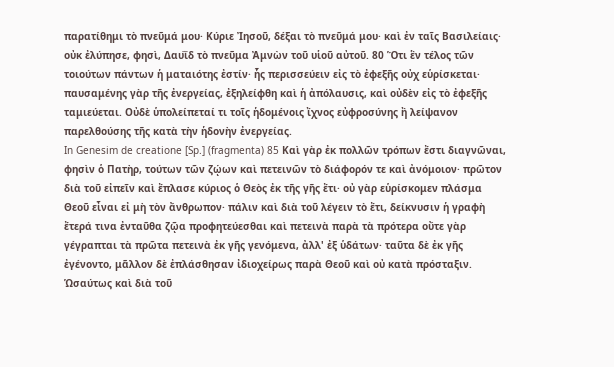παρατίθημι τὸ πνεῦμά μου· Κύριε Ἰησοῦ, δέξαι τὸ πνεῦμά μου· καὶ ἐν ταῖς Βασιλείαις· οὐκ ἐλύπησε, φησὶ, Δαυῒδ τὸ πνεῦμα Ἀμνὼν τοῦ υἱοῦ αὐτοῦ. 80 Ὅτι ἓν τέλος τῶν τοιούτων πάντων ἡ ματαιότης ἐστίν· ἧς περισσεύειν εἰς τὸ ἐφεξῆς οὐχ εὑρίσκεται· παυσαμένης γὰρ τῆς ἐνεργείας, ἐξηλείφθη καὶ ἡ ἀπόλαυσις, καὶ οὐδὲν εἰς τὸ ἐφεξῆς ταμιεύεται. Οὐδὲ ὑπολείπεταί τι τοῖς ἡδομένοις ἴχνος εὐφροσύνης ἢ λείψανον παρελθούσης τῆς κατὰ τὴν ἡδονὴν ἐνεργείας.
In Genesim de creatione [Sp.] (fragmenta) 85 Καὶ γὰρ ἐκ πολλῶν τρόπων ἔστι διαγνῶναι, φησὶν ὁ Πατὴρ, τούτων τῶν ζῴων καὶ πετεινῶν τὸ διάφορόν τε καὶ ἀνόμοιον· πρῶτον διὰ τοῦ εἰπεῖν καὶ ἔπλασε κύριος ὁ Θεὸς ἐκ τῆς γῆς ἔτι· οὐ γὰρ εὑρίσκομεν πλάσμα Θεοῦ εἶναι εἰ μὴ τὸν ἄνθρωπον· πάλιν καὶ διὰ τοῦ λέγειν τὸ ἔτι, δείκνυσιν ἡ γραφὴ ἔτερά τινα ἐνταῦθα ζῷα προφητεύεσθαι καὶ πετεινὰ παρὰ τὰ πρότερα οὔτε γὰρ γέγραπται τὰ πρῶτα πετεινὰ ἐκ γῆς γενόμενα, ἀλλ' ἐξ ὑδάτων· ταῦτα δὲ ἐκ γῆς ἐγένοντο, μᾶλλον δὲ ἐπλάσθησαν ἰδιοχείρως παρὰ Θεοῦ καὶ οὐ κατὰ πρόσταξιν. Ὡσαύτως καὶ διὰ τοῦ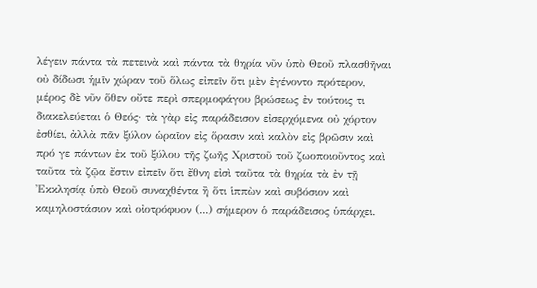λέγειν πάντα τὰ πετεινὰ καὶ πάντα τὰ θηρία νῦν ὑπὸ Θεοῦ πλασθῆναι οὐ δίδωσι ἡμῖν χώραν τοῦ ὅλως εἰπεῖν ὅτι μὲν ἐγένοντο πρότερον, μέρος δὲ νῦν ὅθεν οὔτε περὶ σπερμοφάγου βρώσεως ἐν τούτοις τι διακελεύεται ὁ Θεός· τὰ γὰρ εἰς παράδεισον εἰσερχόμενα οὐ χόρτον ἐσθίει, ἀλλὰ πᾶν ξύλον ὡραῖον εἰς ὅρασιν καὶ καλὸν εἰς βρῶσιν καὶ πρό γε πάντων ἐκ τοῦ ξύλου τῆς ζωῆς Χριστοῦ τοῦ ζωοποιοῦντος καὶ ταῦτα τὰ ζῷα ἔστιν εἰπεῖν ὅτι ἔθνη εἰσὶ ταῦτα τὰ θηρία τὰ ἐν τῇ Ἐκκλησίᾳ ὑπὸ Θεοῦ συναχθέντα ἢ ὅτι ἱππὼν καὶ συβόσιον καὶ καμηλοστάσιον καὶ οἰοτρόφυον (...) σήμερον ὁ παράδεισος ὑπάρχει.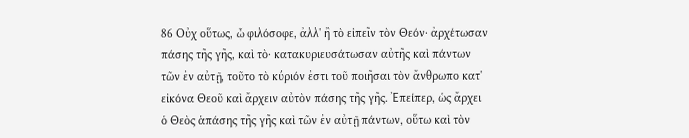86 Οὐχ οὕτως, ὦ φιλόσοφε, ἀλλ' ἢ τὸ εἰπεῖν τὸν Θεόν· ἀρχέτωσαν πάσης τῆς γῆς, καὶ τὸ· κατακυριευσάτωσαν αὐτῆς καὶ πάντων τῶν ἐν αὐτῇ, τοῦτο τὸ κύριόν ἐστι τοῦ ποιῆσαι τὸν ἄνθρωπο κατ' εἰκόνα Θεοῦ καὶ ἄρχειν αὐτὸν πάσης τῆς γῆς. Ἐπείπερ, ὡς ἄρχει ὁ Θεὸς ἁπάσης τῆς γῆς καὶ τῶν ἐν αὐτῇ πάντων, οὕτω καὶ τὸν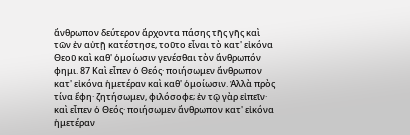ἄνθρωπον δεύτερον ἄρχοντα πάσης τῆς γῆς καὶ τῶν ἐν αὐτῇ κατέστησε, τοῦτο εἶναι τὸ κατ' εἰκόνα Θεοῦ καὶ καθ' ὁμοίωσιν γενέσθαι τὸν ἄνθρωπόν φημι. 87 Καὶ εἶπεν ὁ Θεός· ποιήσωμεν ἄνθρωπον κατ' εἰκόνα ἡμετέραν καὶ καθ' ὁμοίωσιν. Ἀλλὰ πρὸς τίνα ἔφη· ζητήσωμεν, φιλόσοφε; ἐν τῷ γὰρ εἰπεῖν· καὶ εἶπεν ὁ Θεός· ποιήσωμεν ἄνθρωπον κατ' εἰκόνα ἡμετέραν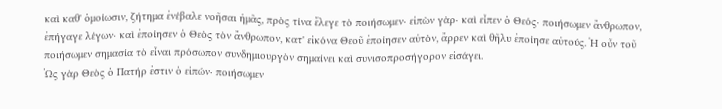καὶ καθ' ὁμοίωσιν, ζήτημα ἐνέβαλε νοῆσαι ἡμᾶς, πρὸς τίνα ἔλεγε τὸ ποιήσωμεν· εἰπὼν γὰρ· καὶ εἶπεν ὁ Θεός· ποιήσωμεν ἄνθρωπον, ἐπήγαγε λέγων· καὶ ἐποίησεν ὁ Θεὸς τὸν ἄνθρωπον, κατ' εἰκόνα Θεοῦ ἐποίησεν αὐτὸν, ἄρρεν καὶ θῆλυ ἐποίησε αὐτούς. Ἡ οὖν τοῦ ποιήσωμεν σημασία τὸ εἶναι πρόσωπον συνδημιουργὸν σημαίνει καὶ συνισοπροσήγορον εἰσάγει.
Ὡς γὰρ Θεὸς ὁ Πατήρ ἐστιν ὁ εἰπών· ποιήσωμεν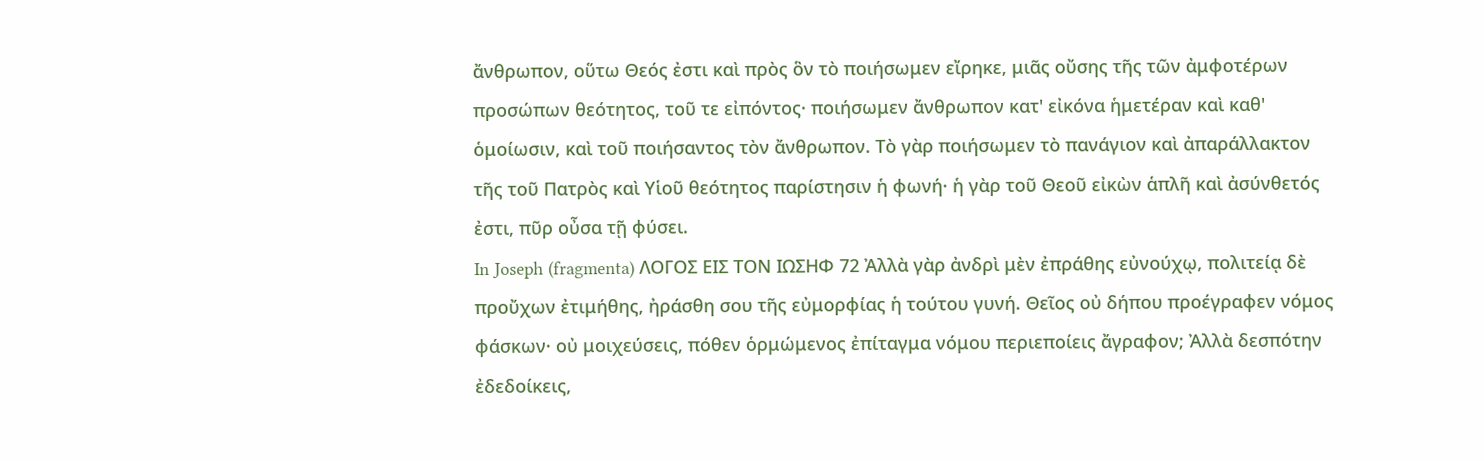ἄνθρωπον, οὕτω Θεός ἐστι καὶ πρὸς ὃν τὸ ποιήσωμεν εἴρηκε, μιᾶς οὔσης τῆς τῶν ἀμφοτέρων προσώπων θεότητος, τοῦ τε εἰπόντος· ποιήσωμεν ἄνθρωπον κατ' εἰκόνα ἡμετέραν καὶ καθ' ὁμοίωσιν, καὶ τοῦ ποιήσαντος τὸν ἄνθρωπον. Τὸ γὰρ ποιήσωμεν τὸ πανάγιον καὶ ἀπαράλλακτον τῆς τοῦ Πατρὸς καὶ Υἱοῦ θεότητος παρίστησιν ἡ φωνή· ἡ γὰρ τοῦ Θεοῦ εἰκὼν ἁπλῆ καὶ ἀσύνθετός ἐστι, πῦρ οὖσα τῇ φύσει.
In Joseph (fragmenta) ΛΟΓΟΣ ΕΙΣ ΤΟΝ ΙΩΣΗΦ 72 Ἀλλὰ γὰρ ἀνδρὶ μὲν ἐπράθης εὐνούχῳ, πολιτείᾳ δὲ προὔχων ἐτιμήθης, ἠράσθη σου τῆς εὐμορφίας ἡ τούτου γυνή. Θεῖος οὐ δήπου προέγραφεν νόμος φάσκων· οὐ μοιχεύσεις, πόθεν ὁρμώμενος ἐπίταγμα νόμου περιεποίεις ἄγραφον; Ἀλλὰ δεσπότην ἐδεδοίκεις,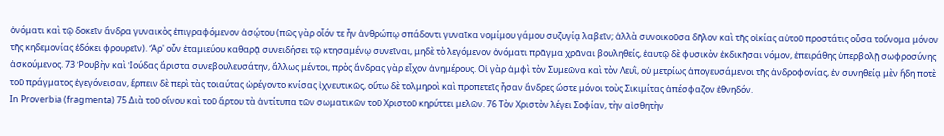ὀνόματι καὶ τῷ δοκεῖν ἄνδρα γυναικὸς ἐπιγραφόμενον ἀσῴτου (πῶς γὰρ οἷόν τε ἦν ἀνθρώπῳ σπάδοντι γυναῖκα νομίμου γάμου συζυγίᾳ λαβεῖν; ἀλλὰ συνοικοῦσα δῆλον καὶ τῆς οἰκίας αὐτοῦ προστάτις οὖσα τοὔνομα μόνον τῆς κηδεμονίας ἐδόκει φρουρεῖν). Ἄρ' οὖν ἐταμιεύου καθαρᾷ συνειδήσει τῷ κτησαμένῳ συνεῖναι, μηδὲ τὸ λεγόμενον ὀνόματι πρᾶγμα χρᾶναι βουληθείς, ἑαυτῷ δὲ φυσικὸν ἐκδικῆσαι νόμον, ἐπειράθης ὑπερβολῇ σωφροσύνης ἀσκούμενος. 73 Ῥουβὴν καὶ Ἰούδας ἄριστα συνεβουλευσάτην, ἄλλως μέντοι, πρὸς ἄνδρας γὰρ εἶχον ἀνημέρους. Οἱ γὰρ ἀμφὶ τὸν Συμεῶνα καὶ τὸν Λευῒ, οὐ μετρίως ἀπογευσάμενοι τῆς ἀνδροφονίας, ἐν συνηθείᾳ μὲν ἤδη ποτὲ τοῦ πράγματος ἐγεγόνεισαν, ἕρπειν δὲ περὶ τὰς τοιαύτας ὠρέγοντο κνίσας ἰχνευτικῶς, οὕτω δὲ τολμηροὶ καὶ προπετεῖς ἦσαν ἄνδρες ὥστε μόνοι τοὺς Σικιμίτας ἀπέσφαζον ἐθνηδόν.
In Proverbia (fragmenta) 75 Διὰ τοῦ οἴνου καὶ τοῦ ἄρτου τὰ ἀντίτυπα τῶν σωματικῶν τοῦ Χριστοῦ κηρύττει μελῶν. 76 Τὸν Χριστὸν λέγει Σοφίαν, τὴν αἰσθητὴν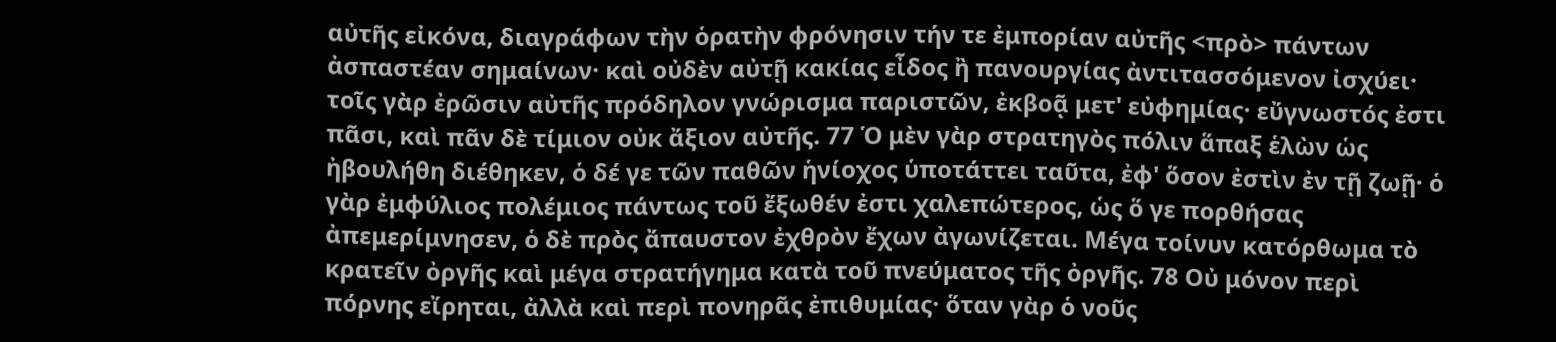αὐτῆς εἰκόνα, διαγράφων τὴν ὁρατὴν φρόνησιν τήν τε ἐμπορίαν αὐτῆς <πρὸ> πάντων ἀσπαστέαν σημαίνων· καὶ οὐδὲν αὐτῇ κακίας εἶδος ἢ πανουργίας ἀντιτασσόμενον ἰσχύει· τοῖς γὰρ ἐρῶσιν αὐτῆς πρόδηλον γνώρισμα παριστῶν, ἐκβοᾷ μετ' εὐφημίας· εὔγνωστός ἐστι πᾶσι, καὶ πᾶν δὲ τίμιον οὐκ ἄξιον αὐτῆς. 77 Ὁ μὲν γὰρ στρατηγὸς πόλιν ἅπαξ ἑλὼν ὡς ἠβουλήθη διέθηκεν, ὁ δέ γε τῶν παθῶν ἡνίοχος ὑποτάττει ταῦτα, ἐφ' ὅσον ἐστὶν ἐν τῇ ζωῇ· ὁ γὰρ ἐμφύλιος πολέμιος πάντως τοῦ ἔξωθέν ἐστι χαλεπώτερος, ὡς ὅ γε πορθήσας ἀπεμερίμνησεν, ὁ δὲ πρὸς ἄπαυστον ἐχθρὸν ἔχων ἀγωνίζεται. Μέγα τοίνυν κατόρθωμα τὸ κρατεῖν ὀργῆς καὶ μέγα στρατήγημα κατὰ τοῦ πνεύματος τῆς ὀργῆς. 78 Οὐ μόνον περὶ πόρνης εἴρηται, ἀλλὰ καὶ περὶ πονηρᾶς ἐπιθυμίας· ὅταν γὰρ ὁ νοῦς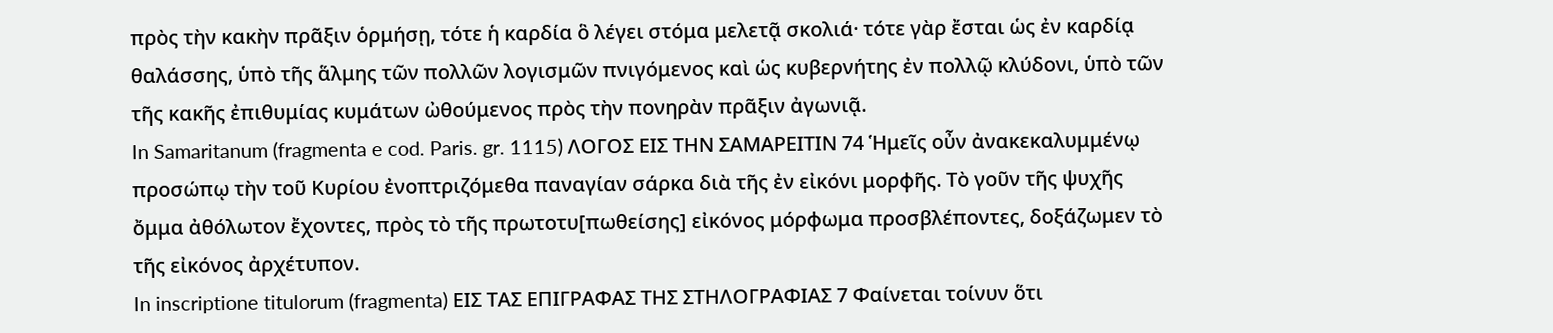πρὸς τὴν κακὴν πρᾶξιν ὁρμήσῃ, τότε ἡ καρδία ὃ λέγει στόμα μελετᾷ σκολιά· τότε γὰρ ἔσται ὡς ἐν καρδίᾳ θαλάσσης, ὑπὸ τῆς ἅλμης τῶν πολλῶν λογισμῶν πνιγόμενος καὶ ὡς κυβερνήτης ἐν πολλῷ κλύδονι, ὑπὸ τῶν τῆς κακῆς ἐπιθυμίας κυμάτων ὠθούμενος πρὸς τὴν πονηρὰν πρᾶξιν ἀγωνιᾷ.
In Samaritanum (fragmenta e cod. Paris. gr. 1115) ΛΟΓΟΣ ΕΙΣ ΤΗΝ ΣΑΜΑΡΕΙΤΙΝ 74 Ἡμεῖς οὖν ἀνακεκαλυμμένῳ προσώπῳ τὴν τοῦ Κυρίου ἐνοπτριζόμεθα παναγίαν σάρκα διὰ τῆς ἐν εἰκόνι μορφῆς. Τὸ γοῦν τῆς ψυχῆς ὄμμα ἀθόλωτον ἔχοντες, πρὸς τὸ τῆς πρωτοτυ[πωθείσης] εἰκόνος μόρφωμα προσβλέποντες, δοξάζωμεν τὸ τῆς εἰκόνος ἀρχέτυπον.
In inscriptione titulorum (fragmenta) ΕΙΣ ΤΑΣ ΕΠΙΓΡΑΦΑΣ ΤΗΣ ΣΤΗΛΟΓΡΑΦΙΑΣ 7 Φαίνεται τοίνυν ὅτι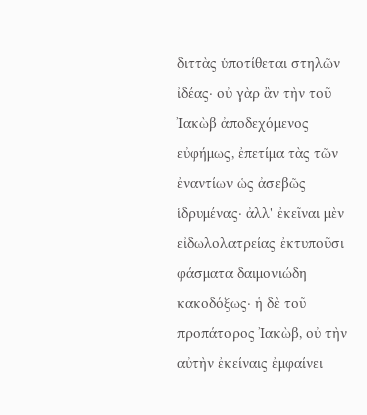διττὰς ὑποτίθεται στηλῶν ἰδέας· οὐ γὰρ ἂν τὴν τοῦ Ἰακὼβ ἀποδεχόμενος εὐφήμως, ἐπετίμα τὰς τῶν ἐναντίων ὡς ἀσεβῶς ἱδρυμένας· ἀλλ' ἐκεῖναι μὲν εἰδωλολατρείας ἐκτυποῦσι φάσματα δαιμονιώδη κακοδόξως· ἡ δὲ τοῦ προπάτορος Ἰακὼβ, οὐ τὴν αὐτὴν ἐκείναις ἐμφαίνει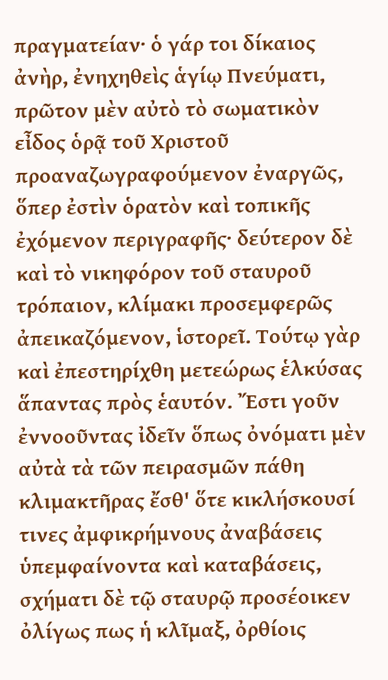πραγματείαν· ὁ γάρ τοι δίκαιος ἀνὴρ, ἐνηχηθεὶς ἁγίῳ Πνεύματι, πρῶτον μὲν αὐτὸ τὸ σωματικὸν εἶδος ὁρᾷ τοῦ Χριστοῦ προαναζωγραφούμενον ἐναργῶς, ὅπερ ἐστὶν ὁρατὸν καὶ τοπικῆς ἐχόμενον περιγραφῆς· δεύτερον δὲ καὶ τὸ νικηφόρον τοῦ σταυροῦ τρόπαιον, κλίμακι προσεμφερῶς ἀπεικαζόμενον, ἱστορεῖ. Τούτῳ γὰρ καὶ ἐπεστηρίχθη μετεώρως ἑλκύσας ἅπαντας πρὸς ἑαυτόν. Ἔστι γοῦν ἐννοοῦντας ἰδεῖν ὅπως ὀνόματι μὲν αὐτὰ τὰ τῶν πειρασμῶν πάθη κλιμακτῆρας ἔσθ' ὅτε κικλήσκουσί τινες ἀμφικρήμνους ἀναβάσεις ὑπεμφαίνοντα καὶ καταβάσεις, σχήματι δὲ τῷ σταυρῷ προσέοικεν ὀλίγως πως ἡ κλῖμαξ, ὀρθίοις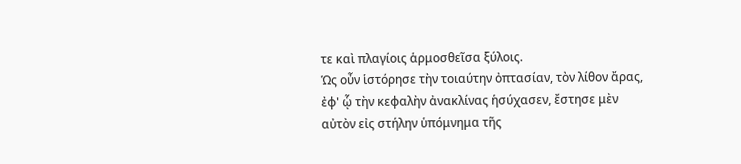τε καὶ πλαγίοις ἁρμοσθεῖσα ξύλοις.
Ὡς οὖν ἱστόρησε τὴν τοιαύτην ὀπτασίαν, τὸν λίθον ἄρας, ἐφ' ᾧ τὴν κεφαλὴν ἀνακλίνας ἡσύχασεν, ἔστησε μὲν αὐτὸν εἰς στήλην ὑπόμνημα τῆς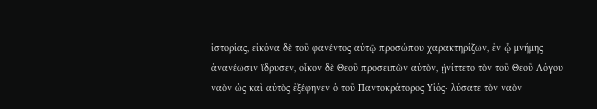ἱστορίας, εἰκόνα δὲ τοῦ φανέντος αὐτῷ προσώπου χαρακτηρίζων, ἐν ᾧ μνήμης ἀνανέωσιν ἵδρυσεν, οἶκον δὲ Θεοῦ προσειπὼν αὐτὸν, ᾐνίττετο τὸν τοῦ Θεοῦ Λόγου ναὸν ὡς καὶ αὐτὸς ἐξέφηνεν ὁ τοῦ Παντοκράτορος Υἱός· λύσατε τὸν ναὸν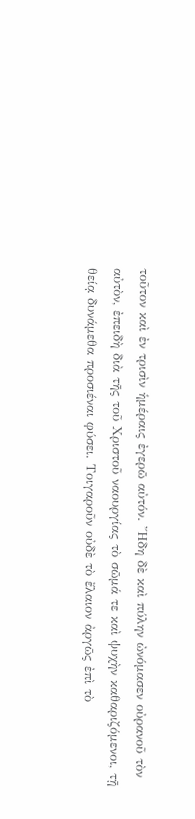τοῦτον καὶ ἐν τρισὶν ἡμέραις ἐγερῶ αὐτόν. Ἤδη δὲ καὶ πύλην ὠνόμασεν οὐρανοῦ τὸν αὐτὸν, ἐπειδὴ διὰ τῆς τοῦ Χριστοῦ ναουργίας τὸ σῶμά τε καὶ ψυχὴν καθαριζόμενοι, τῇ θείᾳ δυνάμεθα προσιέναι φύσει. Τοιγαροῦν οὐδὲ τὸ ἔλαιον ἀργῶς ἐπὶ τὸ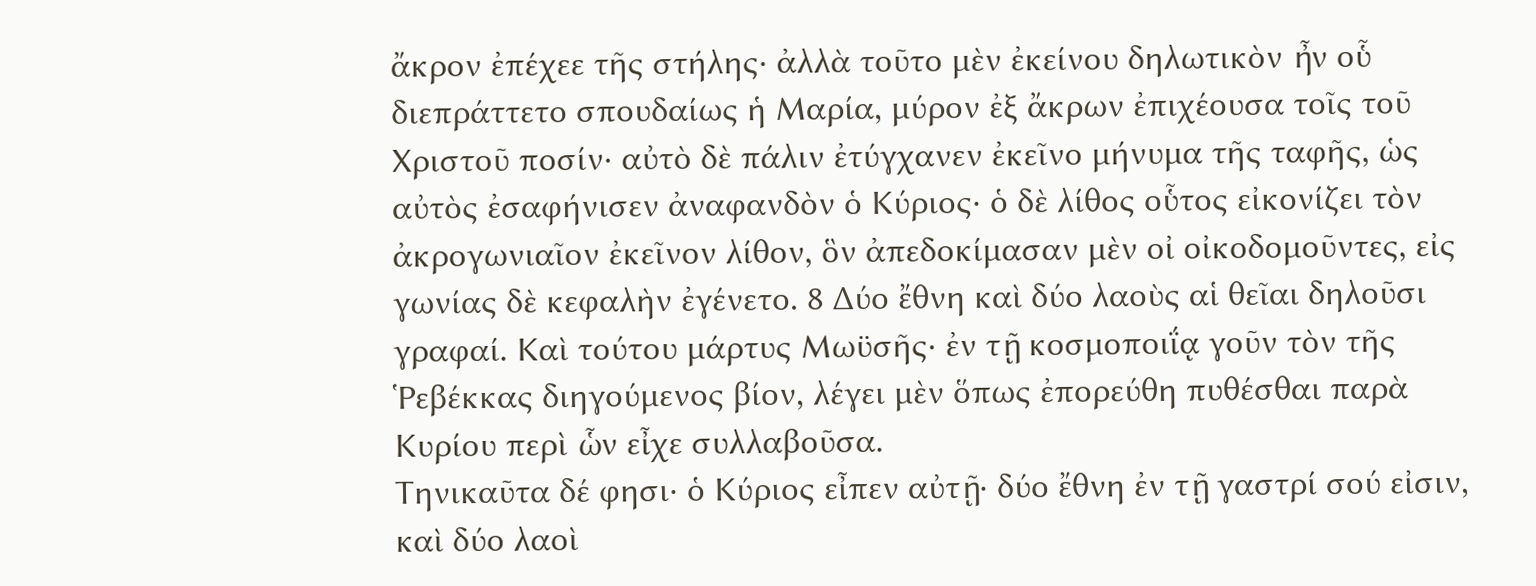ἄκρον ἐπέχεε τῆς στήλης· ἀλλὰ τοῦτο μὲν ἐκείνου δηλωτικὸν ἦν οὗ διεπράττετο σπουδαίως ἡ Μαρία, μύρον ἐξ ἄκρων ἐπιχέουσα τοῖς τοῦ Χριστοῦ ποσίν· αὐτὸ δὲ πάλιν ἐτύγχανεν ἐκεῖνο μήνυμα τῆς ταφῆς, ὡς αὐτὸς ἐσαφήνισεν ἀναφανδὸν ὁ Κύριος· ὁ δὲ λίθος οὗτος εἰκονίζει τὸν ἀκρογωνιαῖον ἐκεῖνον λίθον, ὃν ἀπεδοκίμασαν μὲν οἰ οἰκοδομοῦντες, εἰς γωνίας δὲ κεφαλὴν ἐγένετο. 8 Δύο ἔθνη καὶ δύο λαοὺς αἱ θεῖαι δηλοῦσι γραφαί. Καὶ τούτου μάρτυς Μωϋσῆς· ἐν τῇ κοσμοποιΐᾳ γοῦν τὸν τῆς Ῥεβέκκας διηγούμενος βίον, λέγει μὲν ὅπως ἐπορεύθη πυθέσθαι παρὰ Κυρίου περὶ ὧν εἶχε συλλαβοῦσα.
Τηνικαῦτα δέ φησι· ὁ Κύριος εἶπεν αὐτῇ· δύο ἔθνη ἐν τῇ γαστρί σού εἰσιν, καὶ δύο λαοὶ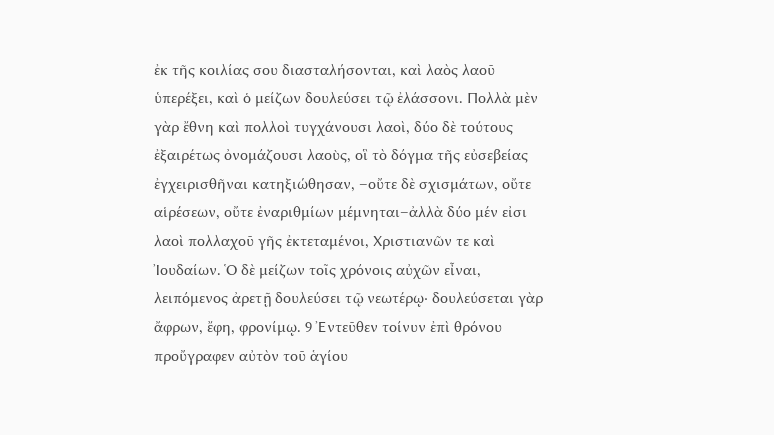ἐκ τῆς κοιλίας σου διασταλήσονται, καὶ λαὸς λαοῦ ὑπερέξει, καὶ ὁ μείζων δουλεύσει τῷ ἐλάσσονι. Πολλὰ μὲν γὰρ ἔθνη καὶ πολλοὶ τυγχάνουσι λαοὶ, δύο δὲ τούτους ἐξαιρέτως ὀνομάζουσι λαοὺς, οἳ τὸ δόγμα τῆς εὐσεβείας ἐγχειρισθῆναι κατηξιώθησαν, –οὔτε δὲ σχισμάτων, οὔτε αἱρέσεων, οὔτε ἐναριθμίων μέμνηται–ἀλλὰ δύο μέν εἰσι λαοὶ πολλαχοῦ γῆς ἐκτεταμένοι, Χριστιανῶν τε καὶ Ἰουδαίων. Ὁ δὲ μείζων τοῖς χρόνοις αὐχῶν εἶναι, λειπόμενος ἀρετῇ δουλεύσει τῷ νεωτέρῳ· δουλεύσεται γὰρ ἄφρων, ἔφη, φρονίμῳ. 9 Ἐντεῦθεν τοίνυν ἐπὶ θρόνου προὔγραφεν αὐτὸν τοῦ ἁγίου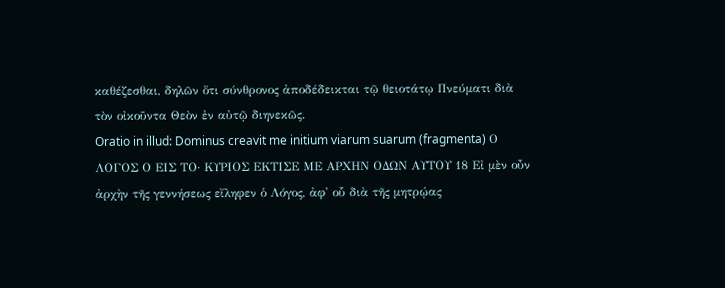καθέζεσθαι, δηλῶν ὅτι σύνθρονος ἀποδέδεικται τῷ θειοτάτῳ Πνεύματι διὰ τὸν οἰκοῦντα Θεὸν ἐν αὐτῷ διηνεκῶς.
Oratio in illud: Dominus creavit me initium viarum suarum (fragmenta) Ο ΛΟΓΟΣ Ο ΕΙΣ ΤΟ· ΚΥΡΙΟΣ ΕΚΤΙΣΕ ΜΕ ΑΡΧΗΝ ΟΔΩΝ ΑΥΤΟΥ 18 Εἰ μὲν οὖν ἀρχὴν τῆς γεννήσεως εἴληφεν ὁ Λόγος, ἀφ' οὗ διὰ τῆς μητρῴας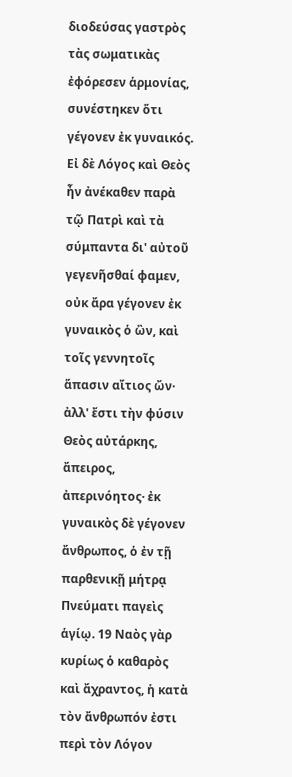διοδεύσας γαστρὸς τὰς σωματικὰς ἐφόρεσεν ἁρμονίας, συνέστηκεν ὅτι γέγονεν ἐκ γυναικός. Εἰ δὲ Λόγος καὶ Θεὸς ἦν ἀνέκαθεν παρὰ τῷ Πατρὶ καὶ τὰ σύμπαντα δι' αὐτοῦ γεγενῆσθαί φαμεν, οὐκ ἄρα γέγονεν ἐκ γυναικὸς ὁ ὢν, καὶ τοῖς γεννητοῖς ἅπασιν αἴτιος ὤν· ἀλλ' ἔστι τὴν φύσιν Θεὸς αὐτάρκης, ἄπειρος, ἀπερινόητος· ἐκ γυναικὸς δὲ γέγονεν ἄνθρωπος, ὁ ἐν τῇ παρθενικῇ μήτρᾳ Πνεύματι παγεὶς ἁγίῳ. 19 Ναὸς γὰρ κυρίως ὁ καθαρὸς καὶ ἄχραντος, ἡ κατὰ τὸν ἄνθρωπόν ἐστι περὶ τὸν Λόγον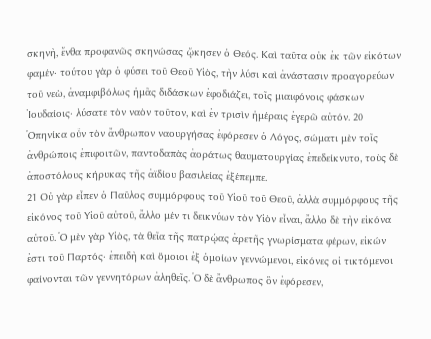σκηνὴ, ἔνθα προφανῶς σκηνώσας ᾤκησεν ὁ Θεός. Καὶ ταῦτα οὐκ ἐκ τῶν εἰκότων φαμέν· τούτου γὰρ ὁ φύσει τοῦ Θεοῦ Υἱὸς, τὴν λύσι καὶ ἀνάστασιν προαγορεύων τοῦ νεὼ, ἀναμφιβόλως ἡμᾶς διδάσκων ἐφοδιάζει, τοῖς μιαιφόνοις φάσκων Ἰουδαίοις· λύσατε τὸν ναὸν τοῦτον, καὶ ἐν τρισὶν ἡμέραις ἐγερῶ αὐτόν. 20 Ὁπηνίκα οὖν τὸν ἄνθρωπον ναουργήσας ἐφόρεσεν ὁ Λόγος, σώματι μὲν τοῖς ἀνθρώποις ἐπιφοιτῶν, παντοδαπὰς ἀοράτως θαυματουργίας ἐπεδείκνυτο, τοὺς δὲ ἀποστόλους κήρυκας τῆς ἀϊδίου βασιλείας ἐξέπεμπε.
21 Οὐ γὰρ εἶπεν ὁ Παῦλος συμμόρφους τοῦ Υἱοῦ τοῦ Θεοῦ, ἀλλὰ συμμόρφους τῆς εἰκόνος τοῦ Υἱοῦ αὐτοῦ, ἄλλο μέν τι δεικνύων τὸν Υἱὸν εἶναι, ἄλλο δὲ τὴν εἰκόνα αὐτοῦ. Ὁ μὲν γὰρ Υἱὸς, τὰ θεῖα τῆς πατρῴας ἀρετῆς γνωρίσματα φέρων, εἰκών ἐστι τοῦ Παρτός· ἐπειδὴ καὶ ὅμοιοι ἐξ ὁμοίων γεννώμενοι, εἰκόνες οἱ τικτόμενοι φαίνονται τῶν γεννητόρων ἀληθεῖς. Ὁ δὲ ἄνθρωπος ὃν ἐφόρεσεν,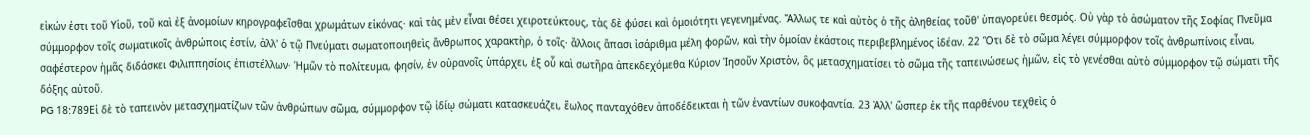εἰκών ἐστι τοῦ Υἱοῦ, τοῦ καὶ ἐξ ἀνομοίων κηρογραφεῖσθαι χρωμάτων εἰκόνας· καὶ τὰς μὲν εἶναι θέσει χειροτεύκτους, τὰς δὲ φύσει καὶ ὁμοιότητι γεγενημένας. Ἄλλως τε καὶ αὐτὸς ὁ τῆς ἀληθείας τοῦθ' ὑπαγορεύει θεσμός. Οὐ γὰρ τὸ ἀσώματον τῆς Σοφίας Πνεῦμα σύμμορφον τοῖς σωματικοῖς ἀνθρώποις ἐστίν, ἀλλ' ὁ τῷ Πνεύματι σωματοποιηθεὶς ἄνθρωπος χαρακτὴρ, ὁ τοῖς· ἄλλοις ἅπασι ἰσάριθμα μέλη φορῶν, καὶ τὴν ὁμοίαν ἑκάστοις περιβεβλημένος ἰδέαν. 22 Ὅτι δὲ τὸ σῶμα λέγει σύμμορφον τοῖς ἀνθρωπίνοις εἶναι, σαφέστερον ἡμᾶς διδάσκει Φιλιππησίοις ἐπιστέλλων· Ἡμῶν τὸ πολίτευμα, φησίν, ἐν οὐρανοῖς ὑπάρχει, ἐξ οὗ καὶ σωτῆρα ἀπεκδεχόμεθα Κύριον Ἰησοῦν Χριστὸν, ὃς μετασχηματίσει τὸ σῶμα τῆς ταπεινώσεως ἡμῶν, εἰς τὸ γενέσθαι αὐτὸ σύμμορφον τῷ σώματι τῆς δόξης αὐτοῦ.
PG 18:789Εἰ δὲ τὸ ταπεινὸν μετασχηματίζων τῶν ἀνθρώπων σῶμα, σύμμορφον τῷ ἰδίῳ σώματι κατασκευάζει, ἕωλος πανταχόθεν ἀποδέδεικται ἡ τῶν ἐναντίων συκοφαντία. 23 Ἀλλ' ὥσπερ ἐκ τῆς παρθένου τεχθεὶς ὁ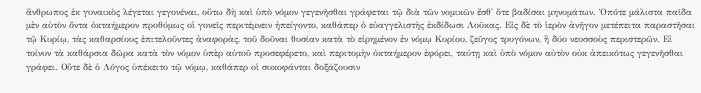ἄνθρωπος ἐκ γυναικὸς λέγεται γεγονέναι, οὕτω δὴ καὶ ὑπὸ νόμον γεγενῆσθαι γράφεται τῷ διὰ τῶν νομικῶν ἔσθ' ὅτε βαδίσαι μηνυμάτων. Ὁπότε μάλιστα παῖδα μὲν αὐτὸν ὄντα ὀκταήμερον προθύμως οἱ γονεῖς περιτέμνειν ἠπείγοντο, καθάπερ ὁ εὐαγγελιστὴς ἐκδίδωσι Λοῦκας. Εἰς δὲ τὸ ἱερὸν ἀνῆγον μετέπειτα παραστῆσαι τῷ Κυρίῳ, τὰς καθαρσίους ἐπιτελοῦντες ἀναφορὰς, τοῦ δοῦναι θυσίαν κατὰ τὸ εἰρημένον ἐν νόμῳ Κυρίου, ζεῦγος τρυγόνων, ἢ δύο νεοσσοὺς περιστερῶν. Εἰ τοίνυν τὰ καθάρσια δῶρα κατὰ τὸν νόμον ὑπὲρ αὐτοῦ προσεφέρετο, καὶ περιτομὴν ὀκταήμερον ἐφόρει, ταύτῃ καὶ ὑπὸ νόμον αὐτὸν οὐκ ἀπεικότως γεγενῆσθαι γράφει. Οὔτε δὲ ὁ Λόγος ὑπέκειτο τῷ νόμῳ, καθάπερ οἱ συκοφάνται δοξάζουσιν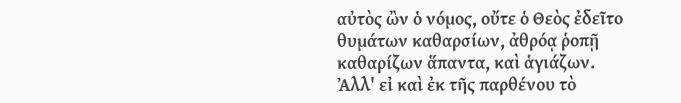αὐτὸς ὢν ὁ νόμος, οὔτε ὁ Θεὸς ἐδεῖτο θυμάτων καθαρσίων, ἀθρόᾳ ῥοπῇ καθαρίζων ἅπαντα, καὶ ἁγιάζων.
Ἀλλ' εἰ καὶ ἐκ τῆς παρθένου τὸ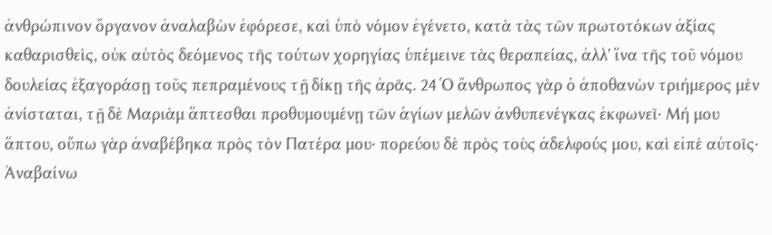ἀνθρώπινον ὄργανον ἀναλαβὼν ἐφόρεσε, καὶ ὑπὸ νόμον ἐγένετο, κατὰ τὰς τῶν πρωτοτόκων ἀξίας καθαρισθεὶς, οὐκ αὐτὸς δεόμενος τῆς τούτων χορηγίας ὑπέμεινε τὰς θεραπείας, ἀλλ' ἵνα τῆς τοῦ νόμου δουλείας ἐξαγοράσῃ τοῦς πεπραμένους τῇ δίκῃ τῆς ἀρᾶς. 24 Ὁ ἄνθρωπος γὰρ ὁ ἀποθανὼν τριήμερος μὲν ἀνίσταται, τῇ δὲ Μαριὰμ ἅπτεσθαι προθυμουμένῃ τῶν ἁγίων μελῶν ἀνθυπενέγκας ἐκφωνεῖ· Μή μου ἅπτου, οὔπω γὰρ ἀναβέβηκα πρὸς τὸν Πατέρα μου· πορεύου δὲ πρὸς τοὺς ἀδελφούς μου, καὶ εἰπὲ αὐτοῖς· Ἀναβαίνω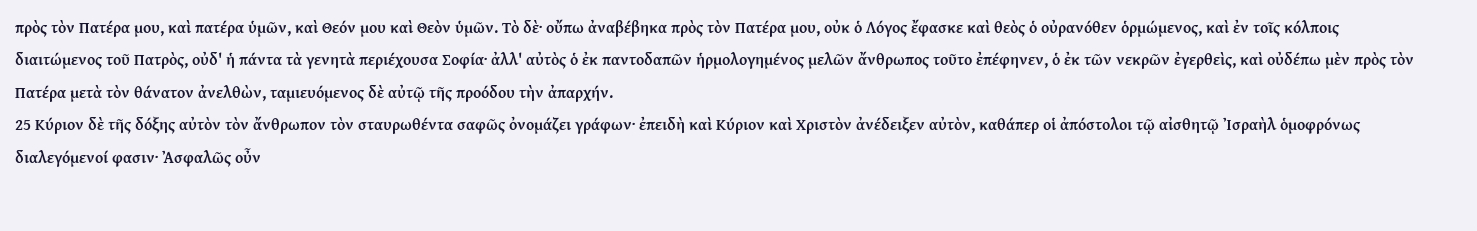πρὸς τὸν Πατέρα μου, καὶ πατέρα ὑμῶν, καὶ Θεόν μου καὶ Θεὸν ὑμῶν. Τὸ δὲ· οὔπω ἀναβέβηκα πρὸς τὸν Πατέρα μου, οὐκ ὁ Λόγος ἔφασκε καὶ θεὸς ὁ οὐρανόθεν ὁρμώμενος, καὶ ἐν τοῖς κόλποις διαιτώμενος τοῦ Πατρὸς, οὐδ' ἡ πάντα τὰ γενητὰ περιέχουσα Σοφία· ἀλλ' αὐτὸς ὁ ἐκ παντοδαπῶν ἡρμολογημένος μελῶν ἄνθρωπος τοῦτο ἐπέφηνεν, ὁ ἐκ τῶν νεκρῶν ἐγερθεὶς, καὶ οὐδέπω μὲν πρὸς τὸν Πατέρα μετὰ τὸν θάνατον ἀνελθὼν, ταμιευόμενος δὲ αὐτῷ τῆς προόδου τὴν ἀπαρχήν.
25 Κύριον δὲ τῆς δόξης αὐτὸν τὸν ἄνθρωπον τὸν σταυρωθέντα σαφῶς ὀνομάζει γράφων· ἐπειδὴ καὶ Κύριον καὶ Χριστὸν ἀνέδειξεν αὐτὸν, καθάπερ οἱ ἀπόστολοι τῷ αἰσθητῷ Ἰσραὴλ ὁμοφρόνως διαλεγόμενοί φασιν· Ἀσφαλῶς οὖν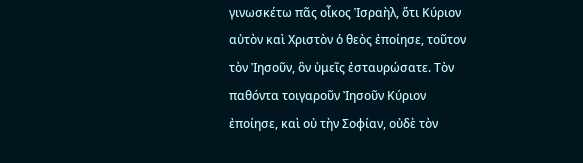γινωσκέτω πᾶς οἶκος Ἰσραὴλ, ὅτι Κύριον αὐτὸν καὶ Χριστὸν ὁ θεὸς ἐποίησε, τοῦτον τὸν Ἰησοῦν, ὃν ὑμεῖς ἐσταυρώσατε. Τὸν παθόντα τοιγαροῦν Ἰησοῦν Κύριον ἐποίησε, καὶ οὐ τὴν Σοφίαν, οὐδὲ τὸν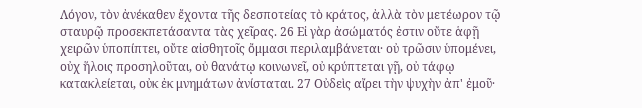Λόγον, τὸν ἀνέκαθεν ἔχοντα τῆς δεσποτείας τὸ κράτος, ἀλλὰ τὸν μετέωρον τῷ σταυρῷ προσεκπετάσαντα τὰς χεῖρας. 26 Εἰ γὰρ ἀσώματός ἐστιν οὔτε ἁφῇ χειρῶν ὑποπίπτει, οὔτε αἰσθητοῖς ὄμμασι περιλαμβάνεται· οὐ τρῶσιν ὑπομένει, οὐχ ἥλοις προσηλοῦται, οὐ θανάτῳ κοινωνεῖ, οὐ κρύπτεται γῇ, οὐ τάφῳ κατακλείεται, οὐκ ἐκ μνημάτων ἀνίσταται. 27 Οὐδεὶς αἴρει τὴν ψυχὴν ἀπ' ἐμοῦ·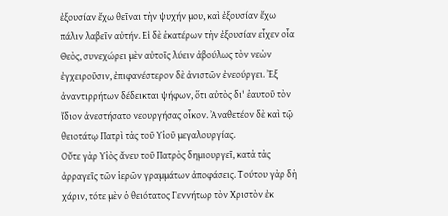ἐξουσίαν ἔχω θεῖναι τὴν ψυχήν μου, καὶ ἐξουσίαν ἔχω πάλιν λαβεῖν αὐτήν. Εἰ δὲ ἑκατέρων τὴν ἐξουσίαν εἶχεν οἷα Θεὸς, συνεχώρει μὲν αὐτοῖς λύειν ἀβούλως τὸν νεὼν ἐγχειροῦσιν, ἐπιφανέστερον δὲ ἀνιστῶν ἐνεούργει. Ἐξ ἀναντιρρήτων δέδεικται ψήφων, ὅτι αὐτὸς δι' ἑαυτοῦ τὸν ἴδιον ἀνεστήσατο νεουργήσας οἶκον. Ἀναθετέον δὲ καὶ τῷ θειοτάτῳ Πατρὶ τὰς τοῦ Υἱοῦ μεγαλουργίας.
Οὔτε γὰρ Υἱὸς ἄνευ τοῦ Πατρὸς δημιουργεῖ, κατὰ τὰς ἀρραγεῖς τῶν ἱερῶν γραμμάτων ἀποφάσεις. Τούτου γὰρ δὴ χάριν, τότε μὲν ὁ θειότατος Γεννήτωρ τὸν Χριστὸν ἐκ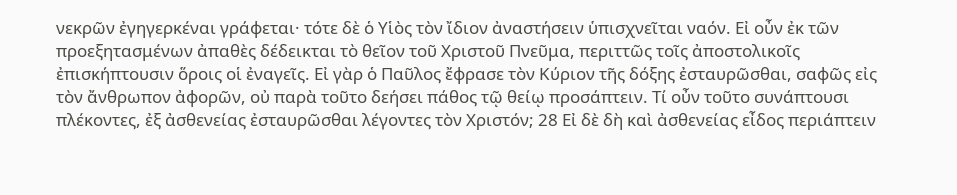νεκρῶν ἐγηγερκέναι γράφεται· τότε δὲ ὁ Υἱὸς τὸν ἴδιον ἀναστήσειν ὑπισχνεῖται ναόν. Εἰ οὖν ἐκ τῶν προεξητασμένων ἀπαθὲς δέδεικται τὸ θεῖον τοῦ Χριστοῦ Πνεῦμα, περιττῶς τοῖς ἀποστολικοῖς ἐπισκήπτουσιν ὅροις οἱ ἐναγεῖς. Εἰ γὰρ ὁ Παῦλος ἔφρασε τὸν Κύριον τῆς δόξης ἐσταυρῶσθαι, σαφῶς εἰς τὸν ἄνθρωπον ἀφορῶν, οὐ παρὰ τοῦτο δεήσει πάθος τῷ θείῳ προσάπτειν. Τί οὖν τοῦτο συνάπτουσι πλέκοντες, ἐξ ἀσθενείας ἐσταυρῶσθαι λέγοντες τὸν Χριστόν; 28 Εἰ δὲ δὴ καὶ ἀσθενείας εἶδος περιάπτειν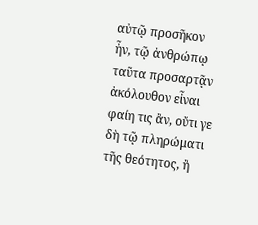αὐτῷ προσῆκον ἦν, τῷ ἀνθρώπῳ ταῦτα προσαρτᾷν ἀκόλουθον εἶναι φαίη τις ἂν, οὔτι γε δὴ τῷ πληρώματι τῆς θεότητος, ἢ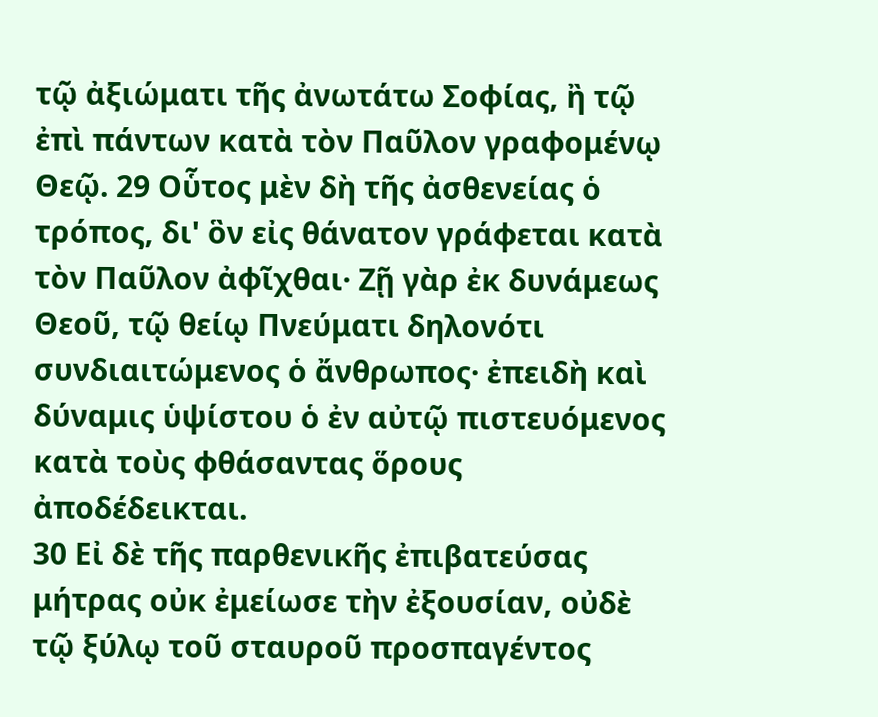τῷ ἀξιώματι τῆς ἀνωτάτω Σοφίας, ἢ τῷ ἐπὶ πάντων κατὰ τὸν Παῦλον γραφομένῳ Θεῷ. 29 Οὗτος μὲν δὴ τῆς ἀσθενείας ὁ τρόπος, δι' ὃν εἰς θάνατον γράφεται κατὰ τὸν Παῦλον ἀφῖχθαι· Ζῇ γὰρ ἐκ δυνάμεως Θεοῦ, τῷ θείῳ Πνεύματι δηλονότι συνδιαιτώμενος ὁ ἄνθρωπος· ἐπειδὴ καὶ δύναμις ὑψίστου ὁ ἐν αὐτῷ πιστευόμενος κατὰ τοὺς φθάσαντας ὅρους ἀποδέδεικται.
30 Εἰ δὲ τῆς παρθενικῆς ἐπιβατεύσας μήτρας οὐκ ἐμείωσε τὴν ἐξουσίαν, οὐδὲ τῷ ξύλῳ τοῦ σταυροῦ προσπαγέντος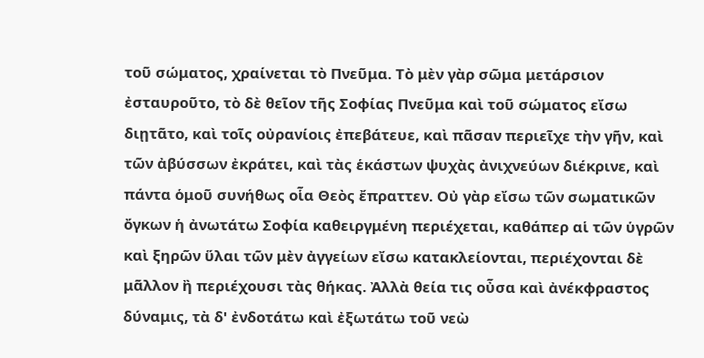τοῦ σώματος, χραίνεται τὸ Πνεῦμα. Τὸ μὲν γὰρ σῶμα μετάρσιον ἐσταυροῦτο, τὸ δὲ θεῖον τῆς Σοφίας Πνεῦμα καὶ τοῦ σώματος εἴσω διῃτᾶτο, καὶ τοῖς οὐρανίοις ἐπεβάτευε, καὶ πᾶσαν περιεῖχε τὴν γῆν, καὶ τῶν ἀβύσσων ἐκράτει, καὶ τὰς ἑκάστων ψυχὰς ἀνιχνεύων διέκρινε, καὶ πάντα ὁμοῦ συνήθως οἷα Θεὸς ἔπραττεν. Οὐ γὰρ εἴσω τῶν σωματικῶν ὄγκων ἡ ἀνωτάτω Σοφία καθειργμένη περιέχεται, καθάπερ αἱ τῶν ὑγρῶν καὶ ξηρῶν ὕλαι τῶν μὲν ἀγγείων εἴσω κατακλείονται, περιέχονται δὲ μᾶλλον ἢ περιέχουσι τὰς θήκας. Ἀλλὰ θεία τις οὖσα καὶ ἀνέκφραστος δύναμις, τὰ δ' ἐνδοτάτω καὶ ἐξωτάτω τοῦ νεὼ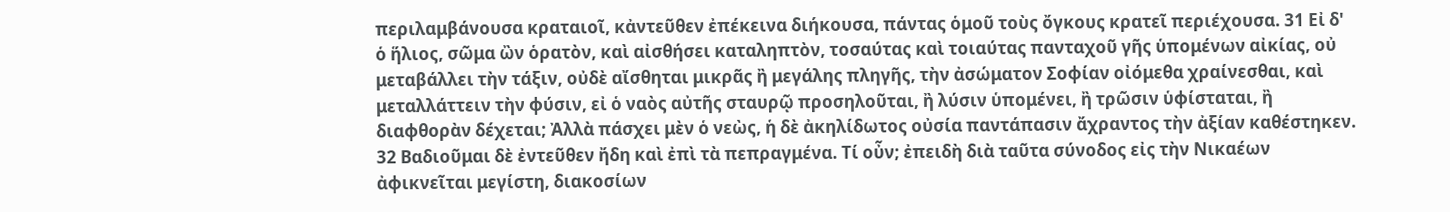περιλαμβάνουσα κραταιοῖ, κἀντεῦθεν ἐπέκεινα διήκουσα, πάντας ὁμοῦ τοὺς ὄγκους κρατεῖ περιέχουσα. 31 Εἰ δ' ὁ ἥλιος, σῶμα ὢν ὁρατὸν, καὶ αἰσθήσει καταληπτὸν, τοσαύτας καὶ τοιαύτας πανταχοῦ γῆς ὑπομένων αἰκίας, οὐ μεταβάλλει τὴν τάξιν, οὐδὲ αἴσθηται μικρᾶς ἢ μεγάλης πληγῆς, τὴν ἀσώματον Σοφίαν οἰόμεθα χραίνεσθαι, καὶ μεταλλάττειν τὴν φύσιν, εἰ ὁ ναὸς αὐτῆς σταυρῷ προσηλοῦται, ἢ λύσιν ὑπομένει, ἢ τρῶσιν ὑφίσταται, ἢ διαφθορὰν δέχεται; Ἀλλὰ πάσχει μὲν ὁ νεὼς, ἡ δὲ ἀκηλίδωτος οὐσία παντάπασιν ἄχραντος τὴν ἀξίαν καθέστηκεν.
32 Βαδιοῦμαι δὲ ἐντεῦθεν ἤδη καὶ ἐπὶ τὰ πεπραγμένα. Τί οὖν; ἐπειδὴ διὰ ταῦτα σύνοδος εἰς τὴν Νικαέων ἀφικνεῖται μεγίστη, διακοσίων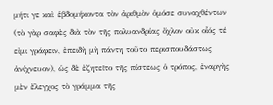μήτι γε καὶ ἑβδομήκοντα τὸν ἀριθμὸν ὁμόσε συναχθέντων (τὸ γὰρ σαφὲς διὰ τὸν τῆς πολυανδρίας ὄχλον οὐκ οἷός τέ εἰμι γράφειν, ἐπειδὴ μὴ πάντη τοῦτο περισπουδάστως ἀνίχνευον), ὡς δὲ ἐζητεῖτο τῆς πίστεως ὁ τρόπος, ἐναργὴς μὲν ἔλεγχος τὸ γράμμα τῆς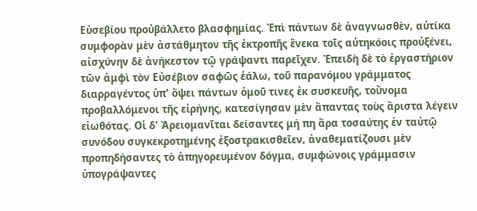Εὐσεβίου προὐβάλλετο βλασφημίας. Ἐπὶ πάντων δὲ ἀναγνωσθὲν, αὐτίκα συμφορὰν μὲν ἀστάθμητον τῆς ἐκτροπῆς ἕνεκα τοῖς αὐτηκόοις προὐξένει, αἰσχύνην δὲ ἀνήκεστον τῷ γράψαντι παρεῖχεν. Ἐπειδὴ δὲ τὸ ἐργαστήριον τῶν ἀμφὶ τὸν Εὐσέβιον σαφῶς ἑάλω, τοῦ παρανόμου γράμματος διαρραγέντος ὑπ' ὄψει πάντων ὁμοῦ τινες ἐκ συσκευῆς, τοὔνομα προβαλλόμενοι τῆς εἰρήνης, κατεσίγησαν μὲν ἅπαντας τοὺς ἄριστα λέγειν εἰωθότας. Οἱ δ' Ἀρειομανῖται δείσαντες μή πη ἄρα τοσαύτης ἐν ταὐτῷ συνόδου συγκεκροτημένης ἐξοστρακισθεῖεν, ἀναθεματίζουσι μὲν προπηδήσαντες τὸ ἀπηγορευμένον δόγμα, συμφώνοις γράμμασιν ὑπογράψαντες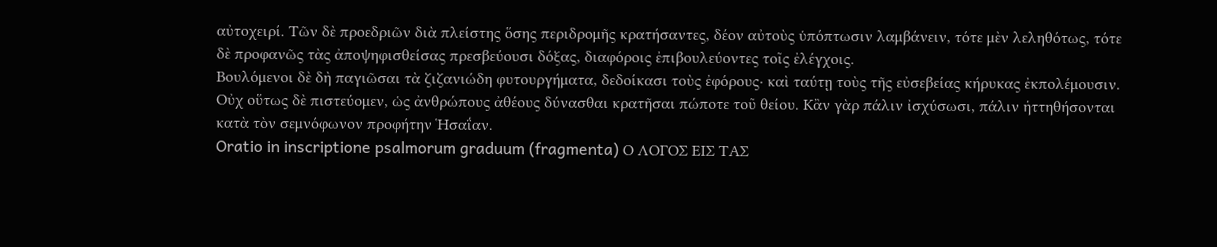αὐτοχειρί. Τῶν δὲ προεδριῶν διὰ πλείστης ὅσης περιδρομῆς κρατήσαντες, δέον αὐτοὺς ὑπόπτωσιν λαμβάνειν, τότε μὲν λεληθότως, τότε δὲ προφανῶς τὰς ἀποψηφισθείσας πρεσβεύουσι δόξας, διαφόροις ἐπιβουλεύοντες τοῖς ἐλέγχοις.
Βουλόμενοι δὲ δὴ παγιῶσαι τὰ ζιζανιώδη φυτουργήματα, δεδοίκασι τοὺς ἐφόρους· καὶ ταύτῃ τοὺς τῆς εὐσεβείας κήρυκας ἐκπολέμουσιν. Οὐχ οὕτως δὲ πιστεύομεν, ὡς ἀνθρώπους ἀθέους δύνασθαι κρατῆσαι πώποτε τοῦ θείου. Κἂν γὰρ πάλιν ἰσχύσωσι, πάλιν ἡττηθήσονται κατὰ τὸν σεμνόφωνον προφήτην Ἡσαΐαν.
Oratio in inscriptione psalmorum graduum (fragmenta) Ο ΛΟΓΟΣ ΕΙΣ ΤΑΣ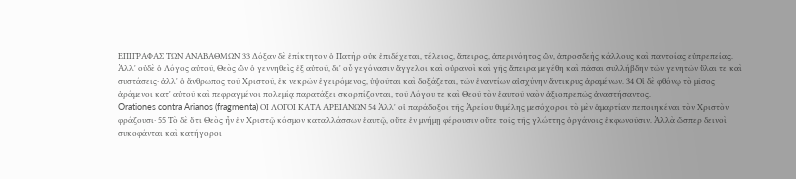ΕΠΙΓΡΑΦΑΣ ΤΩΝ ΑΝΑΒΑΘΜΩΝ 33 Δόξαν δὲ ἐπίκτητον ὁ Πατὴρ οὐκ ἐπιδέχεται, τέλειος, ἄπειρος, ἀπερινόητος ὢν, ἀπροσδεὴς κάλλους καὶ παντοίας εὐπρεπείας. Ἀλλ' οὐδὲ ὁ Λόγος αὐτοῦ, Θεὸς ὢν ὁ γεννηθεὶς ἐξ αὐτοῦ, δι' οὗ γεγόνασιν ἄγγελοι καὶ οὐρανοὶ καὶ γῆς ἄπειρα μεγέθη καὶ πᾶσαι συλλήβδην τῶν γενητῶν ὕλαι τε καὶ συστάσεις· ἀλλ' ὁ ἄνθρωπος τοῦ Χριστοῦ, ἐκ νεκρῶν ἐγειρόμενος, ὑψοῦται καὶ δοξάζεται, τῶν ἐναντίων αἰσχύνην ἄντικρυς ἀραμένων. 34 Οἱ δὲ φθόνῳ τὸ μῖσος ἀράμενοι κατ' αὐτοῦ καὶ πεφραγμένοι πολεμίᾳ παρατάξει σκορπίζονται, τοῦ Λόγου τε καὶ Θεοῦ τὸν ἑαυτοῦ ναὸν ἀξιοπρεπῶς ἀναστήσαντος.
Orationes contra Arianos (fragmenta) ΟΙ ΛΟΓΟΙ ΚΑΤΑ ΑΡΕΙΑΝΩΝ 54 Ἀλλ' οἱ παράδοξοι τῆς Ἀρείου θυμέλης μεσόχοροι τὸ μὲν ἁμαρτίαν πεποιηκέναι τὸν Χριστὸν φράζουσι· 55 Τὸ δὲ ὅτι Θεὸς ἦν ἐν Χριστῷ κόσμον καταλλάσσων ἑαυτῷ, οὔτε ἐν μνήμῃ φέρουσιν οὔτε τοῖς τῆς γλώττης ὀργάνοις ἐκφωνοῦσιν. Ἀλλὰ ὥσπερ δεινοὶ συκοφάνται καὶ κατήγοροι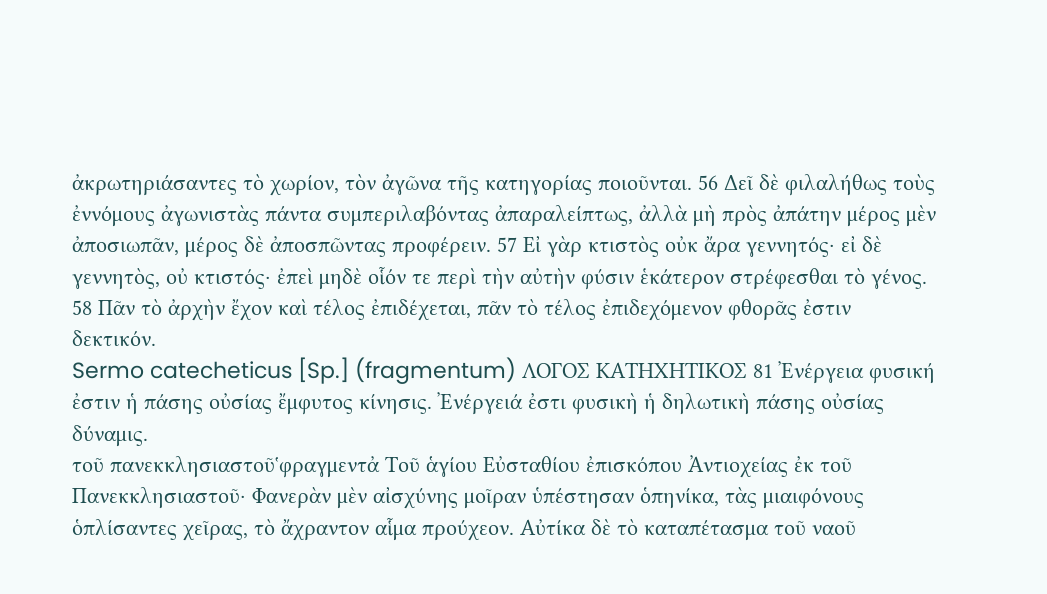ἀκρωτηριάσαντες τὸ χωρίον, τὸν ἀγῶνα τῆς κατηγορίας ποιοῦνται. 56 Δεῖ δὲ φιλαλήθως τοὺς ἐννόμους ἀγωνιστὰς πάντα συμπεριλαβόντας ἀπαραλείπτως, ἀλλὰ μὴ πρὸς ἀπάτην μέρος μὲν ἀποσιωπᾶν, μέρος δὲ ἀποσπῶντας προφέρειν. 57 Εἰ γὰρ κτιστὸς οὐκ ἄρα γεννητός· εἰ δὲ γεννητὸς, οὐ κτιστός· ἐπεὶ μηδὲ οἷόν τε περὶ τὴν αὐτὴν φύσιν ἑκάτερον στρέφεσθαι τὸ γένος. 58 Πᾶν τὸ ἀρχὴν ἔχον καὶ τέλος ἐπιδέχεται, πᾶν τὸ τέλος ἐπιδεχόμενον φθορᾶς ἐστιν δεκτικόν.
Sermo catecheticus [Sp.] (fragmentum) ΛΟΓΟΣ ΚΑΤΗΧΗΤΙΚΟΣ 81 Ἐνέργεια φυσική ἐστιν ἡ πάσης οὐσίας ἔμφυτος κίνησις. Ἐνέργειά ἐστι φυσικὴ ἡ δηλωτικὴ πάσης οὐσίας δύναμις.
τοῦ πανεκκλησιαστοῦ῾φραγμεντἀ Τοῦ ἁγίου Εὐσταθίου ἐπισκόπου Ἀντιοχείας ἐκ τοῦ Πανεκκλησιαστοῦ· Φανερὰν μὲν αἰσχύνης μοῖραν ὑπέστησαν ὁπηνίκα, τὰς μιαιφόνους ὁπλίσαντες χεῖρας, τὸ ἄχραντον αἷμα προύχεον. Αὐτίκα δὲ τὸ καταπέτασμα τοῦ ναοῦ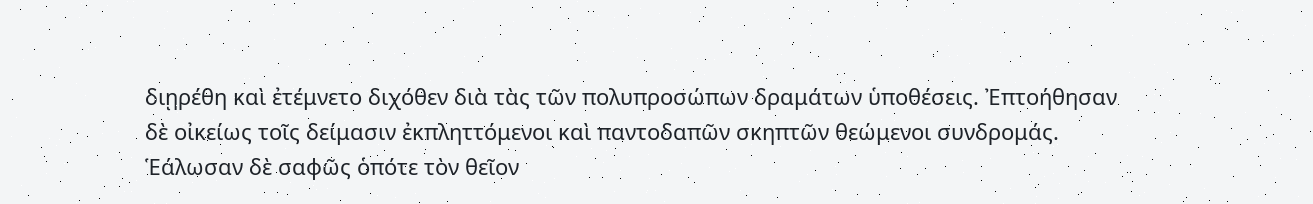διῃρέθη καὶ ἐτέμνετο διχόθεν διὰ τὰς τῶν πολυπροσώπων δραμάτων ὑποθέσεις. Ἐπτοήθησαν δὲ οἰκείως τοῖς δείμασιν ἐκπληττόμενοι καὶ παντοδαπῶν σκηπτῶν θεώμενοι συνδρομάς. Ἑάλωσαν δὲ σαφῶς ὁπότε τὸν θεῖον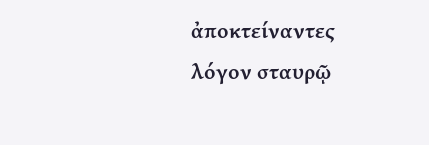ἀποκτείναντες λόγον σταυρῷ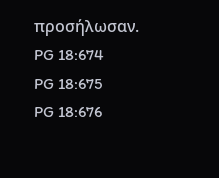προσήλωσαν.
PG 18:674
PG 18:675
PG 18:676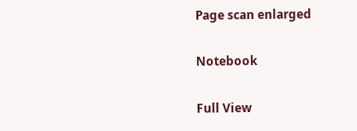Page scan enlarged

Notebook

Full View